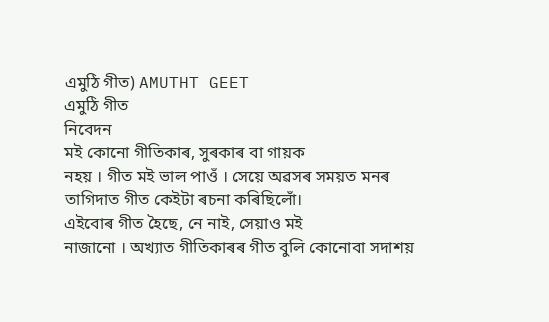এমুঠি গীত) AMUTHT GEET
এমুঠি গীত
নিবেদন
মই কোনো গীতিকাৰ, সুৰকাৰ বা গায়ক
নহয় । গীত মই ভাল পাওঁ । সেয়ে অৱসৰ সময়ত মনৰ তাগিদাত গীত কেইটা ৰচনা কৰিছিলোঁ।
এইবোৰ গীত হৈছে, নে নাই, সেয়াও মই
নাজানো । অখ্যাত গীতিকাৰৰ গীত বুলি কোনোবা সদাশয়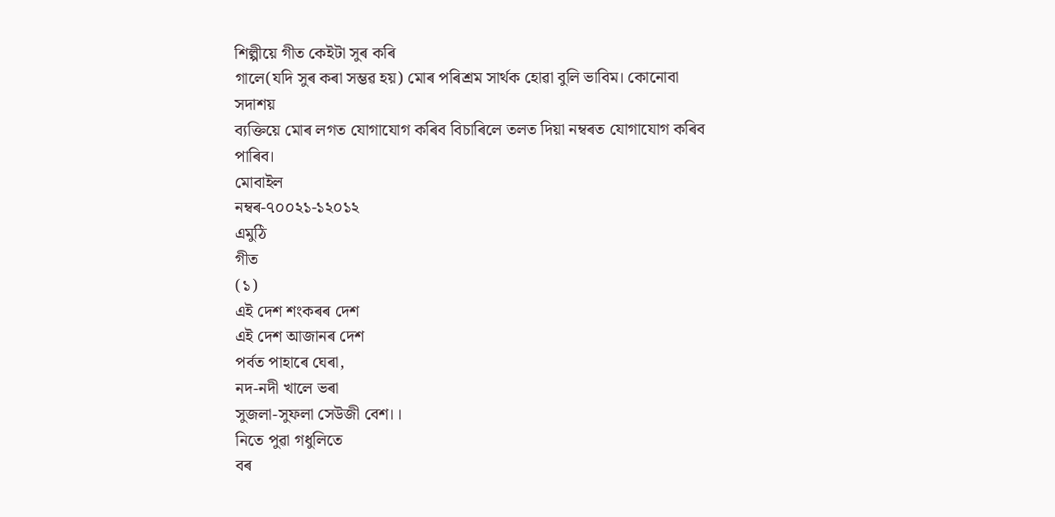শিল্পীয়ে গীত কেইটা সুৰ কৰি
গালে(যদি সুৰ কৰা সম্ভৱ হয়) মোৰ পৰিশ্ৰম সাৰ্থক হোৱা বুলি ভাবিম। কোনোবা সদাশয়
ব্যক্তিয়ে মোৰ লগত যোগাযোগ কৰিব বিচাৰিলে তলত দিয়া নম্বৰত যোগাযোগ কৰিব পাৰিব।
মোবাইল
নম্বৰ-৭০০২১-১২০১২
এমুঠি
গীত
(১)
এই দেশ শংকৰৰ দেশ
এই দেশ আজানৰ দেশ
পৰ্বত পাহাৰে ঘেৰা,
নদ-নদী খালে ভৰা
সুজলা-সুফলা সেউজী বেশ।।
নিতে পুৱা গধুলিতে
বৰ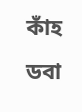কাঁহ ডবা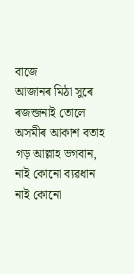বাজে
আজানৰ মিঠা সুৰে
ৰজন্জনাই তোলে
অসমীৰ আকাশ বতাহ
গড় আল্লাহ ভগবান,
নাই কোনো ব্যৱধান
নাই কোনো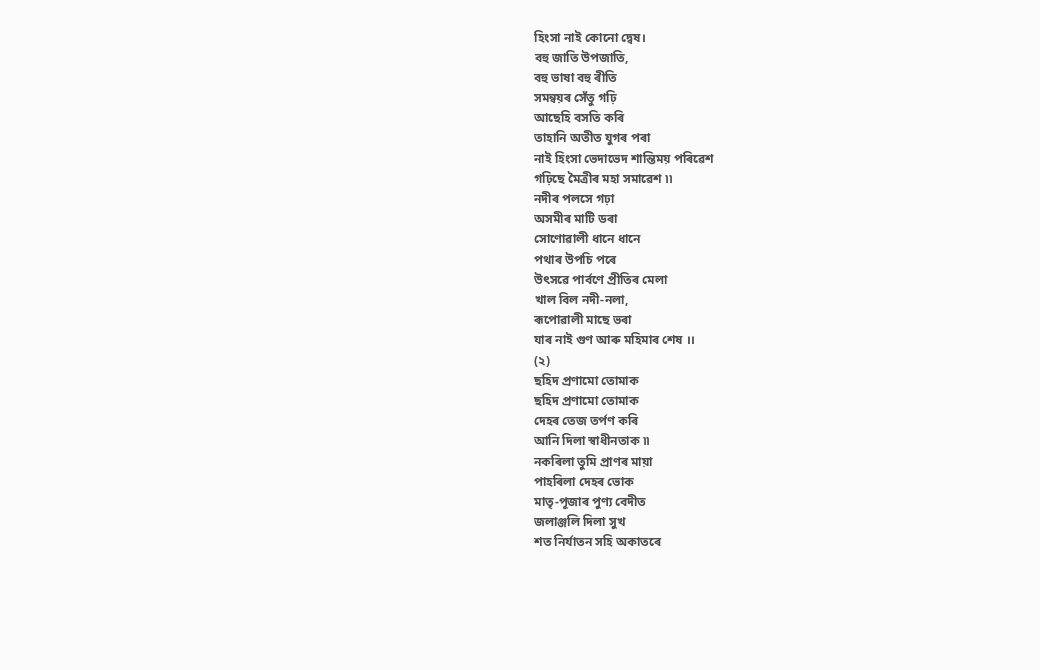হিংসা নাই কোনো দ্বেষ।
বহু জাতি উপজাতি,
বহু ভাষা বহু ৰীতি
সমন্বয়ৰ সেঁতু গঢ়ি
আছেহি বসতি কৰি
তাহানি অতীত যুগৰ পৰা
নাই হিংসা ভেদাভেদ শান্তিময় পৰিৱেশ
গঢ়িছে মৈত্ৰীৰ মহা সমাৱেশ ৷৷
নদীৰ পলসে গঢ়া
অসমীৰ মাটি ডৰা
সোণোৱালী ধানে ধানে
পথাৰ উপচি পৰে
উৎসৱে পাৰ্বণে প্ৰীতিৰ মেলা
খাল বিল নদী-নলা,
ৰূপোৱালী মাছে ভৰা
যাৰ নাই গুণ আৰু মহিমাৰ শেষ ।।
(২)
ছহিদ প্ৰণামো তোমাক
ছহিদ প্ৰণামো তোমাক
দেহৰ তেজ তৰ্পণ কৰি
আনি দিলা স্বাধীনতাক ৷৷
নকৰিলা তুমি প্ৰাণৰ মায়া
পাহৰিলা দেহৰ ভোক
মাতৃ-পূজাৰ পুণ্য বেদীত
জলাঞ্জলি দিলা সুখ
শত নির্যাতন সহি অকাতৰে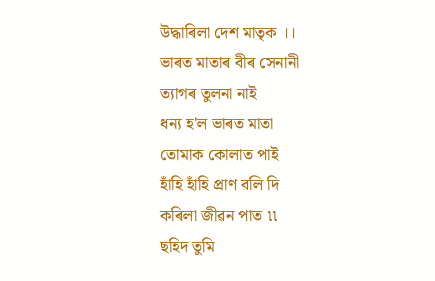উদ্ধাৰিলা দেশ মাতৃক ।।
ভাৰত মাতাৰ বীৰ সেনানী
ত্যাগৰ তুলনা নাই
ধন্য হ'ল ভাৰত মাতা
তোমাক কোলাত পাই
হাঁহি হাঁহি প্ৰাণ বলি দি
কৰিলা জীৱন পাত ৷৷
ছহিদ তুমি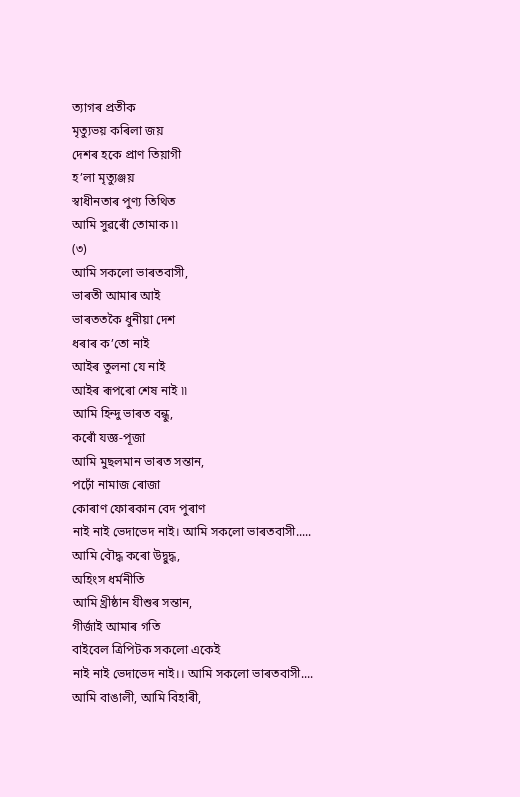ত্যাগৰ প্ৰতীক
মৃত্যুভয় কৰিলা জয়
দেশৰ হকে প্রাণ তিয়াগী
হ’লা মৃত্যুঞ্জয়
স্বাধীনতাৰ পুণ্য তিথিত
আমি সুৱৰোঁ তোমাক ৷৷
(৩)
আমি সকলো ভাৰতবাসী,
ভাৰতী আমাৰ আই
ভাৰততকৈ ধুনীয়া দেশ
ধৰাৰ ক’তো নাই
আইৰ তুলনা যে নাই
আইৰ ৰূপৰো শেষ নাই ৷৷
আমি হিন্দু ভাৰত বন্ধু,
কৰোঁ যজ্ঞ-পূজা
আমি মুছলমান ভাৰত সন্তান,
পঢ়োঁ নামাজ ৰোজা
কোৰাণ ফোৰকান বেদ পুৰাণ
নাই নাই ভেদাভেদ নাই। আমি সকলো ভাৰতবাসী.....
আমি বৌদ্ধ কৰো উদ্বুদ্ধ,
অহিংস ধর্মনীতি
আমি খ্ৰীষ্ঠান যীশুৰ সন্তান,
গীর্জাই আমাৰ গতি
বাইবেল ত্রিপিটক সকলো একেই
নাই নাই ভেদাভেদ নাই।। আমি সকলো ভাৰতবাসী....
আমি বাঙালী, আমি বিহাৰী,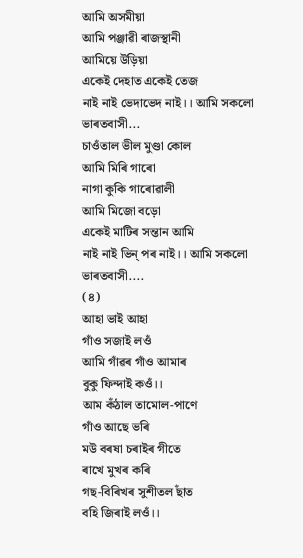আমি অসমীয়া
আমি পঞ্জাৱী ৰাজস্থানী
আমিয়ে উড়িয়া
একেই দেহাত একেই তেজ
নাই নাই ভেদাভেদ নাই।। আমি সকলো ভাৰতবাসী...
চাওঁতাল ভীল মুণ্ডা কোল
আমি মিৰি গাৰো
নাগা কুকি গাৰোৱালী
আমি মিজো বড়ো
একেই মাটিৰ সন্তান আমি
নাই নাই ভিন্ পৰ নাই।। আমি সকলো ভাৰতবাসী....
(৪)
আহা ভাই আহা
গাঁও সজাই লওঁ
আমি গাঁৱৰ গাঁও আমাৰ
বুকু ফিন্দাই কওঁ।।
আম কঁঠাল তামোল-পাণে
গাঁও আছে ভৰি
মউ বৰষা চৰাইৰ গীতে
ৰাখে মুখৰ কৰি
গছ-বিৰিখৰ সুশীতল ছাঁত
বহি জিৰাই লওঁ।।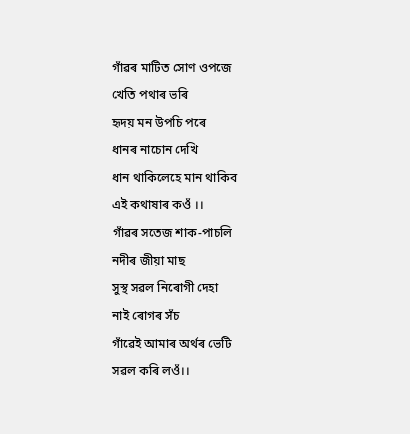গাঁৱৰ মাটিত সোণ ওপজে
খেতি পথাৰ ভৰি
হৃদয় মন উপচি পৰে
ধানৰ নাচোন দেখি
ধান থাকিলেহে মান থাকিব
এই কথাষাৰ কওঁ ।।
গাঁৱৰ সতেজ শাক-পাচলি
নদীৰ জীয়া মাছ
সুস্থ সৱল নিৰোগী দেহা
নাই ৰোগৰ সঁচ
গাঁৱেই আমাৰ অৰ্থৰ ভেটি
সৱল কৰি লওঁ।।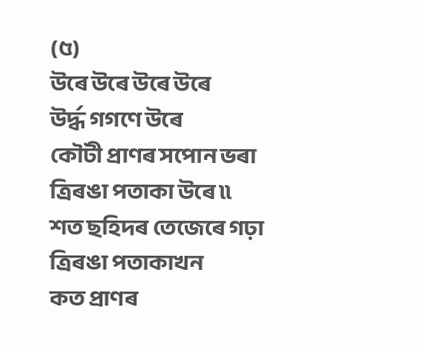(৫)
উৰে উৰে উৰে উৰে
উৰ্দ্ধ গগণে উৰে
কৌটী প্ৰাণৰ সপোন ভৰা
ত্ৰিৰঙা পতাকা উৰে ৷৷
শত ছহিদৰ তেজেৰে গঢ়া
ত্ৰিৰঙা পতাকাখন
কত প্ৰাণৰ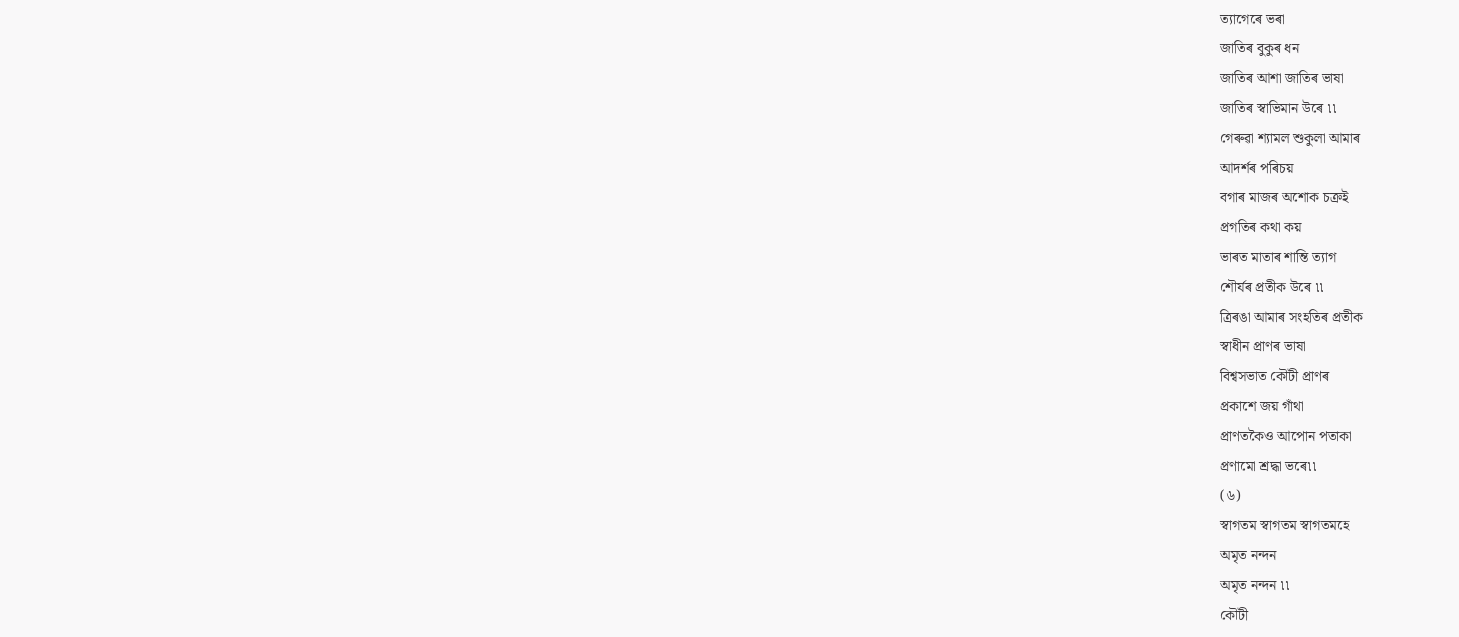ত্যাগেৰে ভৰা
জাতিৰ বুকুৰ ধন
জাতিৰ আশা জাতিৰ ভাষা
জাতিৰ স্বাভিমান উৰে ৷৷
গেৰুৱা শ্যামল শুকুলা আমাৰ
আদৰ্শৰ পৰিচয়
বগাৰ মাজৰ অশোক চক্ৰই
প্ৰগতিৰ কথা কয়
ভাৰত মাতাৰ শান্তি ত্যাগ
শৌর্যৰ প্ৰতীক উৰে ৷৷
ত্ৰিৰঙা আমাৰ সংহতিৰ প্ৰতীক
স্বাধীন প্ৰাণৰ ভাষা
বিশ্বসভাত কৌটী প্ৰাণৰ
প্রকাশে জয় গাঁথা
প্ৰাণতকৈও আপোন পতাকা
প্ৰণামো শ্রদ্ধা ভৰে৷৷
(৬)
স্বাগতম স্বাগতম স্বাগতমহে
অমৃত নন্দন
অমৃত নন্দন ৷৷
কৌটী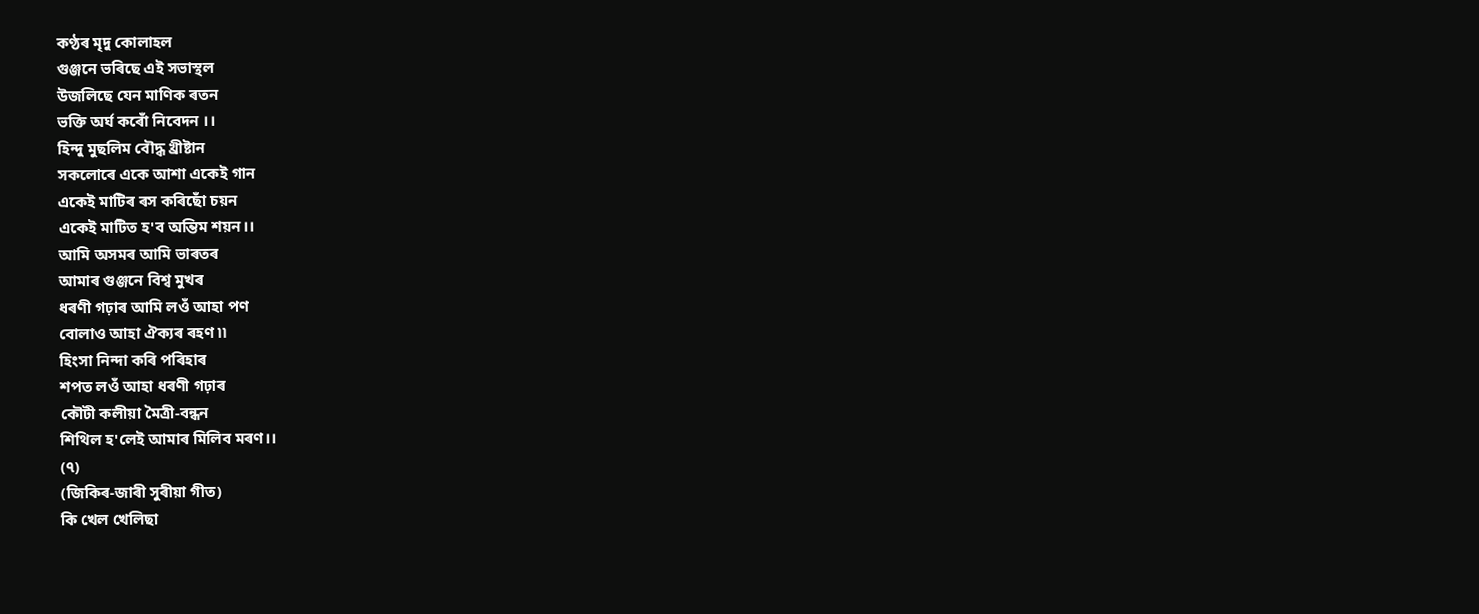কণ্ঠৰ মৃদু কোলাহল
গুঞ্জনে ভৰিছে এই সভাস্থল
উজলিছে যেন মাণিক ৰতন
ভক্তি অৰ্ঘ কৰোঁ নিবেদন ।।
হিন্দু মুছলিম বৌদ্ধ খ্ৰীষ্টান
সকলোৰে একে আশা একেই গান
একেই মাটিৰ ৰস কৰিছোঁ চয়ন
একেই মাটিত হ'ব অন্তিম শয়ন।।
আমি অসমৰ আমি ভাৰতৰ
আমাৰ গুঞ্জনে বিশ্ব মুখৰ
ধৰণী গঢ়াৰ আমি লওঁ আহা পণ
বোলাও আহা ঐক্যৰ ৰহণ ৷৷
হিংসা নিন্দা কৰি পৰিহাৰ
শপত লওঁ আহা ধৰণী গঢ়াৰ
কৌটী কলীয়া মৈত্ৰী-বন্ধন
শিথিল হ'লেই আমাৰ মিলিব মৰণ।।
(৭)
(জিকিৰ-জাৰী সুৰীয়া গীত)
কি খেল খেলিছা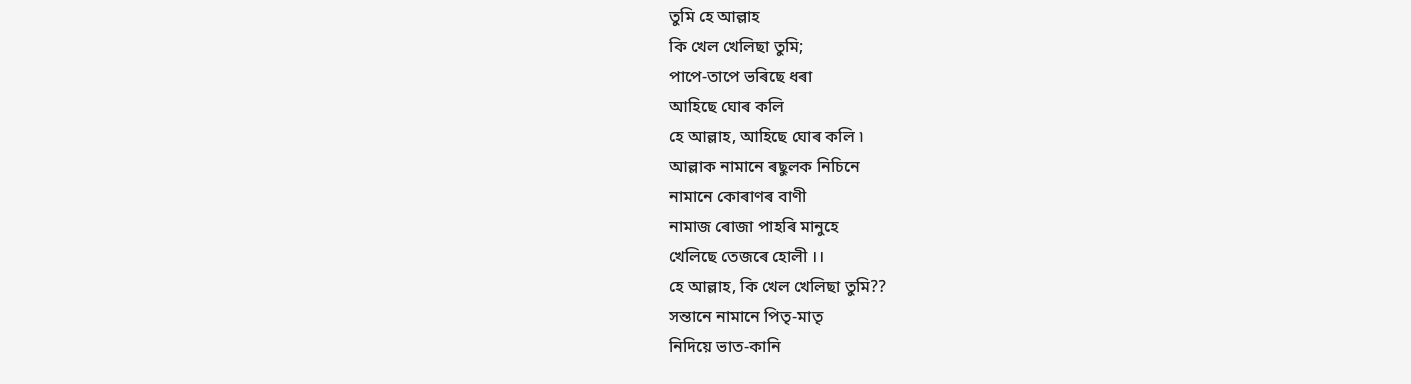তুমি হে আল্লাহ
কি খেল খেলিছা তুমি;
পাপে-তাপে ভৰিছে ধৰা
আহিছে ঘোৰ কলি
হে আল্লাহ, আহিছে ঘোৰ কলি ৷
আল্লাক নামানে ৰছুলক নিচিনে
নামানে কোৰাণৰ বাণী
নামাজ ৰোজা পাহৰি মানুহে
খেলিছে তেজৰে হোলী ।।
হে আল্লাহ, কি খেল খেলিছা তুমি??
সন্তানে নামানে পিতৃ-মাতৃ
নিদিয়ে ভাত-কানি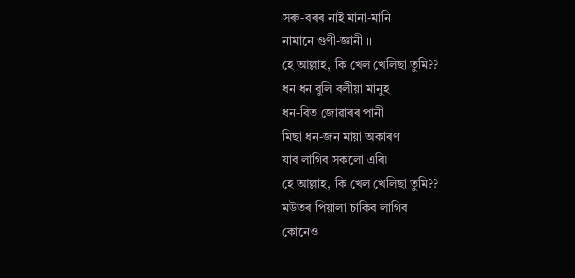সৰু-বৰৰ নাই মানা-মানি
নামানে গুণী-জ্ঞানী ।।
হে আল্লাহ, কি খেল খেলিছা তুমি??
ধন ধন বুলি বলীয়া মানুহ
ধন-বিত জোৱাৰৰ পানী
মিছা ধন-জন মায়া অকাৰণ
যাব লাগিব সকলো এৰি৷
হে আল্লাহ, কি খেল খেলিছা তুমি??
মউতৰ পিয়ালা চাকিব লাগিব
কোনেও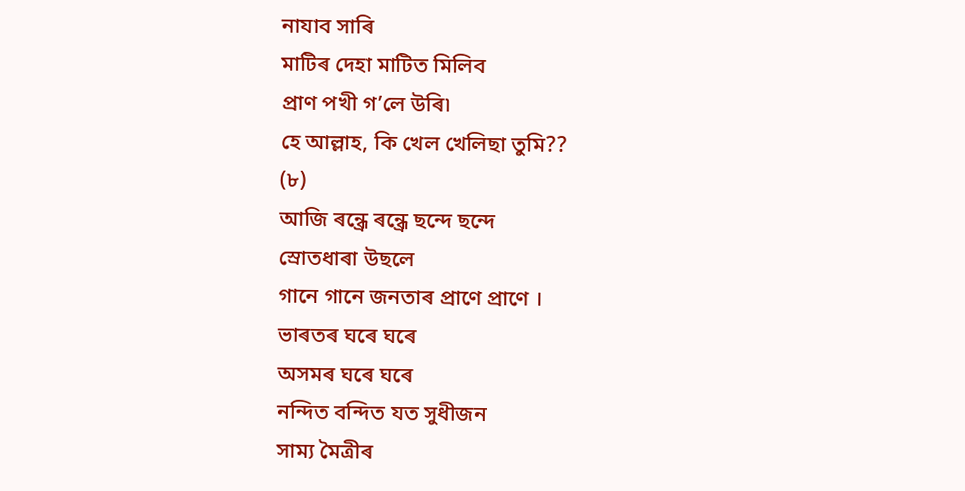নাযাব সাৰি
মাটিৰ দেহা মাটিত মিলিব
প্ৰাণ পখী গ’লে উৰি৷
হে আল্লাহ, কি খেল খেলিছা তুমি??
(৮)
আজি ৰন্ধ্রে ৰন্ধ্ৰে ছন্দে ছন্দে
স্রোতধাৰা উছলে
গানে গানে জনতাৰ প্ৰাণে প্রাণে ।
ভাৰতৰ ঘৰে ঘৰে
অসমৰ ঘৰে ঘৰে
নন্দিত বন্দিত যত সুধীজন
সাম্য মৈত্ৰীৰ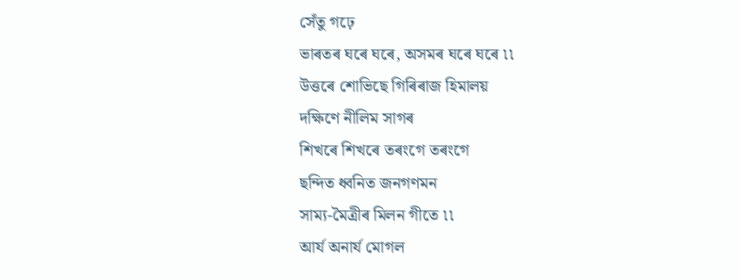সেঁতু গঢ়ে
ভাৰতৰ ঘৰে ঘৰে, অসমৰ ঘৰে ঘৰে ৷৷
উত্তৰে শোভিছে গিৰিৰাজ হিমালয়
দক্ষিণে নীলিম সাগৰ
শিখৰে শিখৰে তৰংগে তৰংগে
ছন্দিত ধ্বনিত জনগণমন
সাম্য-মৈত্ৰীৰ মিলন গীতে ৷৷
আর্য অনার্য মোগল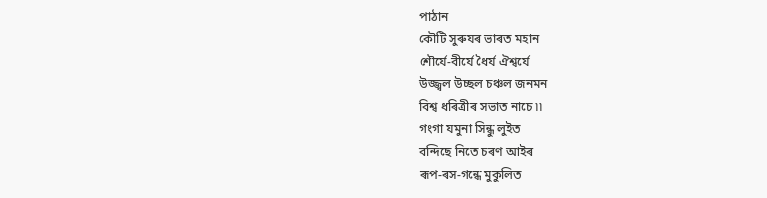পাঠান
কৌটি সুৰুযৰ ভাৰত মহান
শৌর্যে-বীর্যে ধৈর্য ঐশ্বর্যে
উজ্জ্বল উচ্ছল চঞ্চল জনমন
বিশ্ব ধৰিত্ৰীৰ সভাত নাচে ৷৷
গংগা যমুনা সিন্ধু লুইত
বন্দিছে নিতে চৰণ আইৰ
ৰূপ-ৰস-গন্ধে মুকুলিত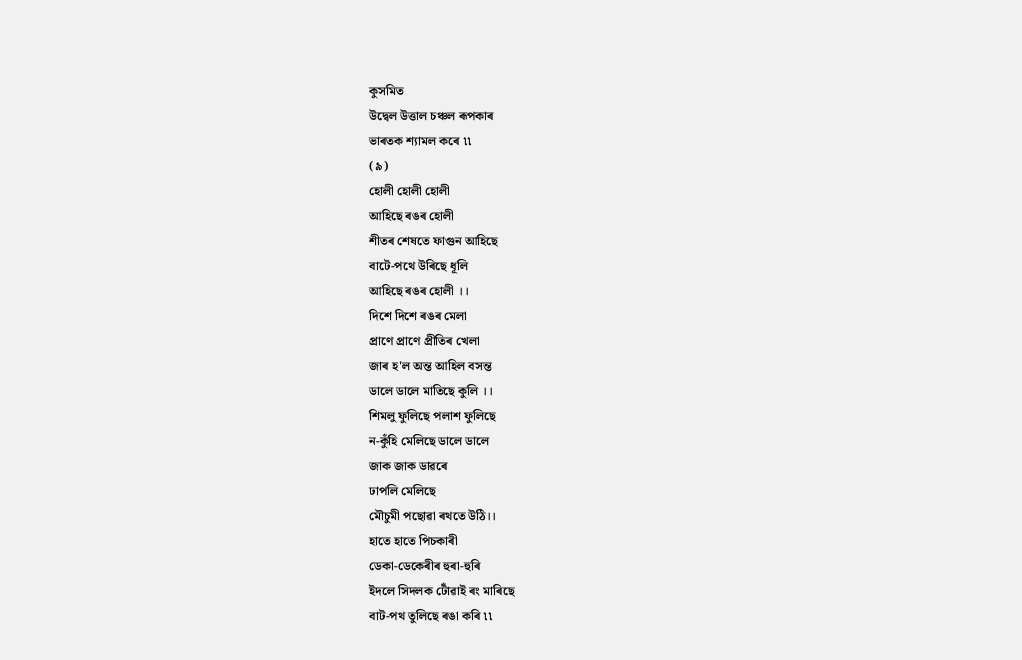কুসমিত
উদ্বেল উত্তাল চঞ্চল ৰূপকাৰ
ভাৰতক শ্যামল কৰে ৷৷
(৯)
হোলী হোলী হোলী
আহিছে ৰঙৰ হোলী
শীতৰ শেষতে ফাগুন আহিছে
বাটে-পথে উৰিছে ধূলি
আহিছে ৰঙৰ হোলী ।।
দিশে দিশে ৰঙৰ মেলা
প্ৰাণে প্রাণে প্ৰীতিৰ খেলা
জাৰ হ'ল অন্ত আহিল বসন্ত
ডালে ডালে মাতিছে কুলি ।।
শিমলু ফুলিছে পলাশ ফুলিছে
ন-কুঁহি মেলিছে ডালে ডালে
জাক জাক ডাৱৰে
ঢাপলি মেলিছে
মৌচুমী পছোৱা ৰথতে উঠি।।
হাতে হাতে পিচকাৰী
ডেকা-ডেকেৰীৰ হুৰা-হুৰি
ইদলে সিদলক টোঁৱাই ৰং মাৰিছে
বাট-পথ তুলিছে ৰঙা কৰি ৷৷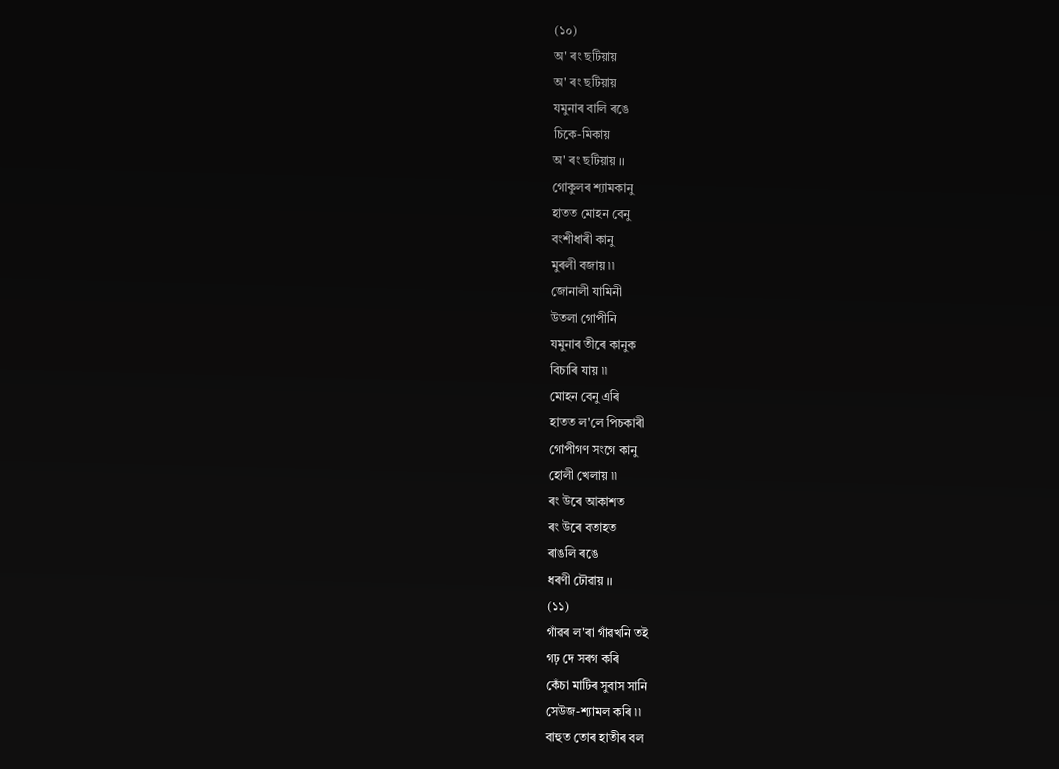(১০)
অ' ৰং ছটিয়ায়
অ' ৰং ছটিয়ায়
যমুনাৰ বালি ৰঙে
চিকে-মিকায়
অ' ৰং ছটিয়ায় ।।
গোকুলৰ শ্যামকানু
হাতত মোহন বেনু
বংশীধাৰী কানু
মুৰলী বজায় ৷৷
জোনালী যামিনী
উতলা গোপীনি
যমুনাৰ তীৰে কানুক
বিচাৰি যায় ৷৷
মোহন বেনু এৰি
হাতত ল'লে পিচকাৰী
গোপীগণ সংগে কানু
হোলী খেলায় ৷৷
ৰং উৰে আকাশত
ৰং উৰে বতাহত
ৰাঙলি ৰঙে
ধৰণী ঢৌৱায় ।।
(১১)
গাঁৱৰ ল'ৰা গাঁৱখনি তই
গঢ় দে সৰগ কৰি
কেঁচা মাটিৰ সুবাস সানি
সেউজ-শ্যামল কৰি ৷৷
বাহুত তোৰ হাতীৰ বল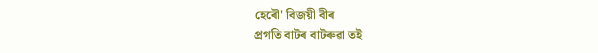হেৰৌ' বিজয়ী বীৰ
প্ৰগতি বাটৰ বাটৰুৱা তই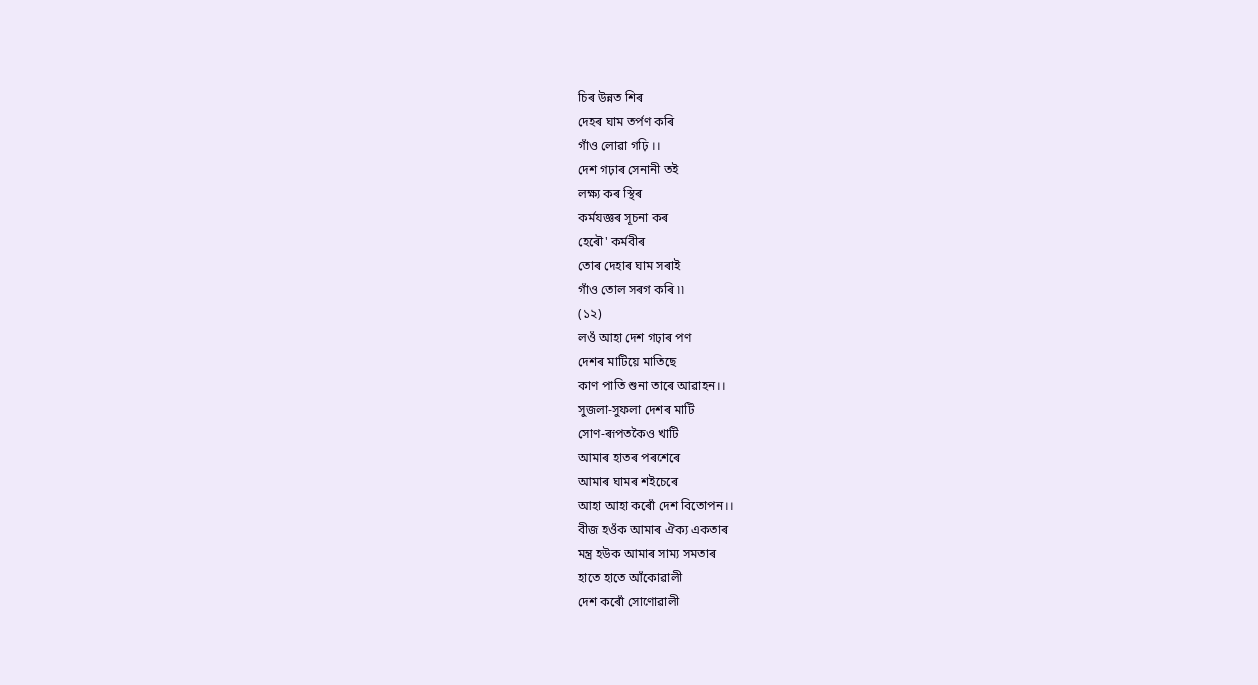চিৰ উন্নত শিৰ
দেহৰ ঘাম তৰ্পণ কৰি
গাঁও লোৱা গঢ়ি ।।
দেশ গঢ়াৰ সেনানী তই
লক্ষ্য কৰ স্থিৰ
কর্মযজ্ঞৰ সূচনা কৰ
হেৰৌ' কৰ্মবীৰ
তোৰ দেহাৰ ঘাম সৰাই
গাঁও তোল সৰগ কৰি ৷৷
(১২)
লওঁ আহা দেশ গঢ়াৰ পণ
দেশৰ মাটিয়ে মাতিছে
কাণ পাতি শুনা তাৰে আৱাহন।।
সুজলা-সুফলা দেশৰ মাটি
সোণ-ৰূপতকৈও খাটি
আমাৰ হাতৰ পৰশেৰে
আমাৰ ঘামৰ শইচেৰে
আহা আহা কৰোঁ দেশ বিতোপন।।
বীজ হওঁক আমাৰ ঐক্য একতাৰ
মন্ত্ৰ হউক আমাৰ সাম্য সমতাৰ
হাতে হাতে আঁকোৱালী
দেশ কৰোঁ সোণোৱালী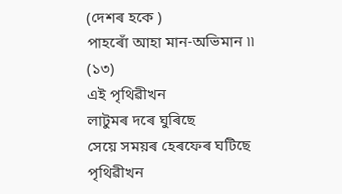(দেশৰ হকে )
পাহৰোঁ আহা মান-অভিমান ৷৷
(১৩)
এই পৃথিৱীখন
লাটুমৰ দৰে ঘুৰিছে
সেয়ে সময়ৰ হেৰফেৰ ঘটিছে
পৃথিৱীখন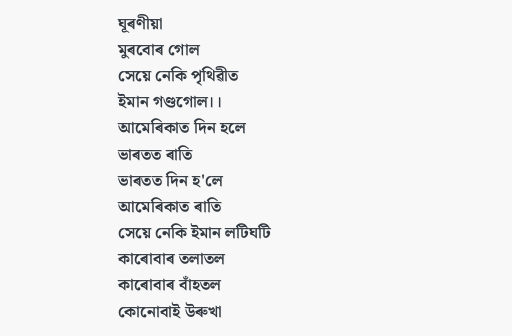ঘূৰণীয়া
মুৰবোৰ গোল
সেয়ে নেকি পৃথিৱীত
ইমান গণ্ডগোল।।
আমেৰিকাত দিন হলে
ভাৰতত ৰাতি
ভাৰতত দিন হ'লে
আমেৰিকাত ৰাতি
সেয়ে নেকি ইমান লটিঘটি
কাৰোবাৰ তলাতল
কাৰোবাৰ বাঁহতল
কোনোবাই উৰুখা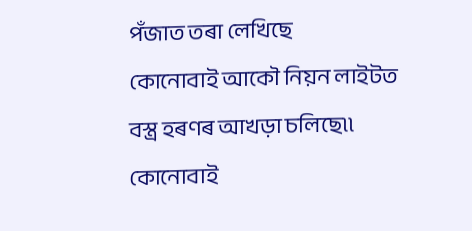পঁজাত তৰা লেখিছে
কোনোবাই আকৌ নিয়ন লাইটত
বস্ত্ৰ হৰণৰ আখড়া চলিছে৷৷
কোনোবাই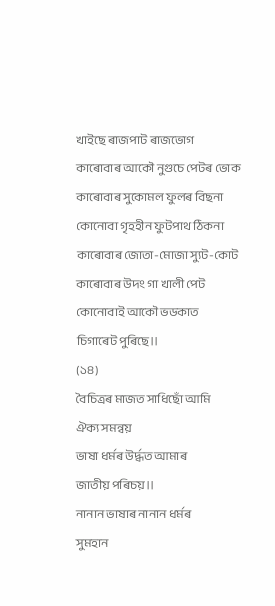খাইছে ৰাজপাট ৰাজভোগ
কাৰোবাৰ আকৌ নুগুচে পেটৰ ভোক
কাৰোবাৰ সুকোমল ফুলৰ বিছনা
কোনোবা গৃহহীন ফুটপাথ ঠিকনা
কাৰোবাৰ জোতা-মোজা স্যুট-কোট
কাৰোবাৰ উদং গা খালী পেট
কোনোবাই আকৌ ভডকাত
চিগাৰেট পুৰিছে।।
(১৪)
বৈচিত্ৰৰ মাজত সাধিছোঁ আমি
ঐক্য সমন্বয়
ভাষা ধৰ্মৰ উৰ্দ্ধত আমাৰ
জাতীয় পৰিচয়।।
নানান ভাষাৰ নানান ধৰ্মৰ
সুমহান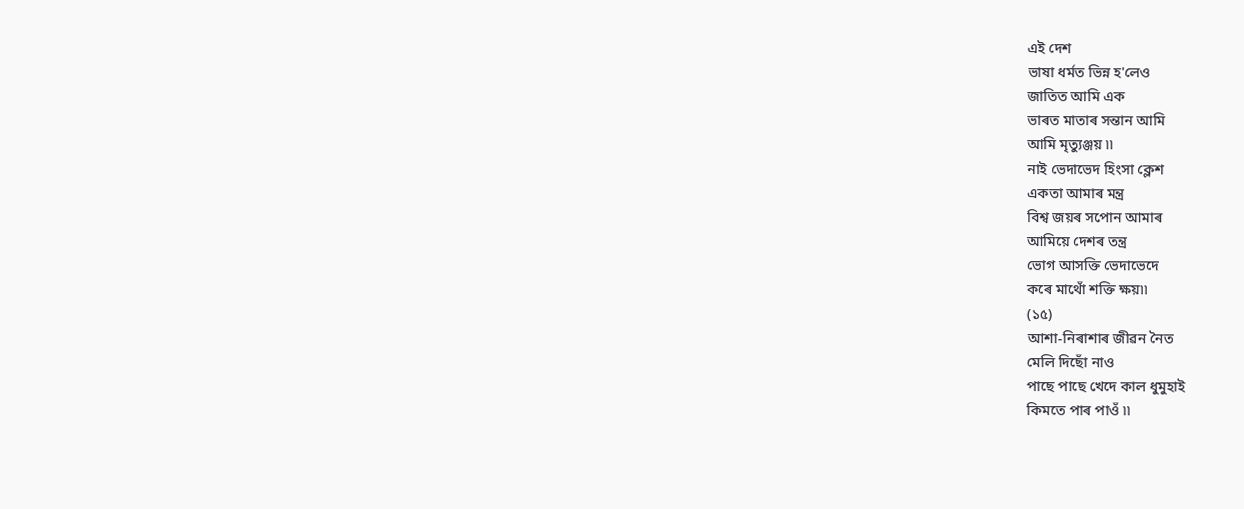এই দেশ
ভাষা ধৰ্মত ভিন্ন হ'লেও
জাতিত আমি এক
ভাৰত মাতাৰ সন্তান আমি
আমি মৃত্যুঞ্জয় ৷৷
নাই ভেদাভেদ হিংসা ক্লেশ
একতা আমাৰ মন্ত্ৰ
বিশ্ব জয়ৰ সপোন আমাৰ
আমিয়ে দেশৰ তন্ত্ৰ
ভোগ আসক্তি ভেদাভেদে
কৰে মাথোঁ শক্তি ক্ষয়৷৷
(১৫)
আশা-নিৰাশাৰ জীৱন নৈত
মেলি দিছোঁ নাও
পাছে পাছে খেদে কাল ধুমুহাই
কিমতে পাৰ পাওঁ ৷৷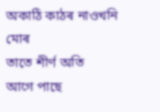অকাঠি কাঠৰ নাওখনি মোৰ
তাতে শীর্ণ অতি
আগে পাছে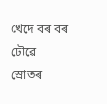খেদে বৰ বৰ ঢৌৱে
স্ৰোতৰ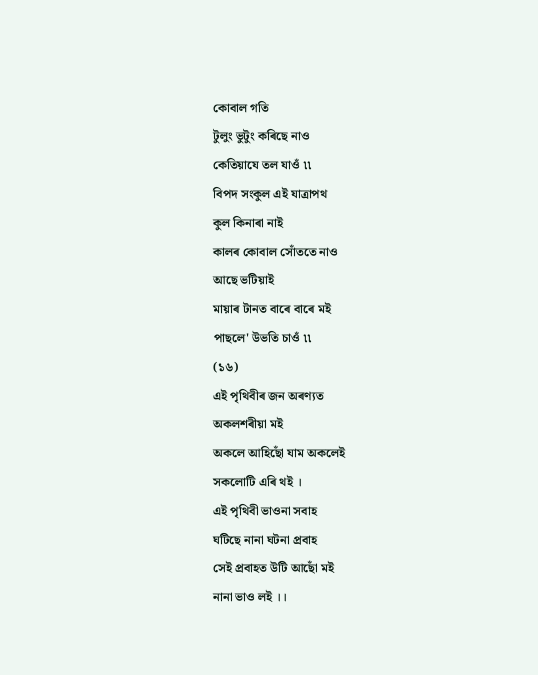কোবাল গতি
টুলুং ভুটুং কৰিছে নাও
কেতিয়াযে তল যাওঁ ৷৷
বিপদ সংকুল এই যাত্রাপথ
কুল কিনাৰা নাই
কালৰ কোবাল সোঁততে নাও
আছে ভটিয়াই
মায়াৰ টানত বাৰে বাৰে মই
পাছলে' উভতি চাওঁ ৷৷
(১৬)
এই পৃথিবীৰ জন অৰণ্যত
অকলশৰীয়া মই
অকলে আহিছোঁ যাম অকলেই
সকলোটি এৰি থই ।
এই পৃথিবী ভাওনা সবাহ
ঘটিছে নানা ঘটনা প্ৰবাহ
সেই প্রবাহত উটি আছোঁ মই
নানা ভাও লই ।।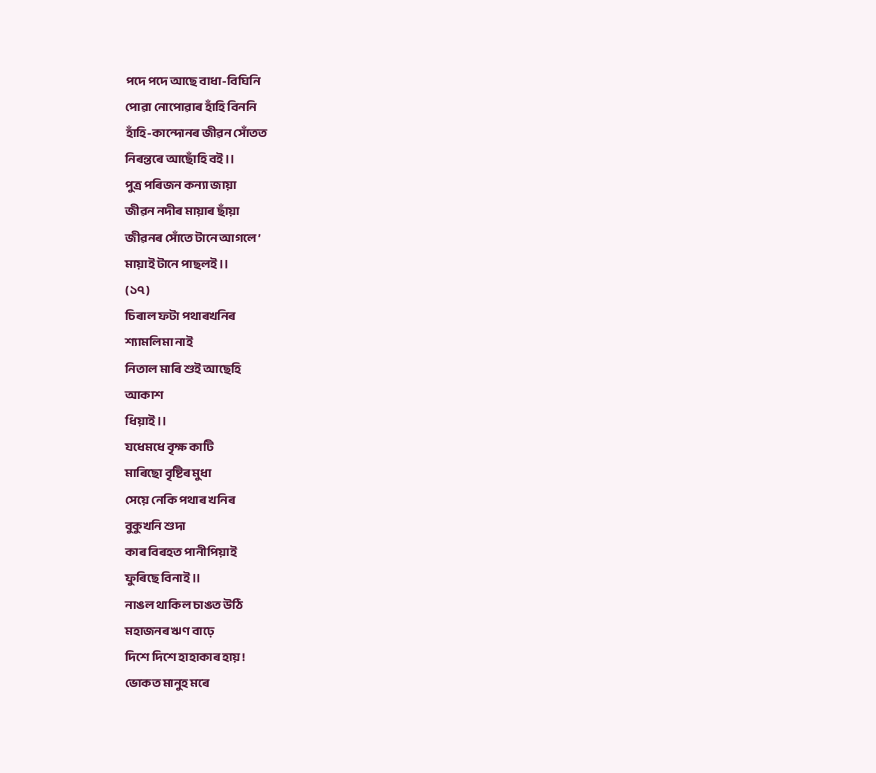পদে পদে আছে বাধা-বিঘিনি
পোৱা নোপোৱাৰ হাঁহি বিননি
হাঁহি-কান্দোনৰ জীৱন সোঁতত
নিৰন্তৰে আছোঁহি বই ।।
পুত্ৰ পৰিজন কন্যা জায়া
জীৱন নদীৰ মায়াৰ ছাঁয়া
জীৱনৰ সোঁতে টানে আগলে’
মায়াই টানে পাছলই ।।
(১৭)
চিৰাল ফটা পথাৰখনিৰ
শ্যামলিমা নাই
নিতাল মাৰি শুই আছেহি
আকাশ
ধিয়াই।।
যধেমধে বৃক্ষ কাটি
মাৰিছো বৃষ্টিৰ মুধা
সেয়ে নেকি পথাৰ খনিৰ
বুকুখনি শুদা
কাৰ বিৰহত পানীপিয়াই
ফুৰিছে বিনাই ।।
নাঙল থাকিল চাঙত উঠি
মহাজনৰ ঋণ বাঢ়ে
দিশে দিশে হাহাকাৰ হায় !
ভোকত মানুহ মৰে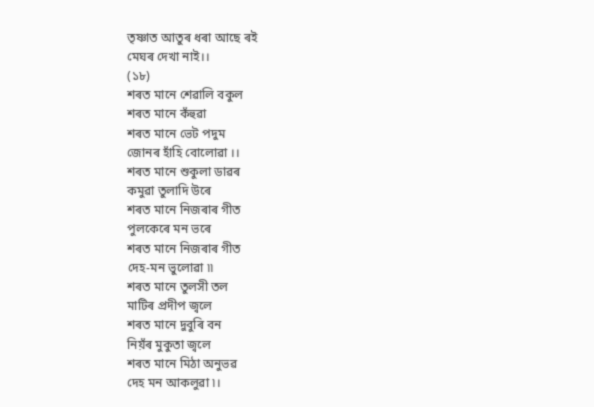তৃষ্ণাত আতুৰ ধৰা আছে ৰই
মেঘৰ দেখা নাই।।
(১৮)
শৰত মানে শেৱালি বকুল
শৰত মানে কঁহুৱা
শৰত মানে ভেট পদুম
জোনৰ হাঁহি বোলোৱা ।।
শৰত মানে শুকুলা ডাৱৰ
কমুৱা তুলাদি উৰে
শৰত মানে নিজৰাৰ গীত
পুলকেৰে মন ভৰে
শৰত মানে নিজৰাৰ গীত
দেহ-মন ভুলোৱা ৷৷
শৰত মানে তুলসী তল
মাটিৰ প্ৰদীপ জ্বলে
শৰত মানে দুবুৰি বন
নিয়ঁৰ মুকুতা জ্বলে
শৰত মানে মিঠা অনুভৱ
দেহ মন আকলুৱা ৷।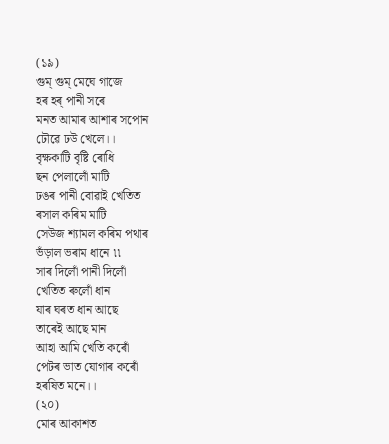(১৯)
গুম্ গুম্ মেঘে গাজে
হৰ হৰ্ পানী সৰে
মনত আমাৰ আশাৰ সপোন
ঢৌৱে ঢউ খেলে।।
বৃক্ষকাটি বৃষ্টি ৰোধি
ছন পেলালোঁ মাটি
ঢঙৰ পানী বোৱাই খেতিত
ৰসাল কৰিম মাটি
সেউজ শ্যামল কৰিম পথাৰ
ভঁড়াল ভৰাম ধানে ৷৷
সাৰ দিলোঁ পানী দিলোঁ
খেতিত ৰুলোঁ ধান
যাৰ ঘৰত ধান আছে
তাৰেই আছে মান
আহা আমি খেতি কৰোঁ
পেটৰ ভাত যোগাৰ কৰোঁ
হৰষিত মনে।।
(২০)
মোৰ আকাশত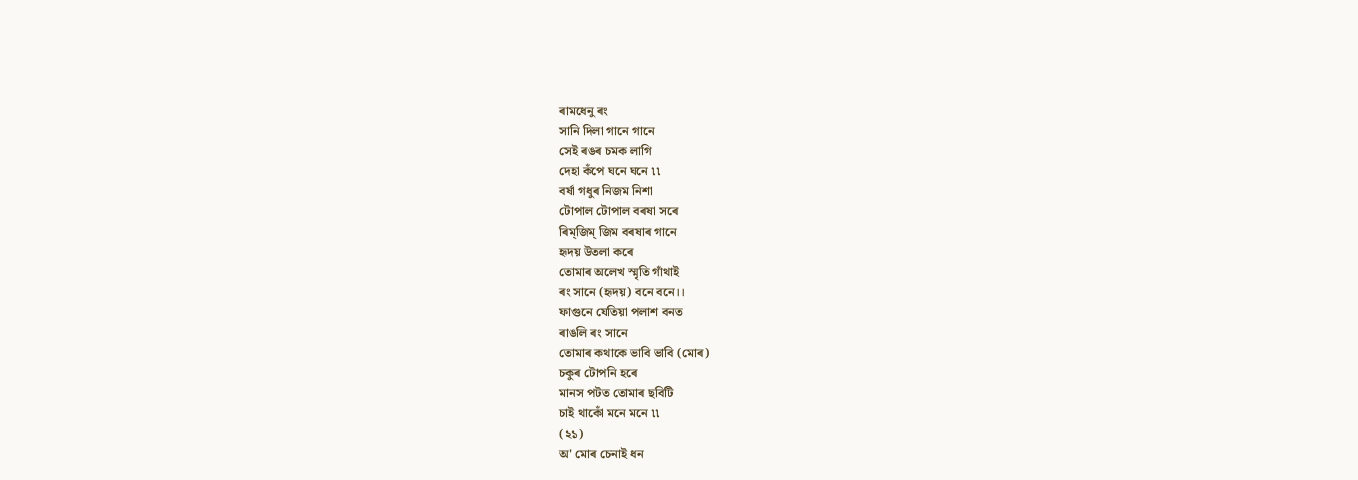ৰামধেনু ৰং
সানি দিলা গানে গানে
সেই ৰঙৰ চমক লাগি
দেহা কঁপে ঘনে ঘনে ৷৷
বৰ্ষা গধুৰ নিজম নিশা
টোপাল টোপাল বৰষা সৰে
ৰিম্জিম্ জিম বৰষাৰ গানে
হৃদয় উতলা কৰে
তোমাৰ অলেখ স্মৃতি গাঁথাই
ৰং সানে (হৃদয়) বনে বনে।।
ফাগুনে যেতিয়া পলাশ বনত
ৰাঙলি ৰং সানে
তোমাৰ কথাকে ভাবি ভাবি (মোৰ)
চকুৰ টোপনি হৰে
মানস পটত তোমাৰ ছবিটি
চাই থাকোঁ মনে মনে ৷৷
(২১)
অ' মোৰ চেনাই ধন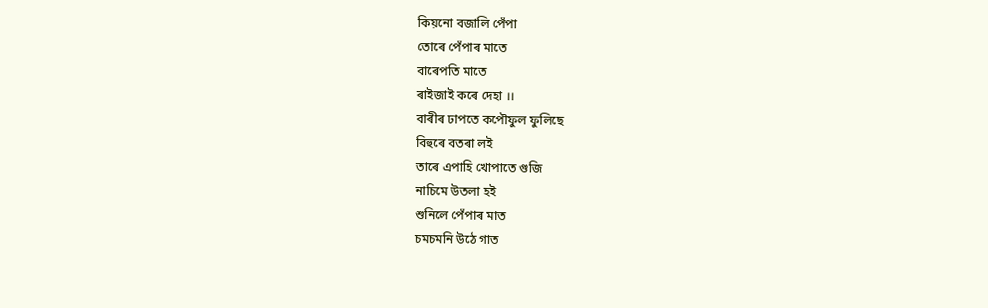কিয়নো বজালি পেঁপা
তোৰে পেঁপাৰ মাতে
বাৰেপতি মাতে
ৰাইজাই কৰে দেহা ।।
বাৰীৰ ঢাপতে কপৌফুল ফুলিছে
বিহুৰে বতৰা লই
তাৰে এপাহি খোপাতে গুজি
নাচিমে উতলা হই
শুনিলে পেঁপাৰ মাত
চমচমনি উঠে গাত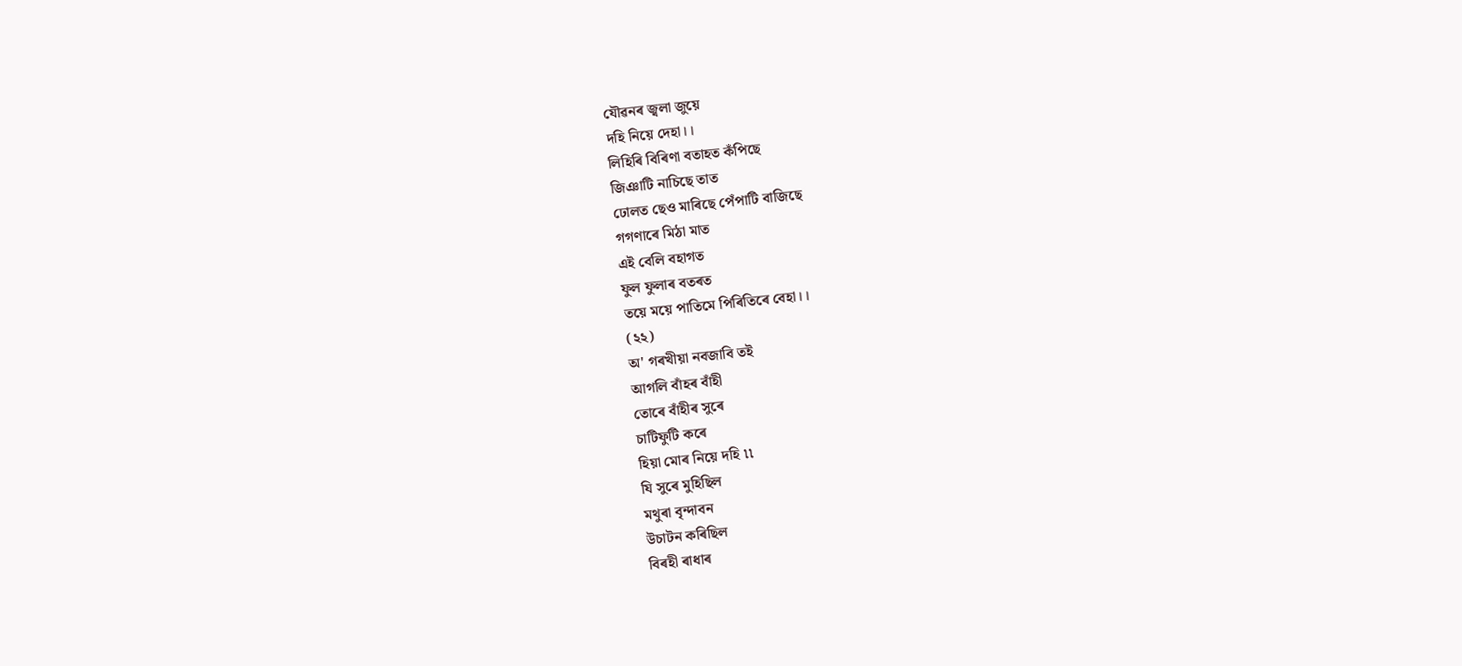যৌৱনৰ জ্বলা জুয়ে
দহি নিয়ে দেহা।।
লিহিৰি বিৰিণা বতাহত কঁপিছে
জিঞাটি নাচিছে তাত
ঢোলত ছেও মাৰিছে পেঁপাটি বাজিছে
গগণাৰে মিঠা মাত
এই বেলি বহাগত
ফুল ফুলাৰ বতৰত
তয়ে ময়ে পাতিমে পিৰিতিৰে বেহা।।
(২২)
অ' গৰখীয়া নবজাবি তই
আগলি বাঁহৰ বাঁহী
তোৰে বাঁহীৰ সুৰে
চাটিফুটি কৰে
হিয়া মোৰ নিয়ে দহি ৷৷
যি সুৰে মুহিছিল
মথুৰা বৃন্দাবন
উচাটন কৰিছিল
বিৰহী ৰাধাৰ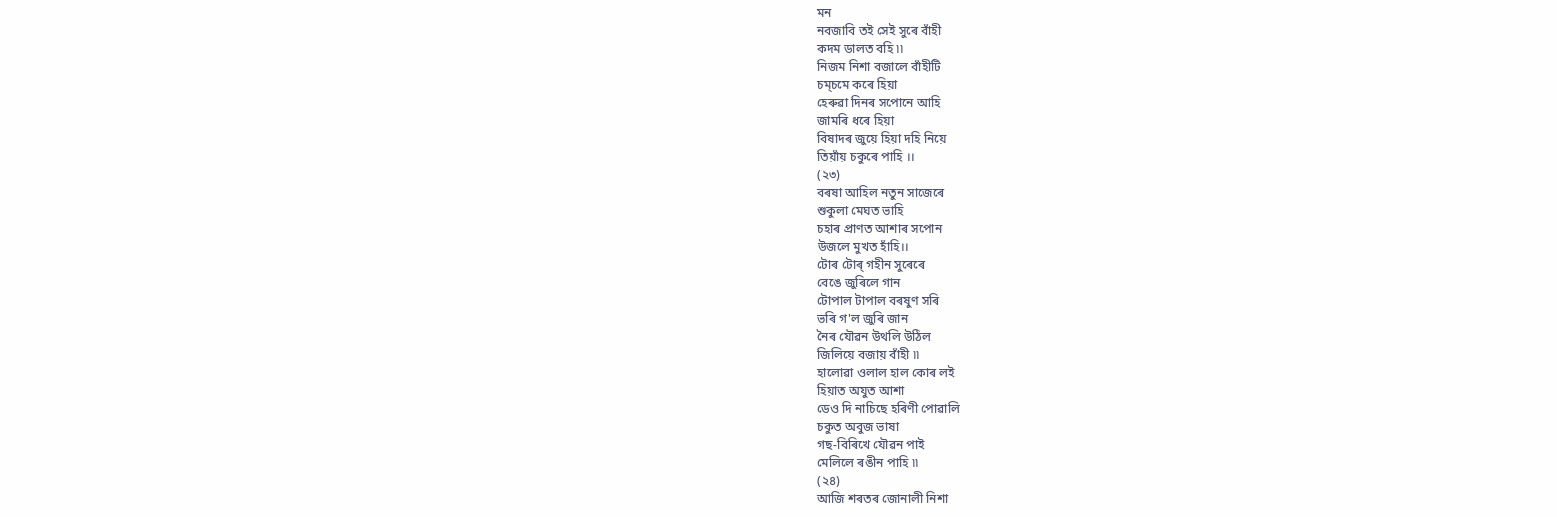মন
নবজাবি তই সেই সুৰে বাঁহী
কদম ডালত বহি ৷৷
নিজম নিশা বজালে বাঁহীটি
চম্চমে কৰে হিয়া
হেৰুৱা দিনৰ সপোনে আহি
জামৰি ধৰে হিয়া
বিষাদৰ জুয়ে হিয়া দহি নিয়ে
তিয়াঁয় চকুৰে পাহি ।।
(২৩)
বৰষা আহিল নতুন সাজেৰে
শুকুলা মেঘত ভাহি
চহাৰ প্ৰাণত আশাৰ সপোন
উজলে মুখত হাঁহি।।
টোৰ টোৰ্ গহীন সুৰেৰে
বেঙে জুৰিলে গান
টোপাল টাপাল বৰষুণ সৰি
ভৰি গ'ল জুৰি জান
নৈৰ যৌৱন উথলি উঠিল
জিলিয়ে বজায় বাঁহী ৷৷
হালোৱা ওলাল হাল কোৰ লই
হিয়াত অযুত আশা
ডেও দি নাচিছে হৰিণী পোৱালি
চকুত অবুজ ভাষা
গছ-বিৰিখে যৌৱন পাই
মেলিলে ৰঙীন পাহি ৷৷
(২৪)
আজি শৰতৰ জোনালী নিশা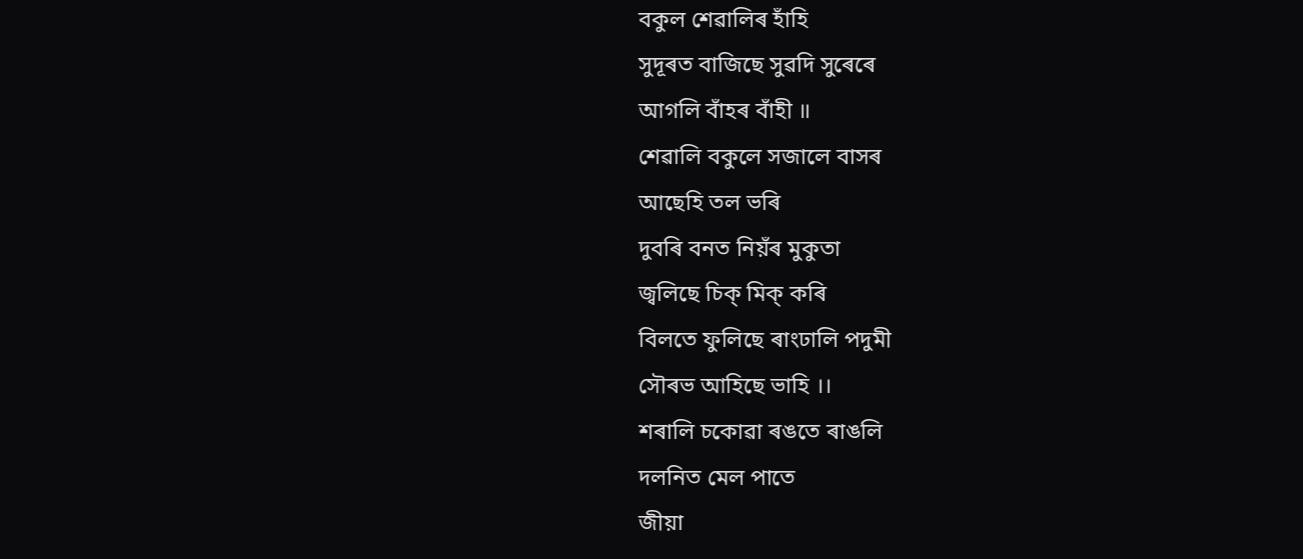বকুল শেৱালিৰ হাঁহি
সুদূৰত বাজিছে সুৱদি সুৰেৰে
আগলি বাঁহৰ বাঁহী ॥
শেৱালি বকুলে সজালে বাসৰ
আছেহি তল ভৰি
দুবৰি বনত নিয়ঁৰ মুকুতা
জ্বলিছে চিক্ মিক্ কৰি
বিলতে ফুলিছে ৰাংঢালি পদুমী
সৌৰভ আহিছে ভাহি ।।
শৰালি চকোৱা ৰঙতে ৰাঙলি
দলনিত মেল পাতে
জীয়া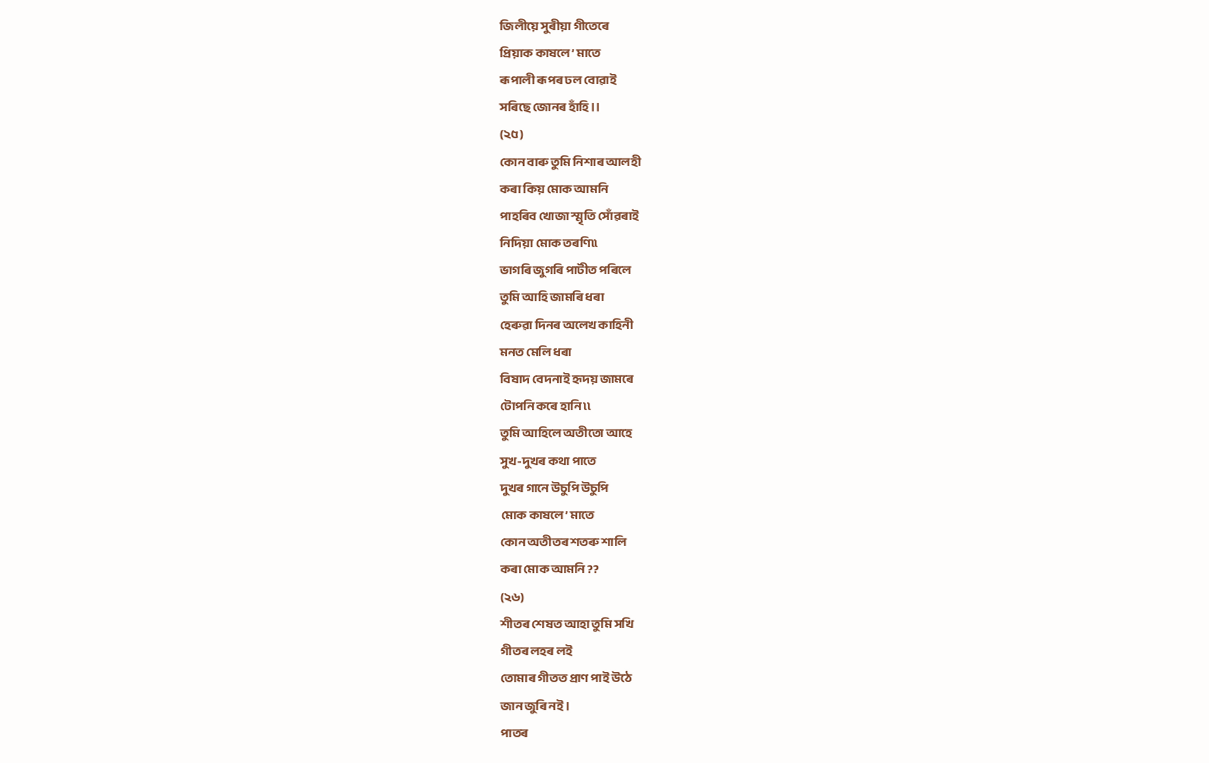জিলীয়ে সুৰীয়া গীতেৰে
প্ৰিয়াক কাষলে’ মাতে
ৰূপালী ৰূপৰ ঢল বোৱাই
সৰিছে জোনৰ হাঁহি ।।
(২৫)
কোন বাৰু তুমি নিশাৰ আলহী
কৰা কিয় মোক আমনি
পাহৰিব খোজা স্মৃতি সোঁৱৰাই
নিদিয়া মোক তৰণি৷৷
ভাগৰি জুগৰি পাটীত পৰিলে
তুমি আহি জামৰি ধৰা
হেৰুৱা দিনৰ অলেখ কাহিনী
মনত মেলি ধৰা
বিষাদ বেদনাই হৃদয় জামৰে
টোপনি কৰে হানি ৷৷
তুমি আহিলে অতীতো আহে
সুখ-দুখৰ কথা পাতে
দুখৰ গানে উচুপি উচুপি
মোক কাষলে’ মাতে
কোন অতীতৰ শতৰু শালি
কৰা মোক আমনি ??
(২৬)
শীতৰ শেষত আহা তুমি সখি
গীতৰ লহৰ লই
তোমাৰ গীতত প্ৰাণ পাই উঠে
জান জুৰি নই ।
পাতৰ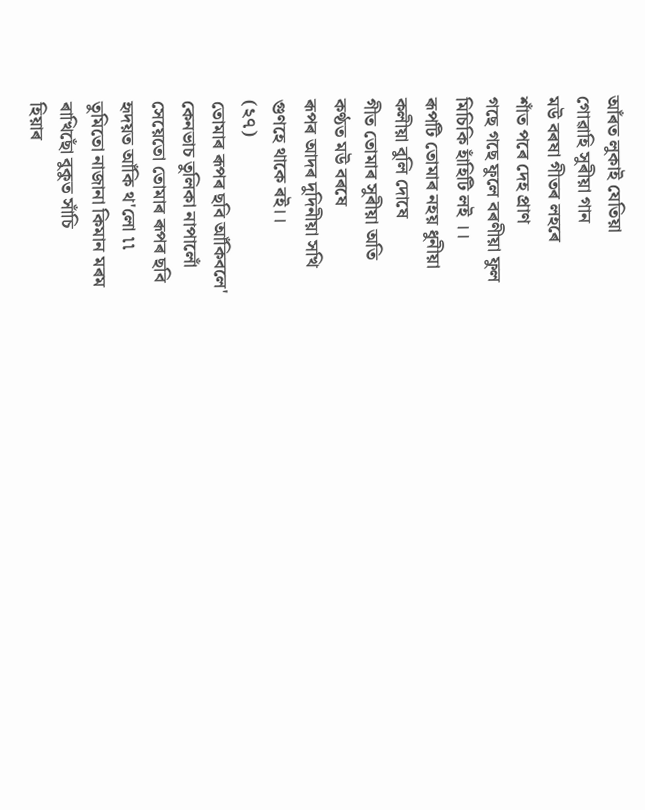আঁৰত লুকাই যেতিয়া
গোৱাহি সুৰীয়া গান
মউ বৰষা গীতৰ লহৰে
শাঁত পৰে দেহ প্রাণ
গছে গছে ফুলে বৰণীয়া ফুল
মিচিকি হাঁহিটি লই ।।
ৰূপটি তোমাৰ নহয় ধুনীয়া
কলীয়া বুলি দোষে
গীত তোমাৰ সুৰীয়া অতি
কণ্ঠত মউ বৰষে
ৰূপৰ আদৰ দুদিনীয়া সখি
গুণহে থাকে ৰই।।
(২৭)
তোমাৰ ৰূপৰ ছবি আঁকিবলে'
কেনভাচ তুলিকা নাপালোঁ
সেয়েতো তোমাৰ ৰূপৰ ছবি
হৃদয়ত আঁকি থ'লো ৷৷
তুমিতো নাজানা কিমান মৰম
ৰাখিছোঁ বুকুত সাঁচি
হিয়াৰ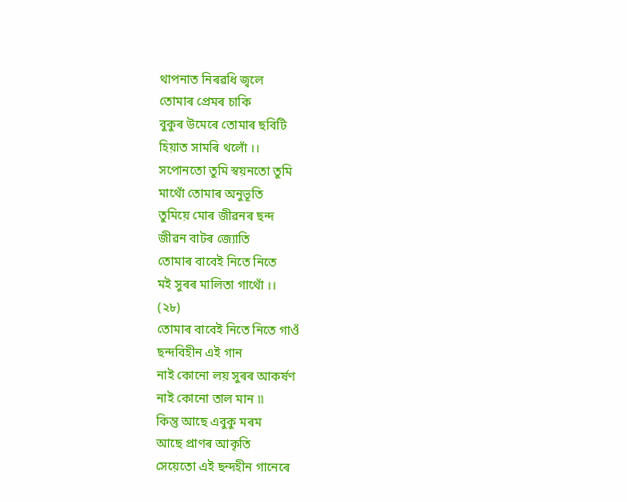থাপনাত নিৰৱধি জ্বলে
তোমাৰ প্ৰেমৰ চাকি
বুকুৰ উমেৰে তোমাৰ ছবিটি
হিয়াত সামৰি থলোঁ ।।
সপোনতো তুমি স্বয়নতো তুমি
মাথোঁ তোমাৰ অনুভূতি
তুমিয়ে মোৰ জীৱনৰ ছন্দ
জীৱন বাটৰ জ্যোতি
তোমাৰ বাবেই নিতে নিতে
মই সুৰৰ মালিতা গাথোঁ ।।
(২৮)
তোমাৰ বাবেই নিতে নিতে গাওঁ
ছন্দবিহীন এই গান
নাই কোনো লয় সুৰৰ আকৰ্ষণ
নাই কোনো তাল মান ৷৷
কিন্তু আছে এবুকু মৰম
আছে প্ৰাণৰ আকৃতি
সেয়েতো এই ছন্দহীন গানেৰে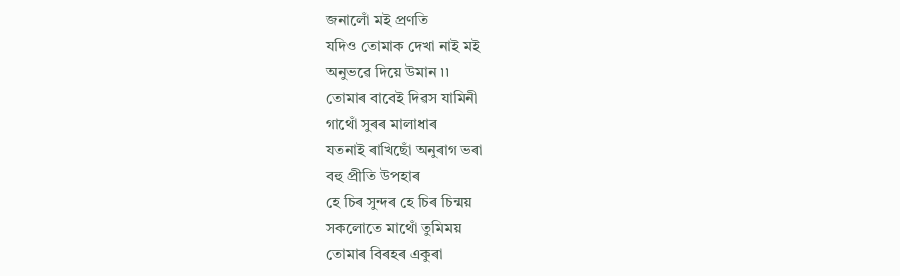জনালোঁ মই প্রণতি
যদিও তোমাক দেখা নাই মই
অনুভৱে দিয়ে উমান ৷৷
তোমাৰ বাবেই দিৱস যামিনী
গাথোঁ সুৰৰ মালাধাৰ
যতনাই ৰাখিছোঁ অনুৰাগ ভৰা
বহু প্রীতি উপহাৰ
হে চিৰ সুন্দৰ হে চিৰ চিন্ময়
সকলোতে মাথোঁ তুমিময়
তোমাৰ বিৰহৰ একুৰা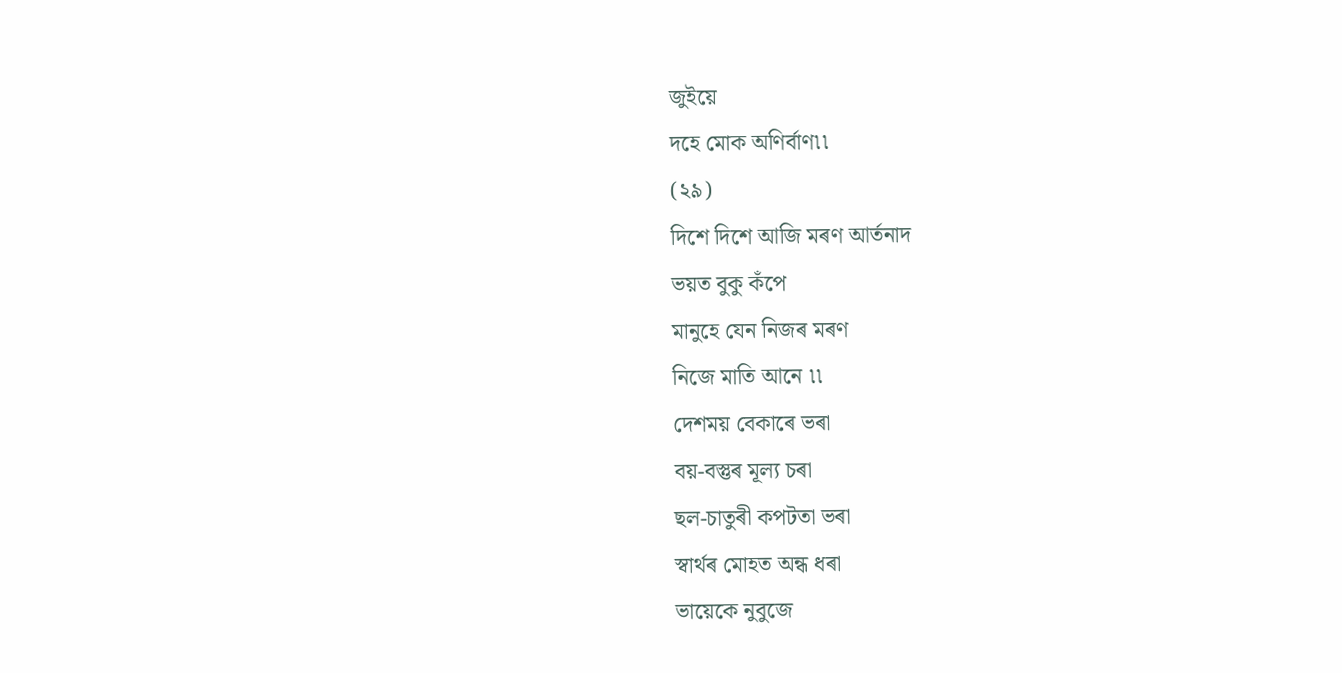জুইয়ে
দহে মোক অণির্বাণ৷৷
(২৯)
দিশে দিশে আজি মৰণ আৰ্তনাদ
ভয়ত বুকু কঁপে
মানুহে যেন নিজৰ মৰণ
নিজে মাতি আনে ৷৷
দেশময় বেকাৰে ভৰা
বয়-বস্তুৰ মূল্য চৰা
ছল-চাতুৰী কপটতা ভৰা
স্বাৰ্থৰ মোহত অন্ধ ধৰা
ভায়েকে নুবুজে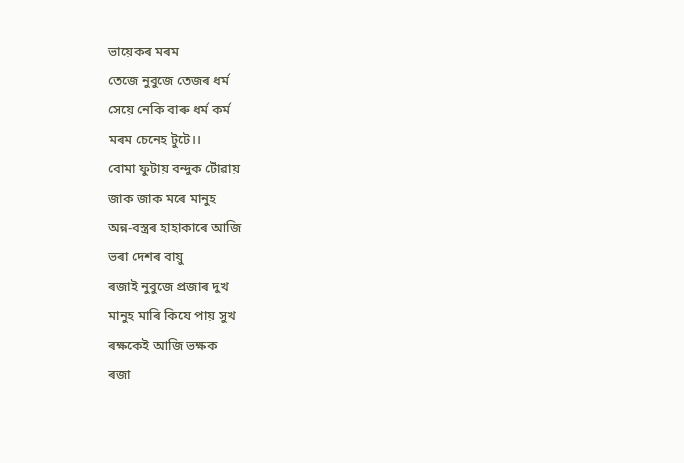ভায়েকৰ মৰম
তেজে নুবুজে তেজৰ ধৰ্ম
সেয়ে নেকি বাৰু ধৰ্ম কৰ্ম
মৰম চেনেহ টুটে।।
বোমা ফুটায় বন্দুক টোঁৱায়
জাক জাক মৰে মানুহ
অন্ন-বস্ত্ৰৰ হাহাকাৰে আজি
ভৰা দেশৰ বায়ু
ৰজাই নুবুজে প্ৰজাৰ দুখ
মানুহ মাৰি কিযে পায় সুখ
ৰক্ষকেই আজি ভক্ষক
ৰজা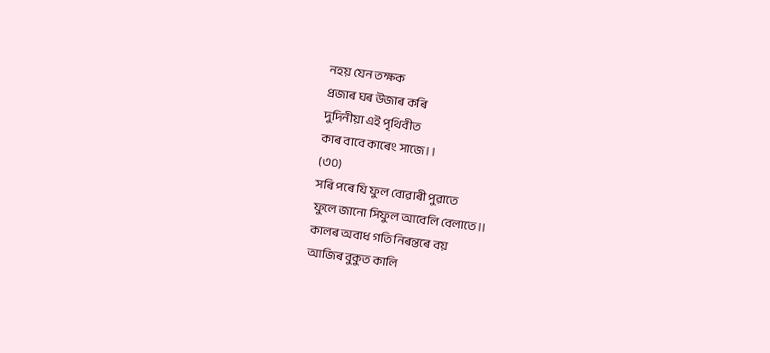নহয় যেন তক্ষক
প্ৰজাৰ ঘৰ উজাৰ কৰি
দুদিনীয়া এই পৃথিবীত
কাৰ বাবে কাৰেং সাজে। ।
(৩০)
সৰি পৰে যি ফুল বোৱাৰী পুৱাতে
ফুলে জানো সিফুল আবেলি বেলাতে।।
কালৰ অবাধ গতি নিৰন্তৰে বয়
আজিৰ বুকুত কালি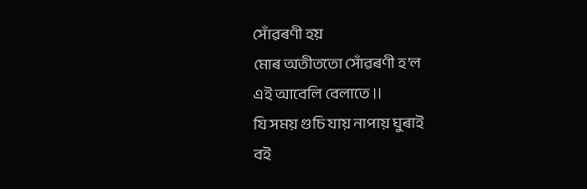সোঁৱৰণী হয়
মোৰ অতীততো সোঁৱৰণী হ'ল
এই আবেলি বেলাতে ।।
যি সময় গুচি যায় নাপায় ঘুৰাই
বই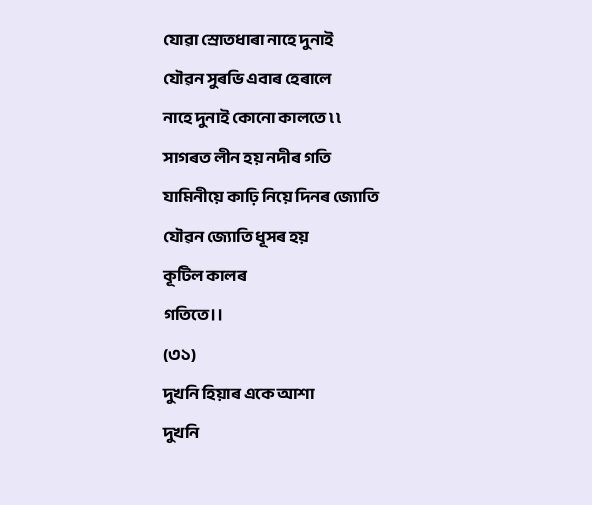যোৱা স্রোতধাৰা নাহে দুনাই
যৌৱন সুৰভি এবাৰ হেৰালে
নাহে দুনাই কোনো কালতে ৷ ৷
সাগৰত লীন হয় নদীৰ গতি
যামিনীয়ে কাঢ়ি নিয়ে দিনৰ জ্যোতি
যৌৱন জ্যোতি ধূসৰ হয়
কূটিল কালৰ
গতিতে।।
(৩১)
দুখনি হিয়াৰ একে আশা
দুখনি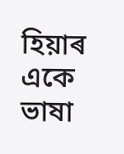হিয়াৰ একে ভাষা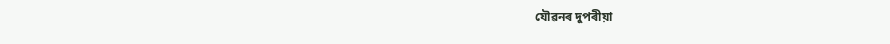যৌৱনৰ দুপৰীয়া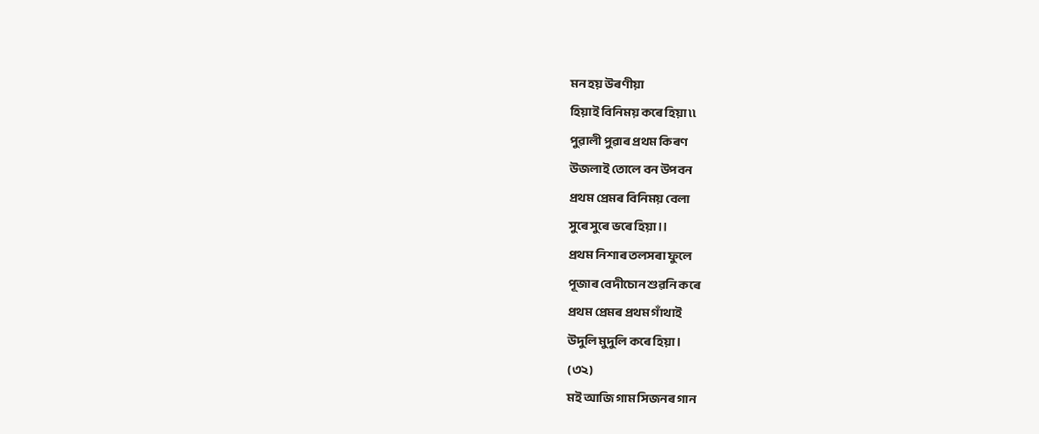মন হয় উৰণীয়া
হিয়াই বিনিময় কৰে হিয়া ৷৷
পুৱালী পুৱাৰ প্ৰথম কিৰণ
উজলাই তোলে বন উপবন
প্ৰথম প্ৰেমৰ বিনিময় বেলা
সুৰে সুৰে ভৰে হিয়া ।।
প্ৰথম নিশাৰ তলসৰা ফুলে
পূজাৰ বেদীচোন শুৱনি কৰে
প্ৰথম প্ৰেমৰ প্ৰথম গাঁথাই
উদুলি মুদুলি কৰে হিয়া ।
(৩২)
মই আজি গাম সিজনৰ গান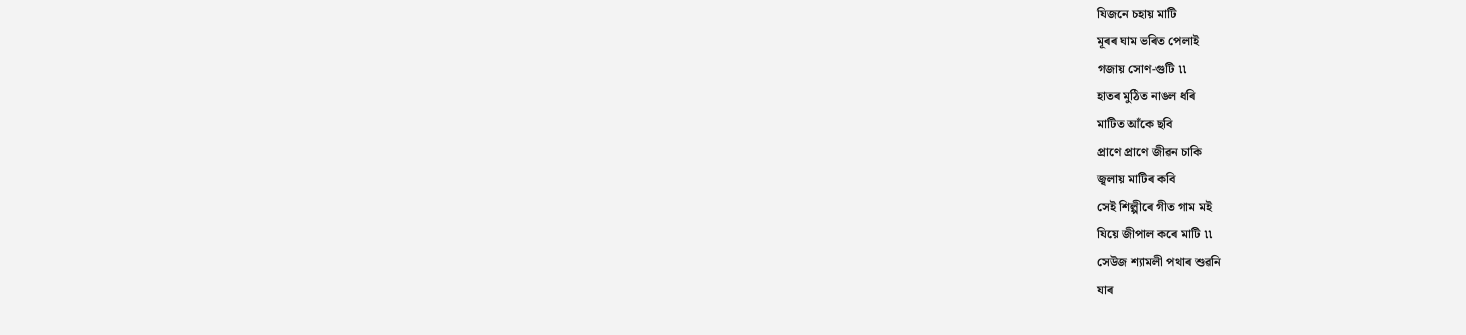যিজনে চহায় মাটি
মূৰৰ ঘাম ভৰিত পেলাই
গজায় সোণ-গুটি ৷৷
হাতৰ মুঠিত নাঙল ধৰি
মাটিত আঁকে ছবি
প্ৰাণে প্ৰাণে জীৱন চাকি
জ্বলায় মাটিৰ কবি
সেই শিল্পীৰে গীত গাম মই
যিয়ে জীপাল কৰে মাটি ৷৷
সেউজ শ্যামলী পথাৰ শুৱনি
যাৰ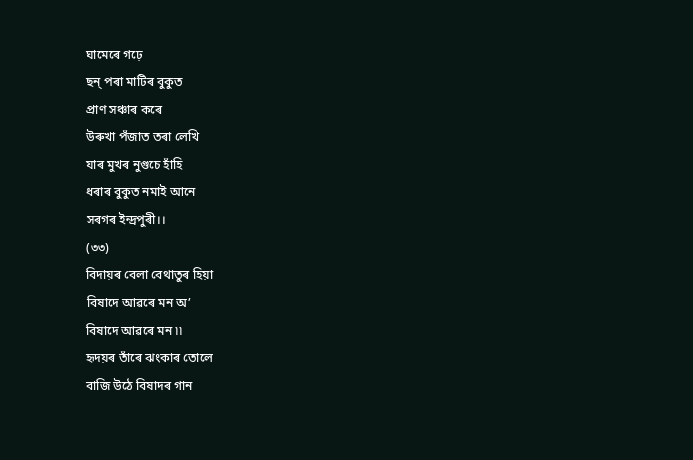ঘামেৰে গঢ়ে
ছন্ পৰা মাটিৰ বুকুত
প্রাণ সঞ্চাৰ কৰে
উৰুখা পঁজাত তৰা লেখি
যাৰ মুখৰ নুগুচে হাঁহি
ধৰাৰ বুকুত নমাই আনে
সৰগৰ ইন্দ্ৰপুৰী।।
(৩৩)
বিদায়ৰ বেলা বেথাতুৰ হিয়া
বিষাদে আৱৰে মন অ’
বিষাদে আৱৰে মন ৷৷
হৃদয়ৰ তাঁৰে ঝংকাৰ তোলে
বাজি উঠে বিষাদৰ গান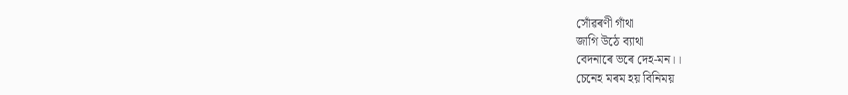সোঁৱৰণী গাঁথা
জাগি উঠে ব্যাথা
বেদনাৰে ভৰে দেহ-মন।।
চেনেহ মৰম হয় বিনিময়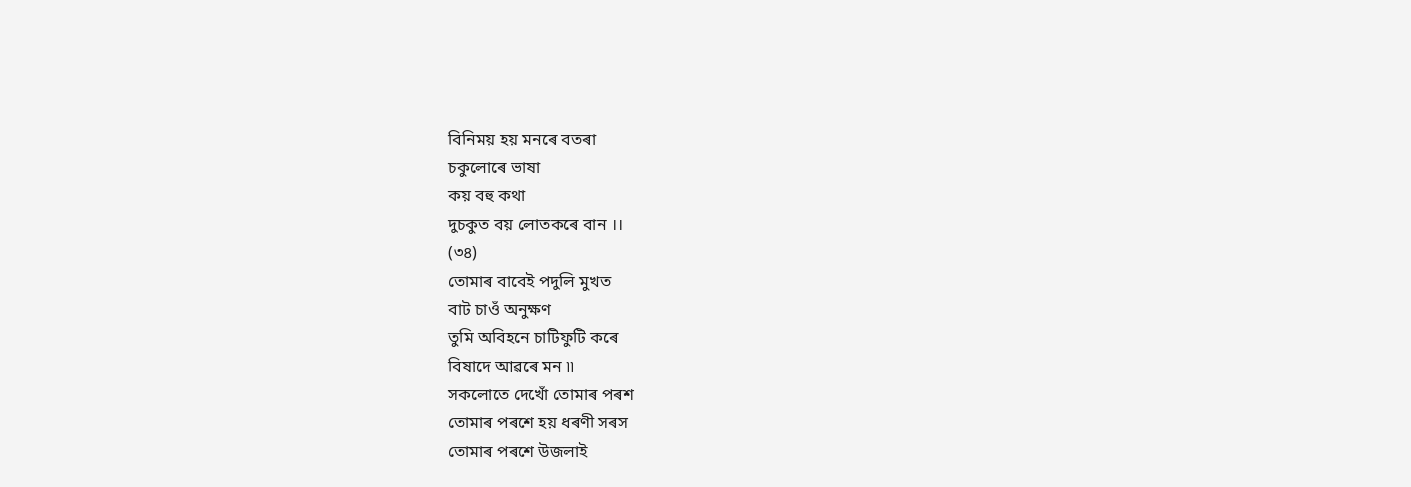বিনিময় হয় মনৰে বতৰা
চকুলোৰে ভাষা
কয় বহু কথা
দুচকুত বয় লোতকৰে বান ।।
(৩৪)
তোমাৰ বাবেই পদুলি মুখত
বাট চাওঁ অনুক্ষণ
তুমি অবিহনে চাটিফুটি কৰে
বিষাদে আৱৰে মন ৷৷
সকলোতে দেখোঁ তোমাৰ পৰশ
তোমাৰ পৰশে হয় ধৰণী সৰস
তোমাৰ পৰশে উজলাই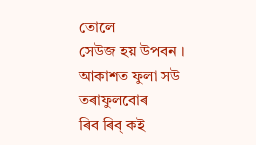তোলে
সেউজ হয় উপবন ।
আকাশত ফুলা সউ তৰাফুলবোৰ
ৰিব ৰিব্ কই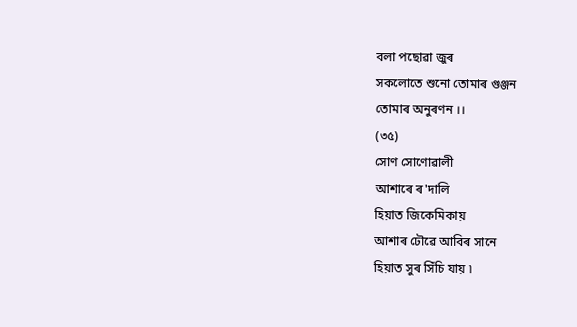বলা পছোৱা জুৰ
সকলোতে শুনো তোমাৰ গুঞ্জন
তোমাৰ অনুৰণন ।।
(৩৫)
সোণ সোণোৱালী
আশাৰে ৰ'দালি
হিয়াত জিকেমিকায়
আশাৰ ঢৌৱে আবিৰ সানে
হিয়াত সুৰ সিঁচি যায় ৷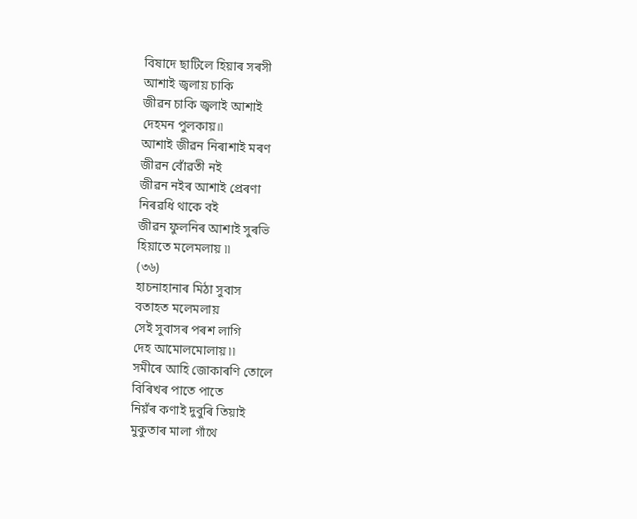বিষাদে ছাটিলে হিয়াৰ সৰসী
আশাই জ্বলায় চাকি
জীৱন চাকি জ্বলাই আশাই
দেহমন পুলকায়।৷
আশাই জীৱন নিৰাশাই মৰণ
জীৱন বোঁৱতী নই
জীৱন নইৰ আশাই প্ৰেৰণা
নিৰৱধি থাকে বই
জীৱন ফুলনিৰ আশাই সুৰভি
হিয়াতে মলেমলায় ৷৷
(৩৬)
হাচনাহানাৰ মিঠা সুবাস
বতাহত মলেমলায়
সেই সুবাসৰ পৰশ লাগি
দেহ আমোলমোলায় ৷৷
সমীৰে আহি জোকাৰণি তোলে
বিৰিখৰ পাতে পাতে
নিয়ঁৰ কণাই দুবুৰি তিয়াই
মুকুতাৰ মালা গাঁথে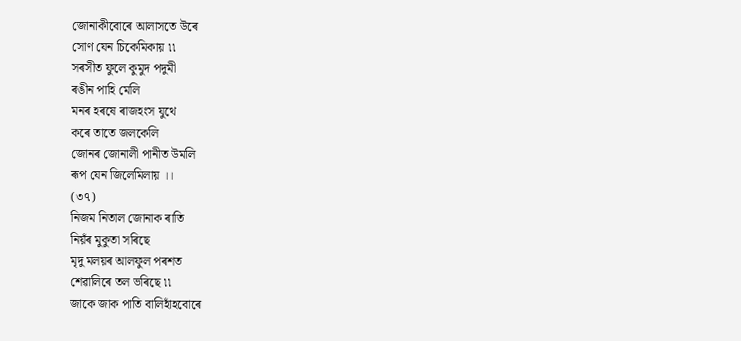জোনাকীবোৰে আলাসতে উৰে
সোণ যেন চিকেমিকায় ৷৷
সৰসীত ফুলে কুমুদ পদুমী
ৰঙীন পাহি মেলি
মনৰ হৰষে ৰাজহংস যুথে
কৰে তাতে জলকেলি
জোনৰ জোনালী পানীত উমলি
ৰূপ যেন জিলেমিলায় ।।
(৩৭)
নিজম নিতাল জোনাক ৰাতি
নিয়ঁৰ মুকুতা সৰিছে
মৃদু মলয়ৰ আলফুল পৰশত
শেৱালিৰে তল ভৰিছে ৷৷
জাকে জাক পাতি বালিহাঁহবোৰে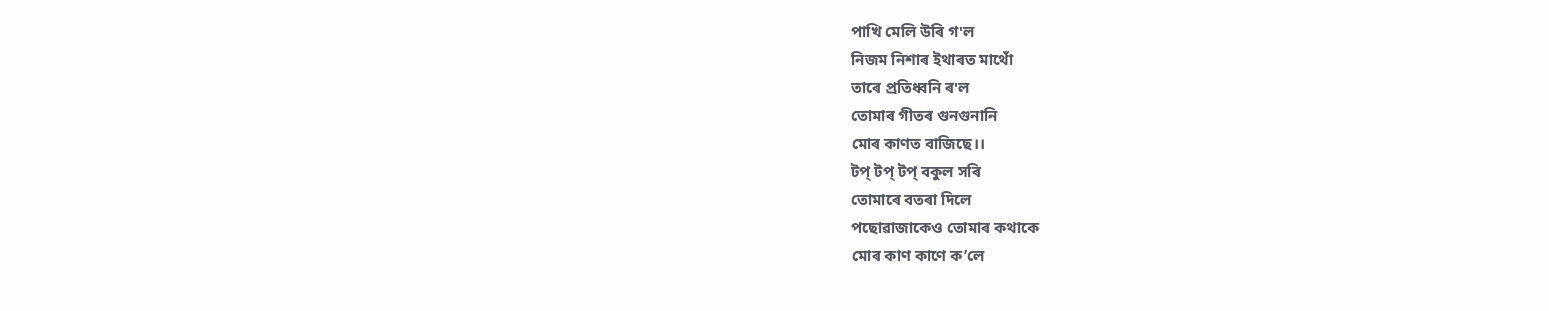পাখি মেলি উৰি গ'ল
নিজম নিশাৰ ইথাৰত মাথোঁ
তাৰে প্ৰতিধ্বনি ৰ'ল
তোমাৰ গীতৰ গুনগুনানি
মোৰ কাণত বাজিছে।।
টপ্ টপ্ টপ্ বকুল সৰি
তোমাৰে বতৰা দিলে
পছোৱাজাকেও তোমাৰ কথাকে
মোৰ কাণ কাণে ক’লে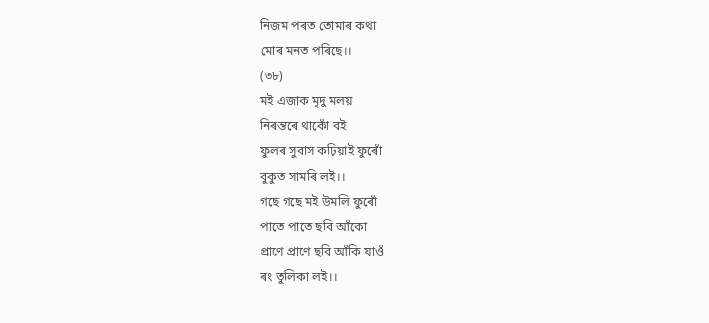নিজম পৰত তোমাৰ কথা
মোৰ মনত পৰিছে।।
(৩৮)
মই এজাক মৃদু মলয়
নিৰন্তৰে থাকোঁ বই
ফুলৰ সুবাস কঢ়িয়াই ফুৰোঁ
বুকুত সামৰি লই।।
গছে গছে মই উমলি ফুৰোঁ
পাতে পাতে ছবি আঁকো
প্রাণে প্রাণে ছবি আঁকি যাওঁ
ৰং তুলিকা লই।।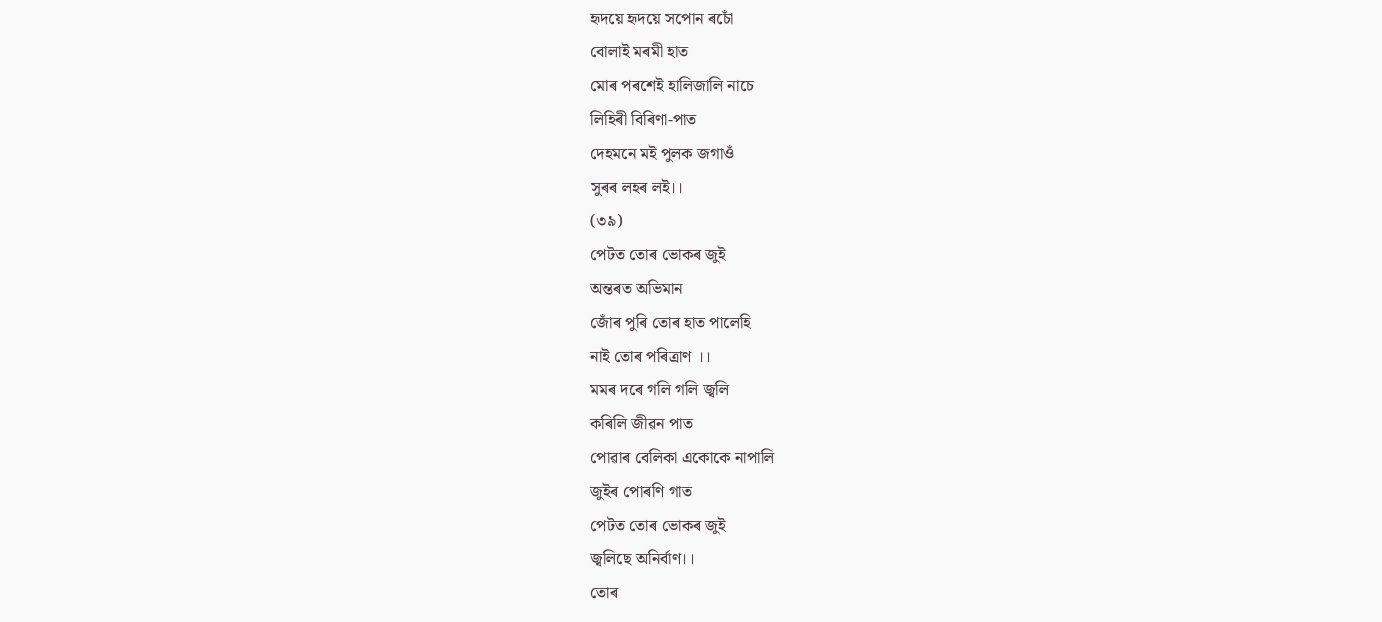হৃদয়ে হৃদয়ে সপোন ৰচোঁ
বোলাই মৰমী হাত
মোৰ পৰশেই হালিজালি নাচে
লিহিৰী বিৰিণা-পাত
দেহমনে মই পুলক জগাওঁ
সুৰৰ লহৰ লই।।
(৩৯)
পেটত তোৰ ভোকৰ জুই
অন্তৰত অভিমান
জোঁৰ পুৰি তোৰ হাত পালেহি
নাই তোৰ পৰিত্ৰাণ ।।
মমৰ দৰে গলি গলি জ্বলি
কৰিলি জীৱন পাত
পোৱাৰ বেলিকা একোকে নাপালি
জুইৰ পোৰণি গাত
পেটত তোৰ ভোকৰ জুই
জ্বলিছে অনির্বাণ।।
তোৰ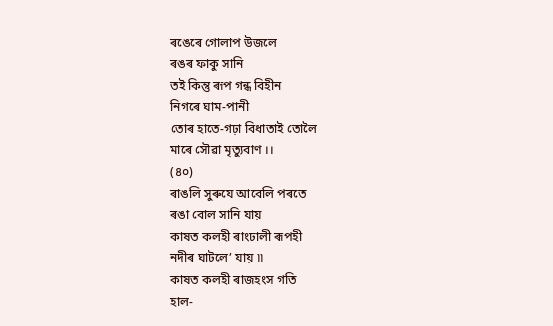ৰঙেৰে গোলাপ উজলে
ৰঙৰ ফাকু সানি
তই কিন্তু ৰূপ গন্ধ বিহীন
নিগৰে ঘাম-পানী
তোৰ হাতে-গঢ়া বিধাতাই তোলৈ
মাৰে সৌৱা মৃত্যুবাণ ।।
(৪০)
ৰাঙলি সুৰুযে আবেলি পৰতে
ৰঙা বোল সানি যায়
কাষত কলহী ৰাংঢালী ৰূপহী
নদীৰ ঘাটলে’ যায় ৷৷
কাষত কলহী ৰাজহংস গতি
হাল-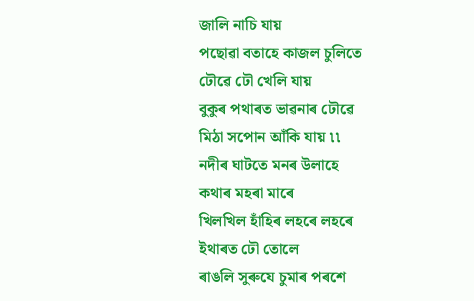জালি নাচি যায়
পছোৱা বতাহে কাজল চুলিতে
ঢৌৱে ঢৌ খেলি যায়
বুকুৰ পথাৰত ভাৱনাৰ ঢৌৱে
মিঠা সপোন আঁকি যায় ৷৷
নদীৰ ঘাটতে মনৰ উলাহে
কথাৰ মহৰা মাৰে
খিলখিল হাঁহিৰ লহৰে লহৰে
ইথাৰত ঢৌ তোলে
ৰাঙলি সুৰুযে চুমাৰ পৰশে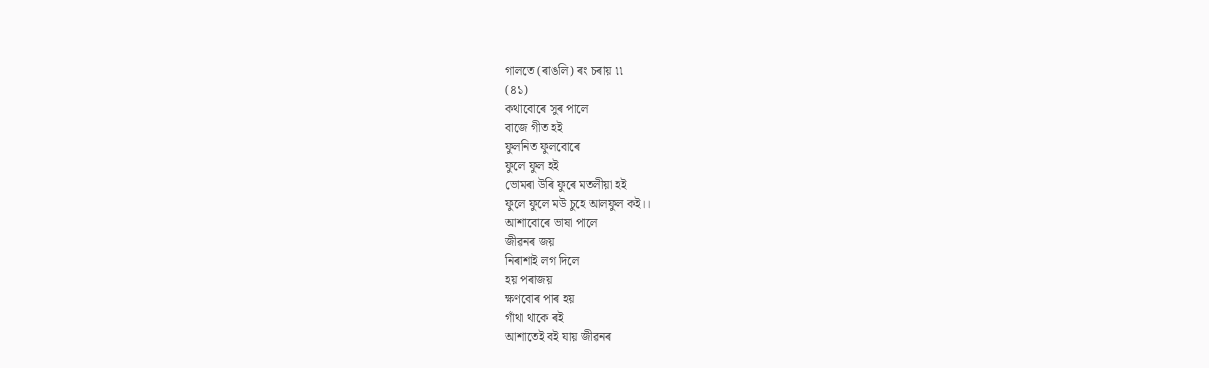গালতে (ৰাঙলি) ৰং চৰায় ৷৷
(৪১)
কথাবোৰে সুৰ পালে
বাজে গীত হই
ফুলনিত ফুলবোৰে
ফুলে ফুল হই
ভোমৰা উৰি ফুৰে মতলীয়া হই
ফুলে ফুলে মউ চুহে আলফুল কই।।
আশাবোৰে ভাষা পালে
জীৱনৰ জয়
নিৰাশাই লগ দিলে
হয় পৰাজয়
ক্ষণবোৰ পাৰ হয়
গাঁথা থাকে ৰই
আশাতেই বই যায় জীৱনৰ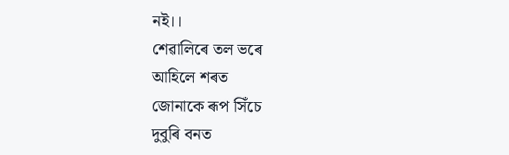নই।।
শেৱালিৰে তল ভৰে
আহিলে শৰত
জোনাকে ৰূপ সিঁচে
দুবুৰি বনত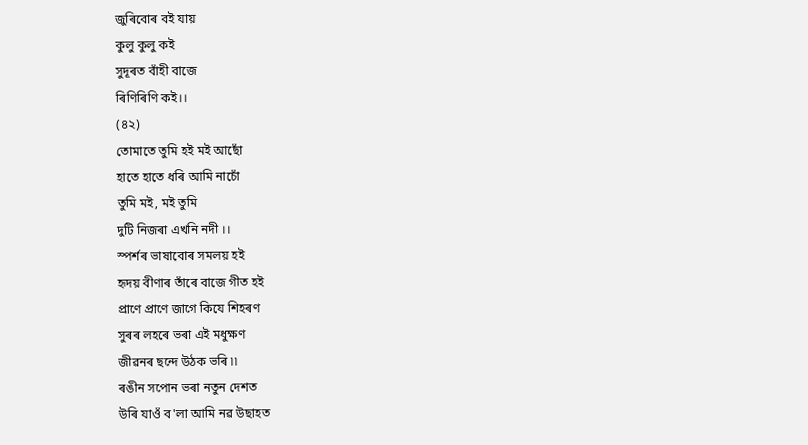জুৰিবোৰ বই যায়
কুলু কুলু কই
সুদূৰত বাঁহী বাজে
ৰিণিৰিণি কই।।
(৪২)
তোমাতে তুমি হই মই আছোঁ
হাতে হাতে ধৰি আমি নাচোঁ
তুমি মই, মই তুমি
দুটি নিজৰা এখনি নদী ।।
স্পৰ্শৰ ভাষাবোৰ সমলয় হই
হৃদয় বীণাৰ তাঁৰে বাজে গীত হই
প্রাণে প্রাণে জাগে কিযে শিহৰণ
সুৰৰ লহৰে ভৰা এই মধুক্ষণ
জীৱনৰ ছন্দে উঠক ভৰি ৷৷
ৰঙীন সপোন ভৰা নতুন দেশত
উৰি যাওঁ ব'লা আমি নৱ উছাহত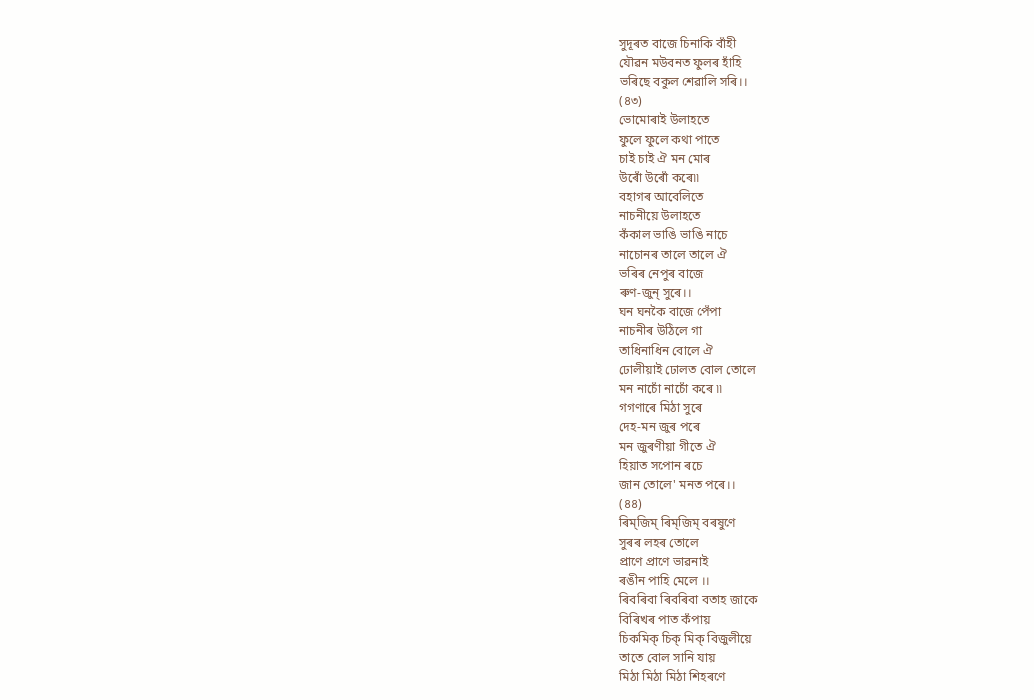সুদূৰত বাজে চিনাকি বাঁহী
যৌৱন মউবনত ফুলৰ হাঁহি
ভৰিছে বকুল শেৱালি সৰি।।
(৪৩)
ভোমোৰাই উলাহতে
ফুলে ফুলে কথা পাতে
চাই চাই ঐ মন মোৰ
উৰোঁ উৰোঁ কৰে৷৷
বহাগৰ আবেলিতে
নাচনীয়ে উলাহতে
কঁকাল ভাঙি ভাঙি নাচে
নাচোনৰ তালে তালে ঐ
ভৰিৰ নেপুৰ বাজে
ৰুণ-জুন্ সুৰে।।
ঘন ঘনকৈ বাজে পেঁপা
নাচনীৰ উঠিলে গা
তাধিনাধিন বোলে ঐ
ঢোলীয়াই ঢোলত বোল তোলে
মন নাচোঁ নাচোঁ কৰে ৷৷
গগণাৰে মিঠা সুৰে
দেহ-মন জুৰ পৰে
মন জুৰণীয়া গীতে ঐ
হিয়াত সপোন ৰচে
জান তোলে' মনত পৰে।।
(৪৪)
ৰিম্জিম্ ৰিম্জিম্ বৰষুণে
সুৰৰ লহৰ তোলে
প্ৰাণে প্ৰাণে ভাৱনাই
ৰঙীন পাহি মেলে ।।
ৰিবৰিবা ৰিবৰিবা বতাহ জাকে
বিৰিখৰ পাত কঁপায়
চিকমিক্ চিক্ মিক্ বিজুলীয়ে
তাতে বোল সানি যায়
মিঠা মিঠা মিঠা শিহৰণে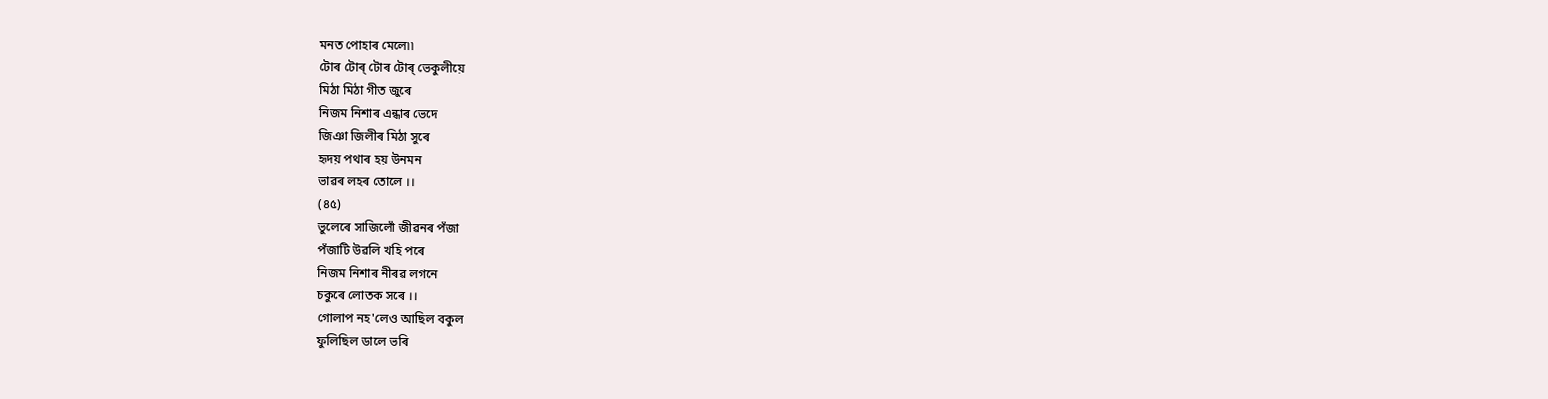মনত পোহাৰ মেলে৷৷
টোৰ টোৰ্ টোৰ টোৰ্ ভেকুলীয়ে
মিঠা মিঠা গীত জুৰে
নিজম নিশাৰ এন্ধাৰ ভেদে
জিঞা জিলীৰ মিঠা সুৰে
হৃদয় পথাৰ হয় উনমন
ভাৱৰ লহৰ তোলে ।।
(৪৫)
ভুলেৰে সাজিলোঁ জীৱনৰ পঁজা
পঁজাটি উৱলি খহি পৰে
নিজম নিশাৰ নীৰৱ লগনে
চকুৰে লোতক সৰে ।।
গোলাপ নহ'লেও আছিল বকুল
ফুলিছিল ডালে ভৰি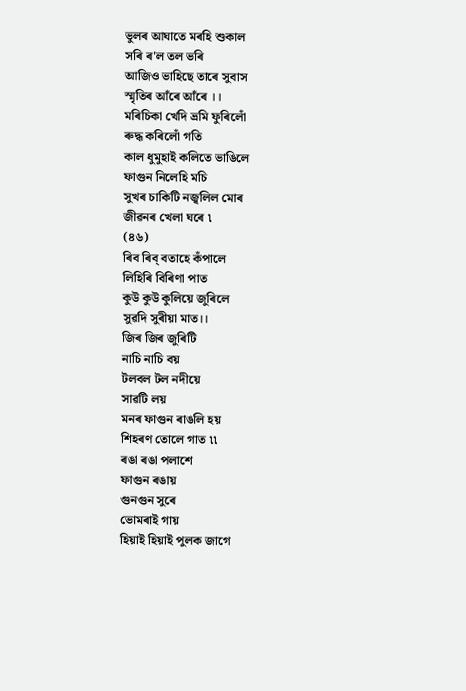ভুলৰ আঘাতে মৰহি শুকাল
সৰি ৰ'ল তল ভৰি
আজিও ভাহিছে তাৰে সুবাস
স্মৃতিৰ আঁৰে আঁৰে ।।
মৰিচিকা খেদি ভ্ৰমি ফুৰিলোঁ
ৰুদ্ধ কৰিলোঁ গতি
কাল ধুমুহাই কলিতে ভাঙিলে
ফাগুন নিলেহি মচি
সুখৰ চাকিটি নজ্বলিল মোৰ
জীৱনৰ খেলা ঘৰে ৷
(৪৬)
ৰিব ৰিব্ বতাহে কঁপালে
লিহিৰি বিৰিণা পাত
কুউ কুউ কুলিয়ে জুৰিলে
সুৱদি সুৰীয়া মাত।।
জিৰ জিৰ জুৰিটি
নাচি নাচি বয়
টলবল টল নদীয়ে
সাৱটি লয়
মনৰ ফাগুন ৰাঙলি হয়
শিহৰণ তোলে গাত ৷৷
ৰঙা ৰঙা পলাশে
ফাগুন ৰঙায়
গুনগুন সুৰে
ভোমৰাই গায়
হিয়াই হিয়াই পুলক জাগে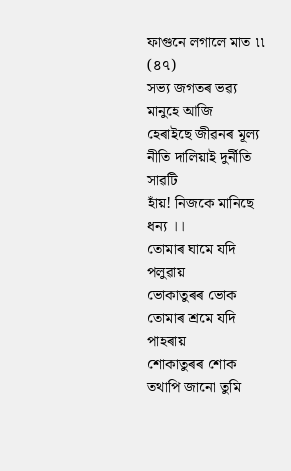ফাগুনে লগালে মাত ৷৷
(৪৭)
সভ্য জগতৰ ভৱ্য মানুহে আজি
হেৰাইছে জীৱনৰ মূল্য
নীতি দালিয়াই দুর্নীতি সাৱটি
হাঁয়! নিজকে মানিছে ধন্য ।।
তোমাৰ ঘামে যদি পলুৱায়
ভোকাতুৰৰ ভোক
তোমাৰ শ্ৰমে যদি পাহৰায়
শোকাতুৰৰ শোক
তথাপি জানো তুমি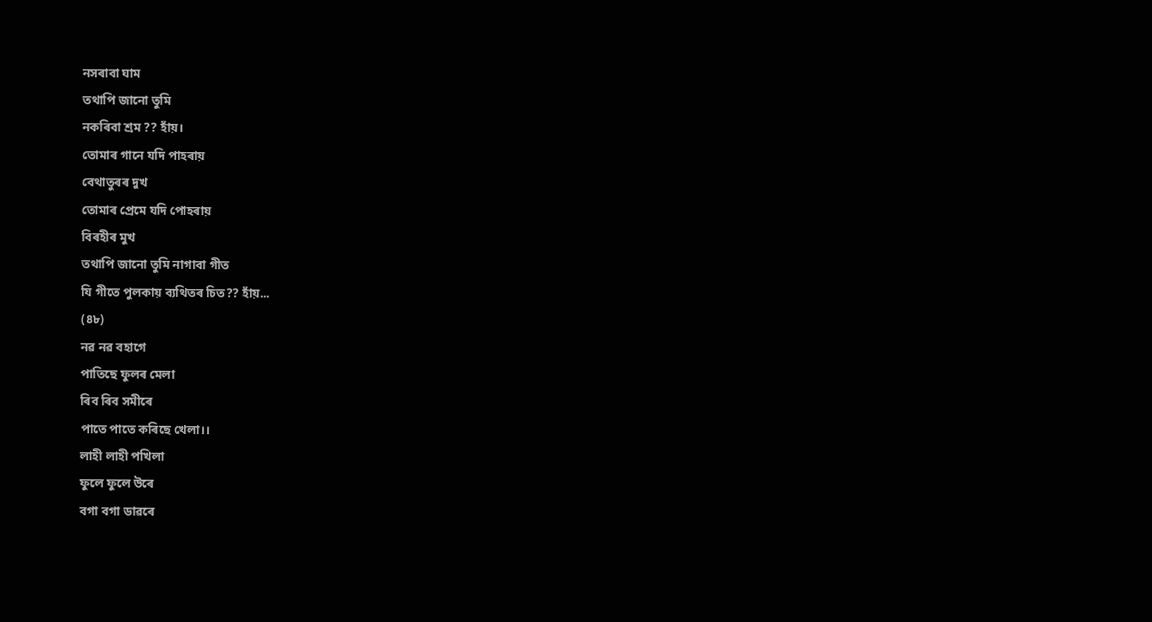নসৰাবা ঘাম
তথাপি জানো তুমি
নকৰিবা শ্ৰম ?? হাঁয়।
তোমাৰ গানে যদি পাহৰায়
বেথাতুৰৰ দুখ
তোমাৰ প্ৰেমে যদি পোহৰায়
বিৰহীৰ মুখ
তথাপি জানো তুমি নাগাবা গীত
যি গীতে পুলকায় ব্যথিতৰ চিত?? হাঁয়...
(৪৮)
নৱ নৱ বহাগে
পাতিছে ফুলৰ মেলা
ৰিব ৰিব সমীৰে
পাতে পাতে কৰিছে খেলা।।
লাহী লাহী পখিলা
ফুলে ফুলে উৰে
বগা বগা ডাৱৰে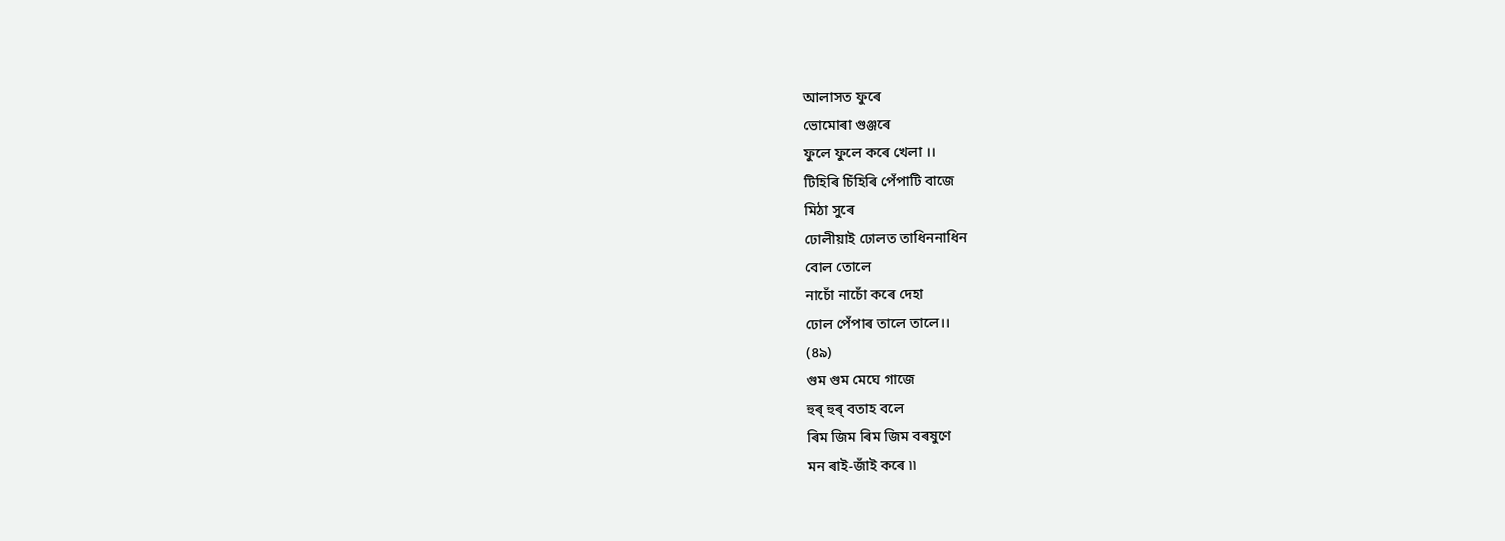আলাসত ফুৰে
ভোমোৰা গুঞ্জৰে
ফুলে ফুলে কৰে খেলা ।।
টিহিৰি চিঁহিৰি পেঁপাটি বাজে
মিঠা সুৰে
ঢোলীয়াই ঢোলত তাধিননাধিন
বোল তোলে
নাচোঁ নাচোঁ কৰে দেহা
ঢোল পেঁপাৰ তালে তালে।।
(৪৯)
গুম গুম মেঘে গাজে
হুৰ্ হুৰ্ বতাহ বলে
ৰিম জিম ৰিম জিম বৰষুণে
মন ৰাই-জাঁই কৰে ৷৷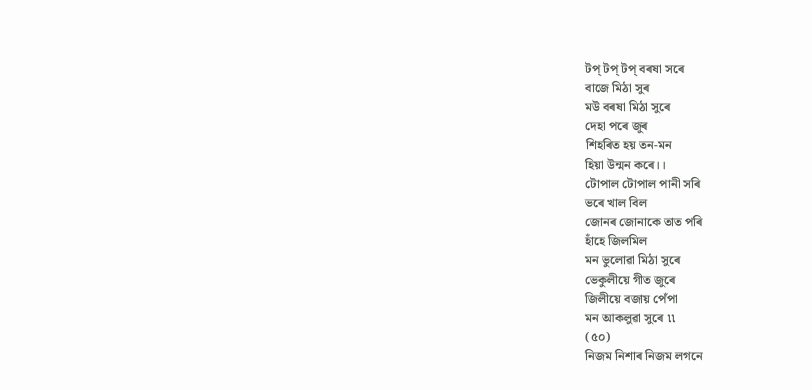টপ্ টপ্ টপ্ বৰষা সৰে
বাজে মিঠা সুৰ
মউ বৰষা মিঠা সুৰে
দেহা পৰে জুৰ
শিহৰিত হয় তন-মন
হিয়া উন্মন কৰে।।
টোপাল টোপাল পানী সৰি
ভৰে খাল বিল
জোনৰ জোনাকে তাত পৰি
হাঁহে জিলমিল
মন ভুলোৱা মিঠা সুৰে
ভেকুলীয়ে গীত জুৰে
জিলীয়ে বজায় পেঁপা
মন আকলুৱা সুৰে ৷৷
(৫০)
নিজম নিশাৰ নিজম লগনে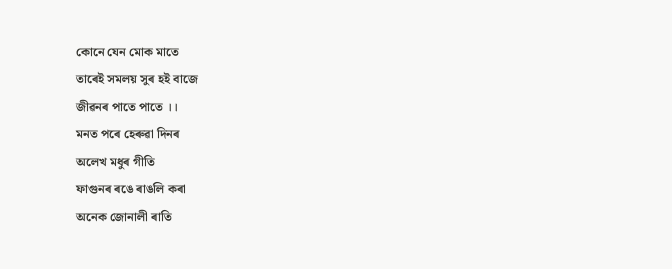কোনে যেন মোক মাতে
তাৰেই সমলয় সুৰ হই বাজে
জীৱনৰ পাতে পাতে ।।
মনত পৰে হেৰুৱা দিনৰ
অলেখ মধুৰ গীতি
ফাগুনৰ ৰঙে ৰাঙলি কৰা
অনেক জোনালী ৰাতি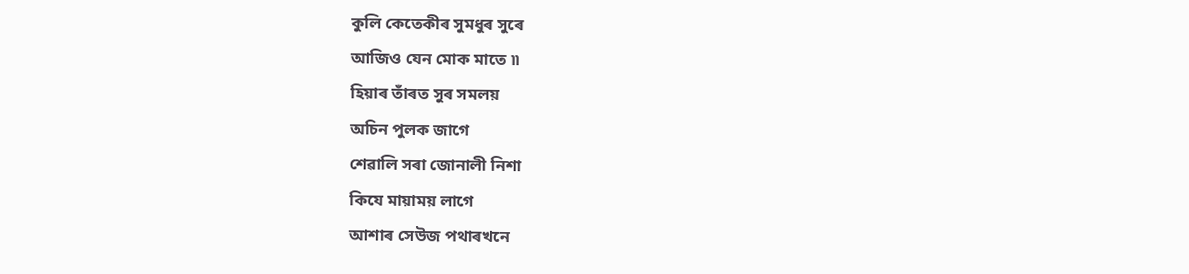কুলি কেতেকীৰ সুমধুৰ সুৰে
আজিও যেন মোক মাতে ৷৷
হিয়াৰ তাঁৰত সুৰ সমলয়
অচিন পুলক জাগে
শেৱালি সৰা জোনালী নিশা
কিযে মায়াময় লাগে
আশাৰ সেউজ পথাৰখনে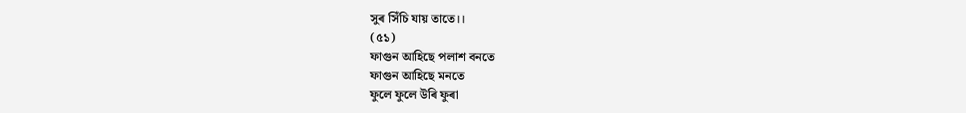সুৰ সিঁচি যায় তাতে।।
(৫১)
ফাগুন আহিছে পলাশ বনতে
ফাগুন আহিছে মনতে
ফুলে ফুলে উৰি ফুৰা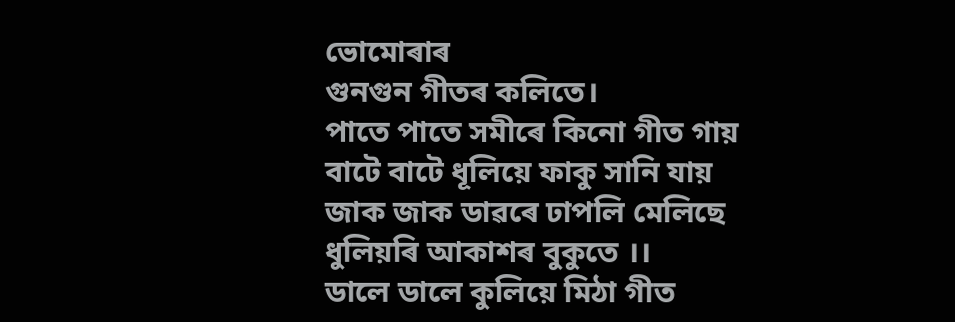ভোমোৰাৰ
গুনগুন গীতৰ কলিতে।
পাতে পাতে সমীৰে কিনো গীত গায়
বাটে বাটে ধূলিয়ে ফাকু সানি যায়
জাক জাক ডাৱৰে ঢাপলি মেলিছে
ধুলিয়ৰি আকাশৰ বুকুতে ।।
ডালে ডালে কুলিয়ে মিঠা গীত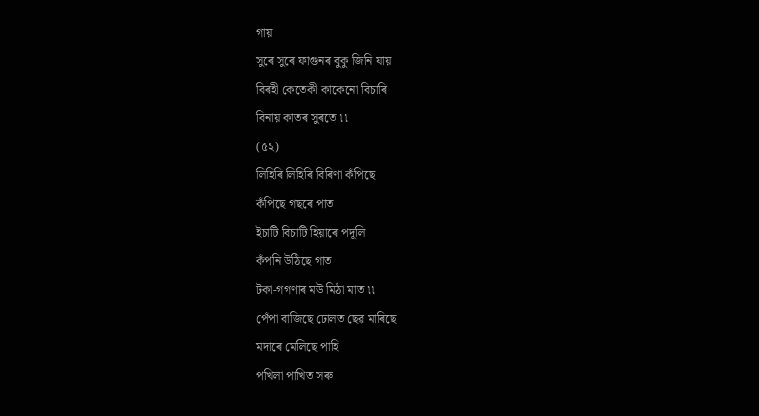গায়
সুৰে সুৰে ফাগুনৰ বুকু জিনি যায়
বিৰহী কেতেকী কাকেনো বিচাৰি
বিনায় কাতৰ সুৰতে ৷৷
(৫২)
লিহিৰি লিহিৰি বিৰিণা কঁপিছে
কঁপিছে গছৰে পাত
ইচাটি বিচাটি হিয়াৰে পদূলি
কঁপনি উঠিছে গাত
টকা-গগণাৰ মউ মিঠা মাত ৷৷
পেঁপা বাজিছে ঢোলত ছেৱ মাৰিছে
মদাৰে মেলিছে পাহি
পখিলা পাখিত সৰু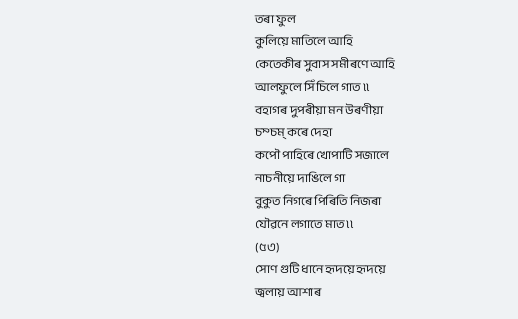তৰা ফুল
কুলিয়ে মাতিলে আহি
কেতেকীৰ সুবাস সমীৰণে আহি
আলফুলে সিঁচিলে গাত ৷৷
বহাগৰ দুপৰীয়া মন উৰণীয়া
চম্চম্ কৰে দেহা
কপৌ পাহিৰে খোপাটি সজালে
নাচনীয়ে দাঙিলে গা
বুকুত নিগৰে পিৰিতি নিজৰা
যৌৱনে লগাতে মাত ৷৷
(৫৩)
সোণ গুটি ধানে হৃদয়ে হৃদয়ে
জ্বলায় আশাৰ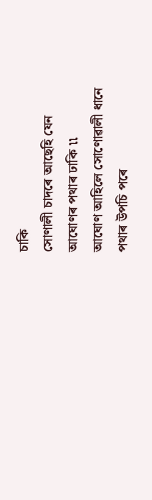চাকি
সোণালী চাদৰে আছেহি যেন
আঘোণৰ পথাৰ ঢাকি ৷৷
আঘোণ আহিলে সোণোৱালী ধানে
পথাৰ উপচি পৰে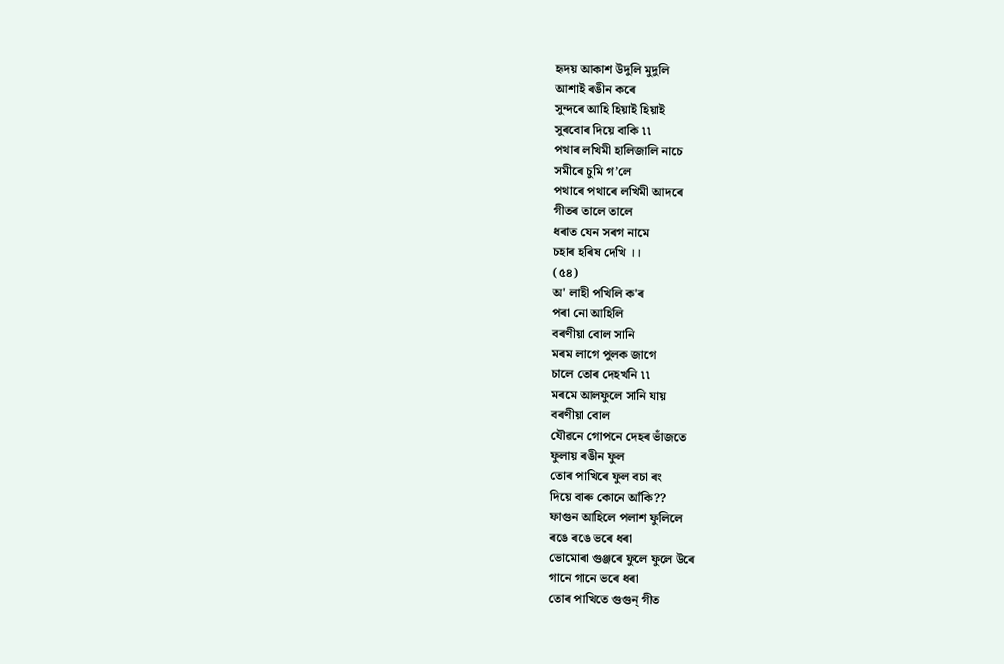হৃদয় আকাশ উদুলি মুদুলি
আশাই ৰঙীন কৰে
সুন্দৰে আহি হিয়াই হিয়াই
সুৰবোৰ দিয়ে বাকি ৷৷
পথাৰ লখিমী হালিজালি নাচে
সমীৰে চুমি গ’লে
পথাৰে পথাৰে লখিমী আদৰে
গীতৰ তালে তালে
ধৰাত যেন সৰগ নামে
চহাৰ হৰিষ দেখি ।।
(৫৪)
অ' লাহী পখিলি ক'ৰ
পৰা নো আহিলি
বৰণীয়া বোল সানি
মৰম লাগে পুলক জাগে
চালে তোৰ দেহখনি ৷৷
মৰমে আলফুলে সানি যায়
বৰণীয়া বোল
যৌৱনে গোপনে দেহৰ ভাঁজতে
ফুলায় ৰঙীন ফুল
তোৰ পাখিৰে ফুল বচা ৰং
দিয়ে বাৰু কোনে আঁকি??
ফাগুন আহিলে পলাশ ফুলিলে
ৰঙে ৰঙে ভৰে ধৰা
ভোমোৰা গুঞ্জৰে ফুলে ফুলে উৰে
গানে গানে ভৰে ধৰা
তোৰ পাখিতে গুগুন্ গীত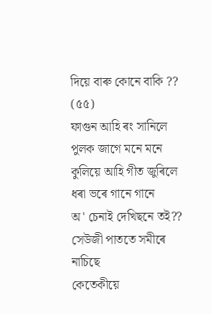দিয়ে বাৰু কোনে বাকি ??
(৫৫)
ফাগুন আহি ৰং সানিলে
পুলক জাগে মনে মনে
কুলিয়ে আহি গীত জুৰিলে
ধৰা ভৰে গানে গানে
অ' চেনাই দেখিছনে তই??
সেউজী পাততে সমীৰে নাচিছে
কেতেকীয়ে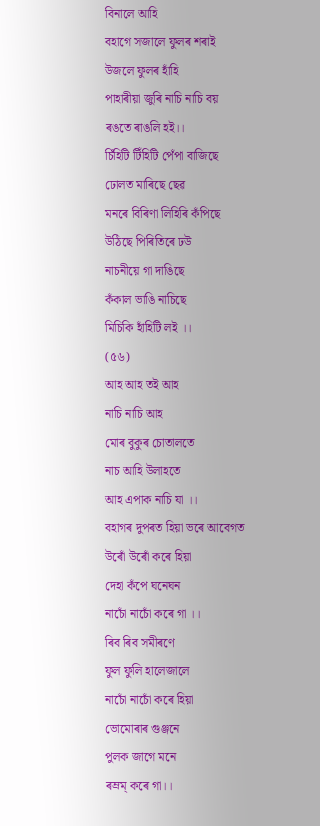বিনালে আহি
বহাগে সজালে ফুলৰ শৰাই
উজলে ফুলৰ হাঁহি
পাহাৰীয়া জুৰি নাচি নাচি বয়
ৰঙতে ৰাঙলি হই।।
চিঁহিটি টিঁহিটি পেঁপা বাজিছে
ঢোলত মাৰিছে ছেৱ
মনৰে বিৰিণা লিহিৰি কঁপিছে
উঠিছে পিৰিতিৰে ঢউ
নাচনীয়ে গা দাঙিছে
কঁকাল ভাঙি নাচিছে
মিচিকি হাঁহিটি লই ।।
(৫৬)
আহ আহ তই আহ
নাচি নাচি আহ
মোৰ বুকুৰ চোতালতে
নাচ আহি উলাহতে
আহ এপাক নাচি যা ।।
বহাগৰ দুপৰত হিয়া ভৰে আবেগত
উৰোঁ উৰোঁ কৰে হিয়া
দেহা কঁপে ঘনেঘন
নাচোঁ নাচোঁ কৰে গা ।।
ৰিব ৰিব সমীৰণে
ফুল ফুলি হালেজালে
নাচোঁ নাচোঁ কৰে হিয়া
ভোমোৰাৰ গুঞ্জনে
পুলক জাগে মনে
ৰম্ৰম্ কৰে গা।।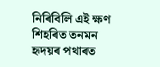নিৰিবিলি এই ক্ষণ
শিহৰিত তনমন
হৃদয়ৰ পথাৰত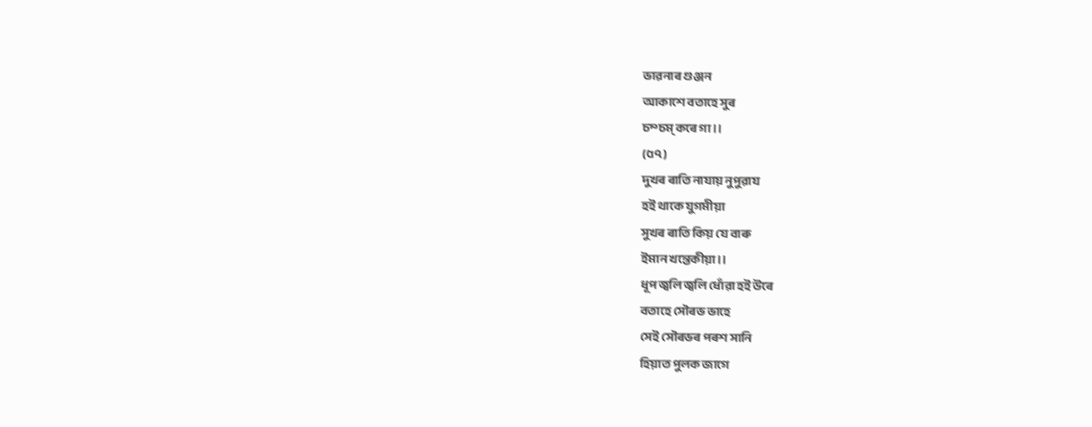ভাৱনাৰ গুঞ্জন
আকাশে বতাহে সুৰ
চম্চম্ কৰে গা ।।
(৫৭)
দুখৰ ৰাতি নাযায় নুপুৱায
হই থাকে যুগমীয়া
সুখৰ ৰাতি কিয় যে বাৰু
ইমান খন্তেকীয়া।।
ধূপ জ্বলি জ্বলি ধোঁৱা হই উৰে
বতাহে সৌৰভ ভাহে
সেই সৌৰভৰ পৰশ সানি
হিয়াত পুলক জাগে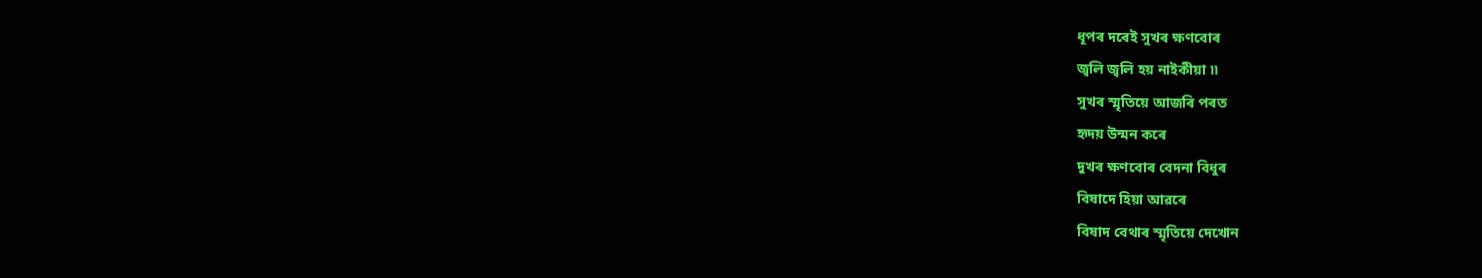ধূপৰ দৰেই সুখৰ ক্ষণবোৰ
জ্বলি জ্বলি হয় নাইকীয়া ৷৷
সুখৰ স্মৃতিয়ে আজৰি পৰত
হৃদয় উন্মন কৰে
দুখৰ ক্ষণবোৰ বেদনা বিধুৰ
বিষাদে হিয়া আৱৰে
বিষাদ বেথাৰ স্মৃতিয়ে দেখোন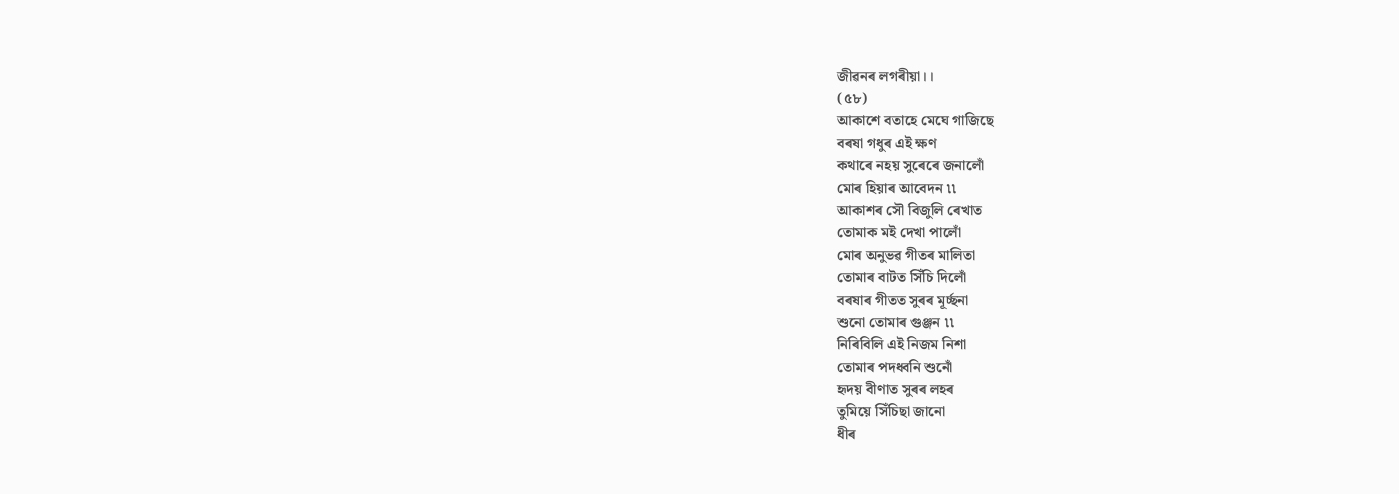জীৱনৰ লগৰীয়া।।
(৫৮)
আকাশে বতাহে মেঘে গাজিছে
বৰষা গধুৰ এই ক্ষণ
কথাৰে নহয় সুৰেৰে জনালোঁ
মোৰ হিয়াৰ আবেদন ৷৷
আকাশৰ সৌ বিজুলি ৰেখাত
তোমাক মই দেখা পালোঁ
মোৰ অনুভৱ গীতৰ মালিতা
তোমাৰ বাটত সিঁচি দিলোঁ
বৰষাৰ গীতত সুৰৰ মূৰ্চ্ছনা
শুনো তোমাৰ গুঞ্জন ৷৷
নিৰিবিলি এই নিজম নিশা
তোমাৰ পদধ্বনি শুনোঁ
হৃদয় বীণাত সুৰৰ লহৰ
তুমিয়ে সিঁচিছা জানো
ধীৰ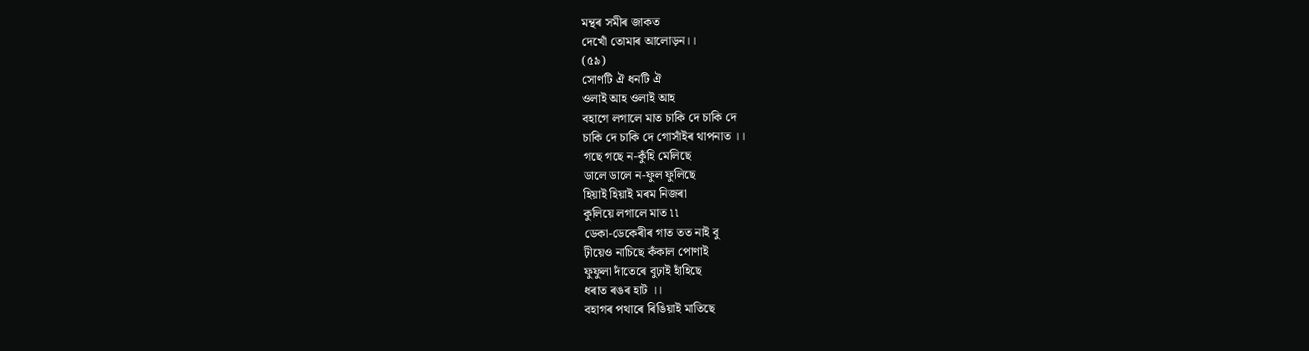মন্থৰ সমীৰ জাকত
দেখোঁ তোমাৰ আলোড়ন।।
(৫৯)
সোণটি ঐ ধনটি ঐ
ওলাই আহ ওলাই আহ
বহাগে লগালে মাত চাকি দে চাকি দে
চাকি দে চাকি দে গোসাঁইৰ থাপনাত ।।
গছে গছে ন-কুঁহি মেলিছে
ডালে ডালে ন-ফুল ফুলিছে
হিয়াই হিয়াই মৰম নিজৰা
কুলিয়ে লগালে মাত ৷৷
ডেকা-ডেকেৰীৰ গাত তত নাই বু
ঢ়ীয়েও নাচিছে কঁকাল পোণাই
ফুফুলা দাঁতেৰে বুঢ়াই হাঁহিছে
ধৰাত ৰঙৰ হাট ।।
বহাগৰ পথাৰে ৰিঙিয়াই মাতিছে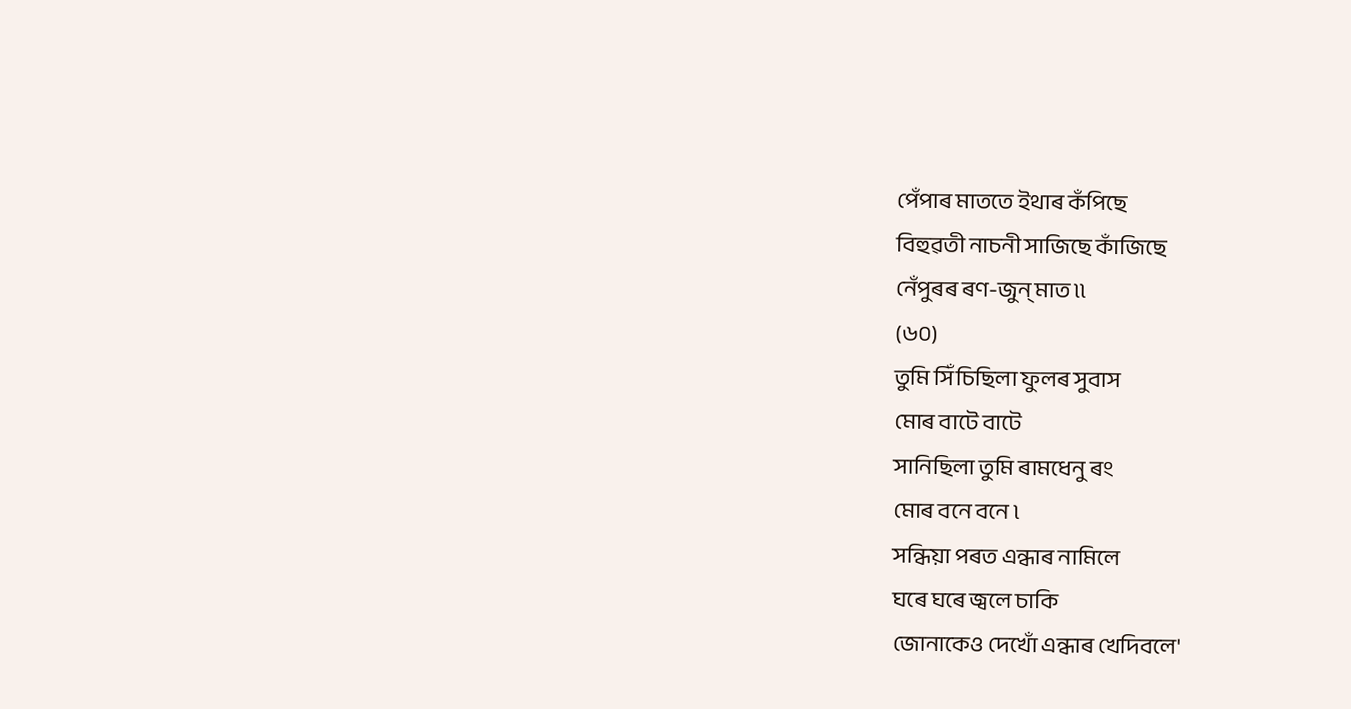পেঁপাৰ মাততে ইথাৰ কঁপিছে
বিহুৱতী নাচনী সাজিছে কাঁজিছে
নেঁপুৰৰ ৰণ-জুন্ মাত ৷৷
(৬০)
তুমি সিঁচিছিলা ফুলৰ সুবাস
মোৰ বাটে বাটে
সানিছিলা তুমি ৰামধেনু ৰং
মোৰ বনে বনে ৷
সন্ধিয়া পৰত এন্ধাৰ নামিলে
ঘৰে ঘৰে জ্বলে চাকি
জোনাকেও দেখোঁ এন্ধাৰ খেদিবলে'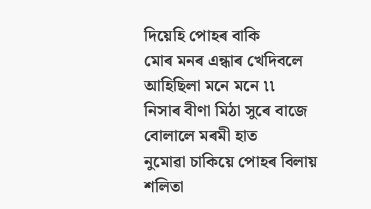দিয়েহি পোহৰ বাকি
মোৰ মনৰ এন্ধাৰ খেদিবলে
আহিছিলা মনে মনে ৷৷
নিসাৰ বীণা মিঠা সুৰে বাজে
বোলালে মৰমী হাত
নুমোৱা চাকিয়ে পোহৰ বিলায়
শলিতা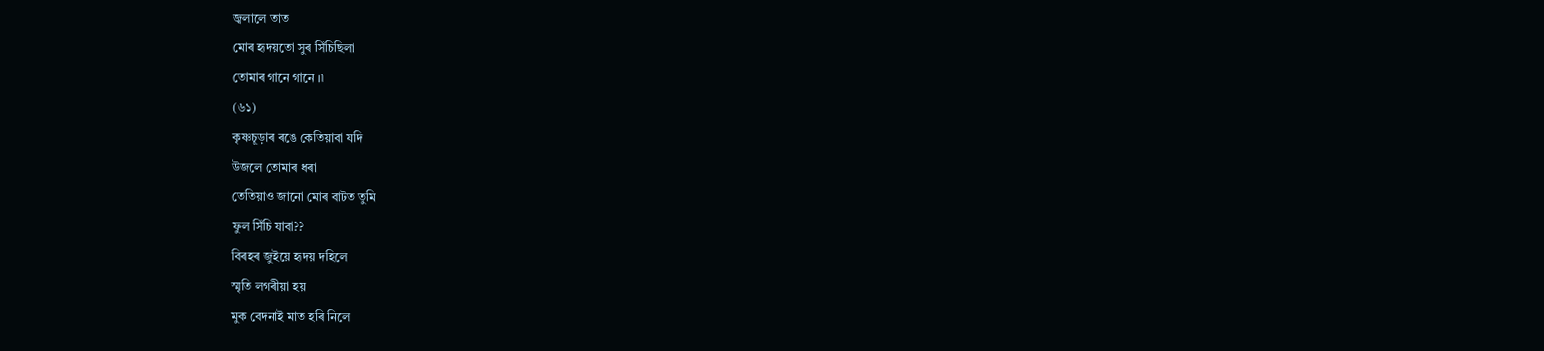জ্বলালে তাত
মোৰ হৃদয়তো সুৰ সিঁচিছিলা
তোমাৰ গানে গানে ।৷
(৬১)
কৃষ্ণচূড়াৰ ৰঙে কেতিয়াবা যদি
উজলে তোমাৰ ধৰা
তেতিয়াও জানো মোৰ বাটত তুমি
ফুল সিঁচি যাবা??
বিৰহৰ জুইয়ে হৃদয় দহিলে
স্মৃতি লগৰীয়া হয়
মুক বেদনাই মাত হৰি নিলে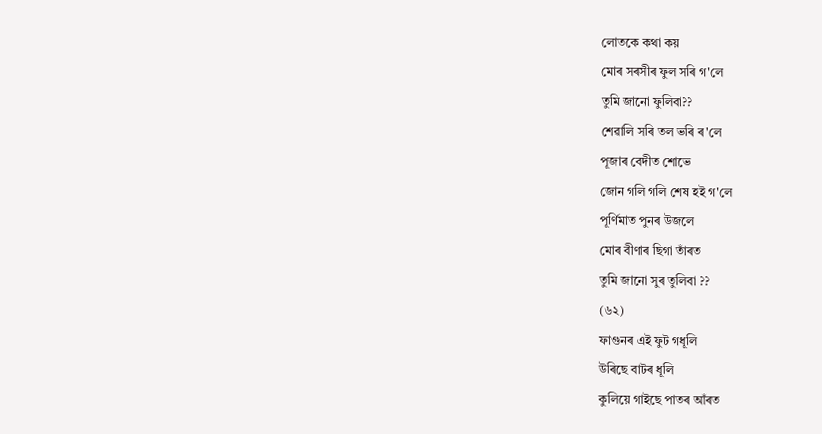লোতকে কথা কয়
মোৰ সৰসীৰ ফুল সৰি গ'লে
তুমি জানো ফুলিবা??
শেৱালি সৰি তল ভৰি ৰ'লে
পূজাৰ বেদীত শোভে
জোন গলি গলি শেষ হই গ'লে
পূর্ণিমাত পুনৰ উজলে
মোৰ বীণাৰ ছিগা তাঁৰত
তুমি জানো সুৰ তুলিবা ??
(৬২)
ফাগুনৰ এই ফুট গধূলি
উৰিছে বাটৰ ধূলি
কুলিয়ে গাইছে পাতৰ আঁৰত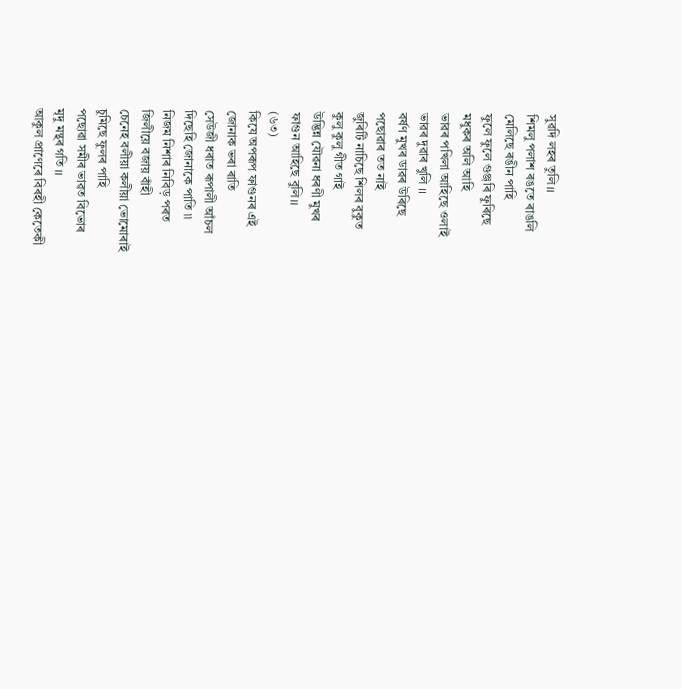সুৱদি লহৰ তুলি।।
শিমলু পলাশ ৰঙতে ৰাঙলি
মেলিছে ৰঙীন পাহি
ফুলে ফুলে গুঞ্জৰি ফুৰিছে
মধুকৰ অলি আহি
ভাৱৰ পখিলা আহিছে ওলাই
ভাৱৰ দুৱাৰ খুলি ।।
বৰ্ষণ মুখৰ ডাৱৰ উৰিছে
পছোৱাৰ তত নাই
জুৰিটি নাচিছে শিলৰ বুকুত
কুলু কুলু গীত গাই
উদ্ভিন্ন যৌৱনা ধৰণী মুখৰ
ফাগুন আহিছে বুলি।।
(৬৩)
কিযে অপৰূপ ফাগুনৰ এই
জোনাক ভৰা ৰাতি
সেউজী ধৰাত ৰূপালী আঁচল
দিছেহি জোনাকে পাতি ৷৷
নিজম নিশাৰ নিবিড় পৰত
জিলীয়ে বজায় বাঁহী
চেনেহ বলীয়া কলীয়া ভোমোৰাই
চুমিছে ফুলৰ পাহি
পছোৱা সমীৰ ভাৱত বিভোৰ
মৃদু মন্থৰ গতি ।।
আকুল প্রাণেৰে বিৰহী কেতেকী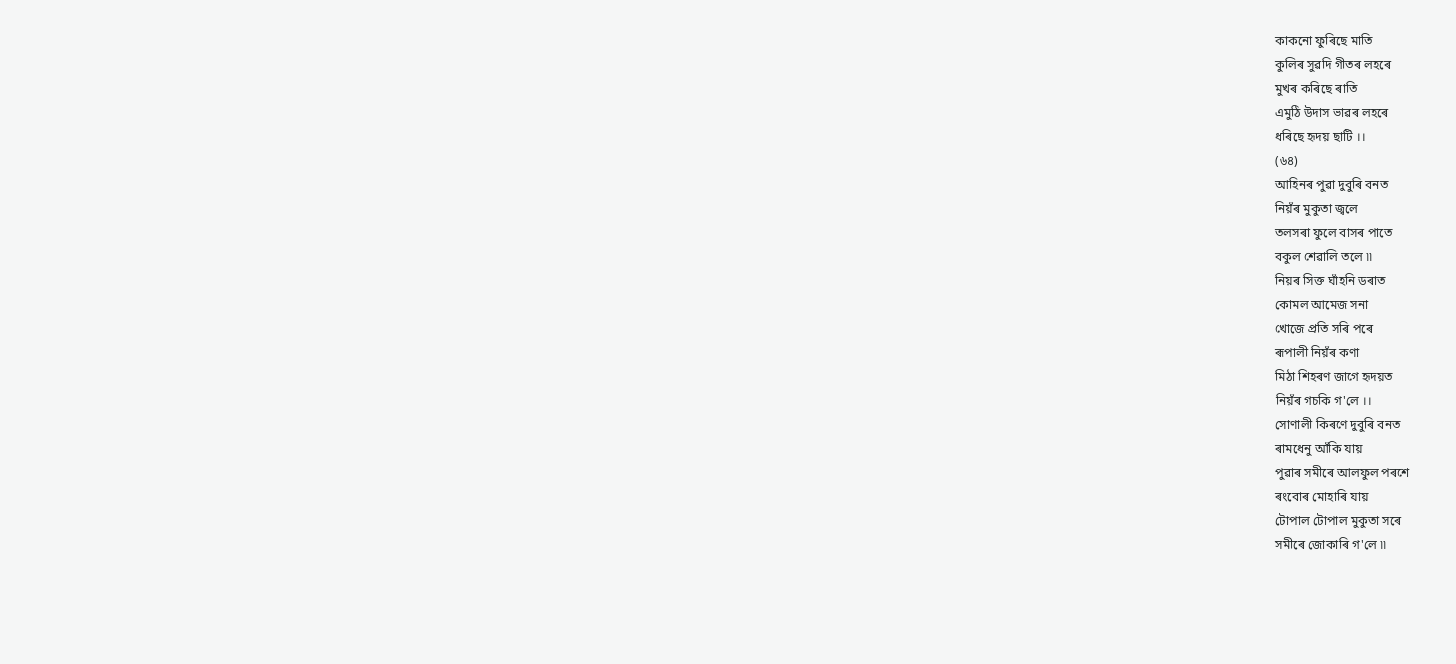কাকনো ফুৰিছে মাতি
কুলিৰ সুৱদি গীতৰ লহৰে
মুখৰ কৰিছে ৰাতি
এমুঠি উদাস ভাৱৰ লহৰে
ধৰিছে হৃদয় ছাটি ।।
(৬৪)
আহিনৰ পুৱা দুবুৰি বনত
নিয়ঁৰ মুকুতা জ্বলে
তলসৰা ফুলে বাসৰ পাতে
বকুল শেৱালি তলে ৷৷
নিয়ৰ সিক্ত ঘাঁহনি ডৰাত
কোমল আমেজ সনা
খোজে প্রতি সৰি পৰে
ৰূপালী নিয়ঁৰ কণা
মিঠা শিহৰণ জাগে হৃদয়ত
নিয়ঁৰ গচকি গ'লে ।।
সোণালী কিৰণে দুবুৰি বনত
ৰামধেনু আঁকি যায়
পুৱাৰ সমীৰে আলফুল পৰশে
ৰংবোৰ মোহাৰি যায়
টোপাল টোপাল মুকুতা সৰে
সমীৰে জোকাৰি গ'লে ৷৷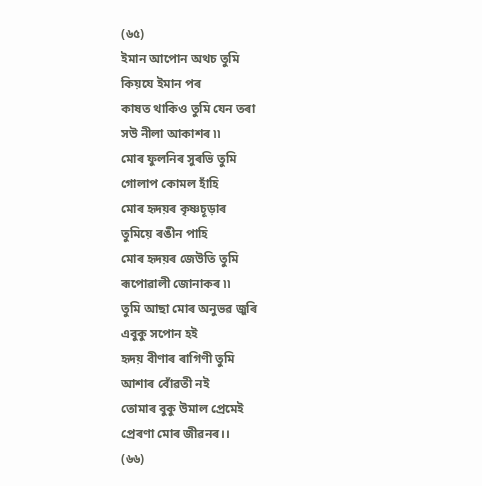(৬৫)
ইমান আপোন অথচ তুমি
কিয়যে ইমান পৰ
কাষত থাকিও তুমি যেন তৰা
সউ নীলা আকাশৰ ৷৷
মোৰ ফুলনিৰ সুৰভি তুমি
গোলাপ কোমল হাঁহি
মোৰ হৃদয়ৰ কৃষ্ণচূড়াৰ
তুমিয়ে ৰঙীন পাহি
মোৰ হৃদয়ৰ জেউতি তুমি
ৰূপোৱালী জোনাকৰ ৷৷
তুমি আছা মোৰ অনুভৱ জুৰি
এবুকু সপোন হই
হৃদয় বীণাৰ ৰাগিণী তুমি
আশাৰ বোঁৱতী নই
তোমাৰ বুকু উমাল প্রেমেই
প্ৰেৰণা মোৰ জীৱনৰ।।
(৬৬)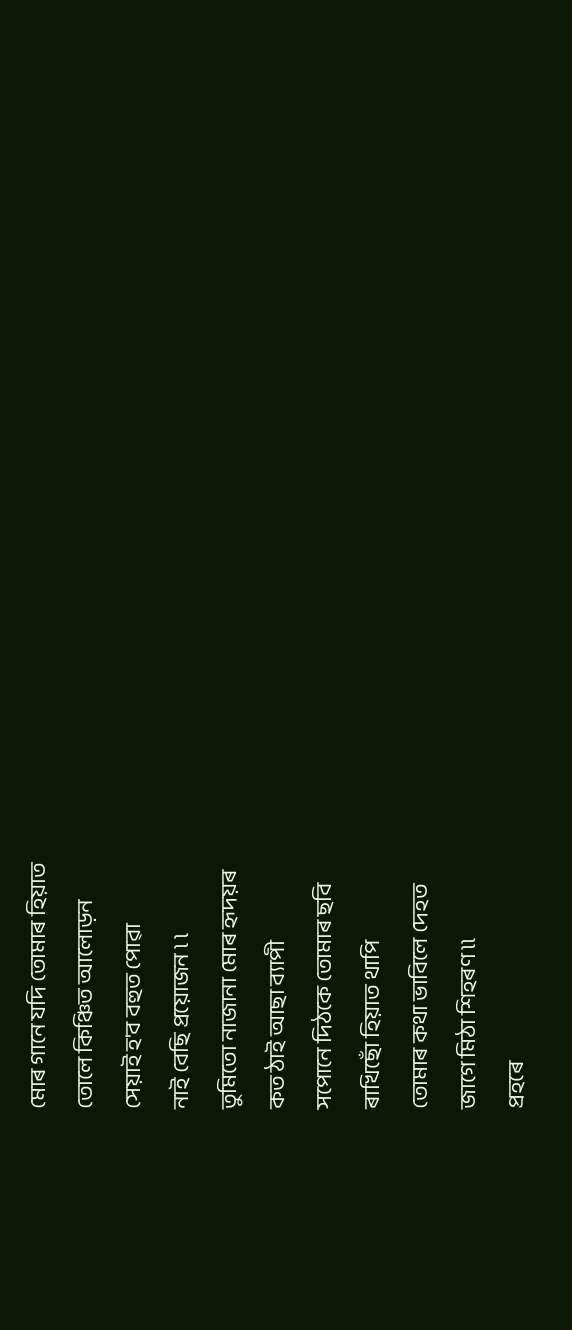মোৰ গানে যদি তোমাৰ হিয়াত
তোলে কিঞ্চিত আলোড়ন
সেয়াই হ'ব বহুত পোৱা
নাই বেছি প্ৰয়োজন ৷ ৷
তুমিতো নাজানা মোৰ হৃদয়ৰ
কত ঠাই আছা ব্যাপী
সপোনে দিঠকে তোমাৰ ছবি
ৰাখিছোঁ হিয়াত থাপি
তোমাৰ কথা ভাবিলে দেহত
জাগে মিঠা শিহৰণ ৷৷
প্ৰহৰে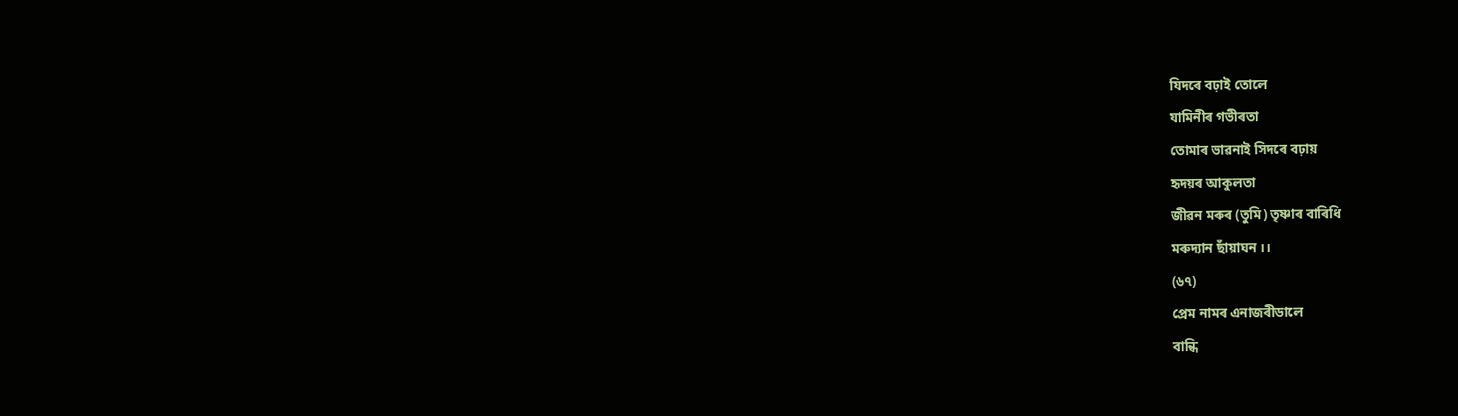যিদৰে বঢ়াই তোলে
যামিনীৰ গভীৰতা
তোমাৰ ভাৱনাই সিদৰে বঢ়ায়
হৃদয়ৰ আকুলতা
জীৱন মৰুৰ (তুমি) তৃষ্ণাৰ বাৰিধি
মৰুদ্যান ছাঁয়াঘন ।।
(৬৭)
প্ৰেম নামৰ এনাজৰীডালে
বান্ধি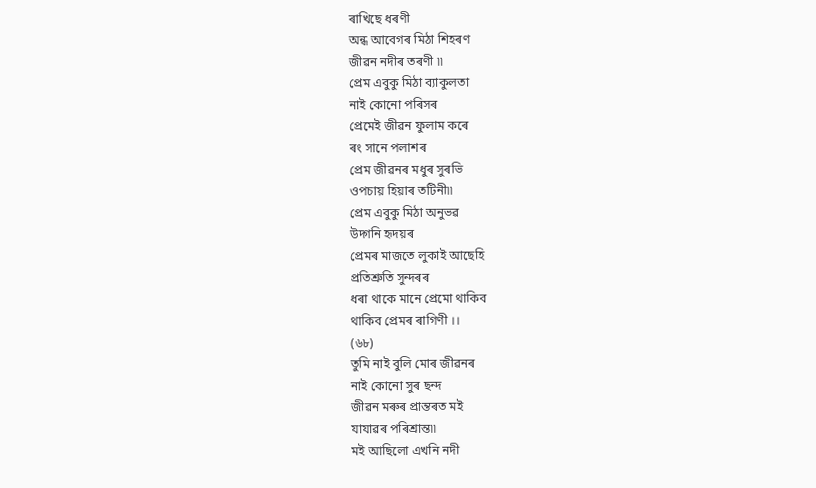ৰাখিছে ধৰণী
অন্ধ আবেগৰ মিঠা শিহৰণ
জীৱন নদীৰ তৰণী ৷৷
প্রেম এবুকু মিঠা ব্যাকুলতা
নাই কোনো পৰিসৰ
প্ৰেমেই জীৱন ফুলাম কৰে
ৰং সানে পলাশৰ
প্ৰেম জীৱনৰ মধুৰ সুৰভি
ওপচায় হিয়াৰ তটিনী৷৷
প্রেম এবুকু মিঠা অনুভৱ
উদ্গনি হৃদয়ৰ
প্ৰেমৰ মাজতে লুকাই আছেহি
প্ৰতিশ্ৰুতি সুন্দৰৰ
ধৰা থাকে মানে প্রেমো থাকিব
থাকিব প্ৰেমৰ ৰাগিণী ।।
(৬৮)
তুমি নাই বুলি মোৰ জীৱনৰ
নাই কোনো সুৰ ছন্দ
জীৱন মৰুৰ প্ৰান্তৰত মই
যাযাৱৰ পৰিশ্ৰান্ত৷৷
মই আছিলো এখনি নদী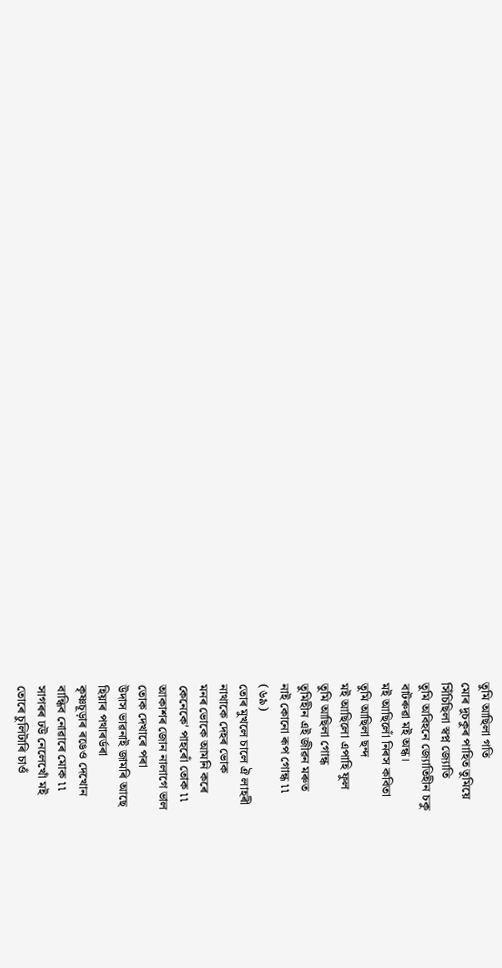তুমি আছিলা গতি
মোৰ দুচকুৰ পাহিত তুমিয়ে
সিঁচিছিলা স্বপ্ন জ্যোতি
তুমি অবিহনে জ্যোতিহীন চকু
বাটৰুৱা মই অন্ধ।
মই আছিলোঁ নিৰস কবিতা
তুমি আছিলা ছন্দ
মই আছিলো এপাহি ফুল
তুমি আছিলা গোন্ধ
তুমিহীন এই জীৱন মৰুত
নাই কোনো ৰূপ গোন্ধ ৷৷
(৬৯)
তোৰ মুখলে চালে ঐ লাহৰী
নাথাকে দেহৰ ভোক
মনৰ ভোকে আমনি কৰে
কেনেকে' পাহৰোঁ তোক ৷৷
আকাশৰ জোন নালাগে ভাল
তোক দেখাৰে পৰা
উদাস ভাৱনাই জামৰি আছে
হিয়াৰ পথাৰৰ্ডৰা
কৃষ্ণচূড়াৰ ৰঙেও দেখোন
বান্ধিব নোৱাৰে মোক ৷৷
সাগৰৰ ঢউ নেলেখোঁ মই
তোৰে চুলিটাৰি চাওঁ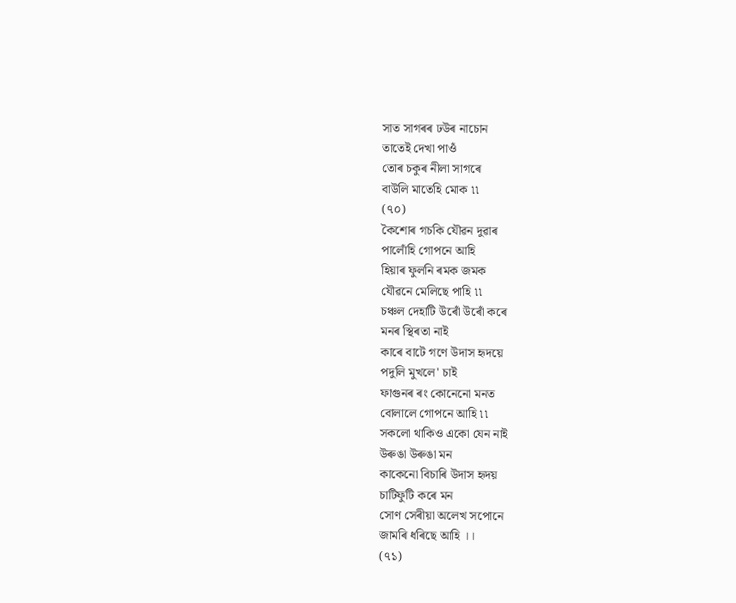সাত সাগৰৰ ঢউৰ নাচোন
তাতেই দেখা পাওঁ
তোৰ চকুৰ নীলা সাগৰে
বাউলি মাতেহি মোক ৷৷
(৭০)
কৈশোৰ গচকি যৌৱন দুৱাৰ
পালোঁহি গোপনে আহি
হিয়াৰ ফুলনি ৰমক জমক
যৌৱনে মেলিছে পাহি ৷৷
চঞ্চল দেহাটি উৰোঁ উৰোঁ কৰে
মনৰ স্থিৰতা নাই
কাৰে বাটে গণে উদাস হৃদয়ে
পদুলি মুখলে' চাই
ফাগুনৰ ৰং কোনেনো মনত
বোলালে গোপনে আহি ৷৷
সকলো থাকিও একো যেন নাই
উৰুঙা উৰুঙা মন
কাকেনো বিচাৰি উদাস হৃদয়
চাটিফুটি কৰে মন
সোণ সেৰীয়া অলেখ সপোনে
জামৰি ধৰিছে আহি ।।
(৭১)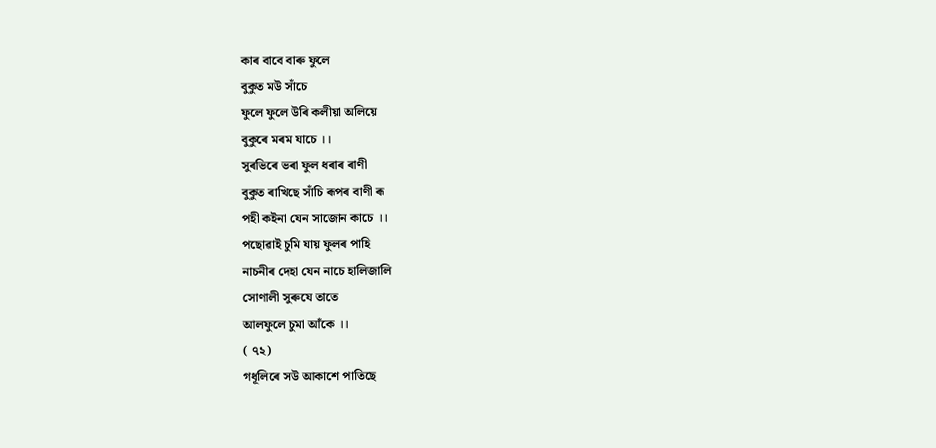কাৰ বাবে বাৰু ফুলে
বুকুত মউ সাঁচে
ফুলে ফুলে উৰি কলীয়া অলিয়ে
বুকুৰে মৰম যাচে ।।
সুৰভিৰে ভৰা ফুল ধৰাৰ ৰাণী
বুকুত ৰাখিছে সাঁচি ৰূপৰ বাণী ৰূ
পহী কইনা যেন সাজোন কাচে ।।
পছোৱাই চুমি যায় ফুলৰ পাহি
নাচনীৰ দেহা যেন নাচে হালিজালি
সোণালী সুৰুযে তাতে
আলফুলে চুমা আঁকে ।।
( ৭২)
গধূলিৰে সউ আকাশে পাতিছে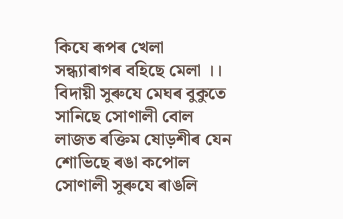কিযে ৰূপৰ খেলা
সন্ধ্যাৰাগৰ বহিছে মেলা ।।
বিদায়ী সুৰুযে মেঘৰ বুকুতে
সানিছে সোণালী বোল
লাজত ৰক্তিম ষোড়শীৰ যেন
শোভিছে ৰঙা কপোল
সোণালী সুৰুযে ৰাঙলি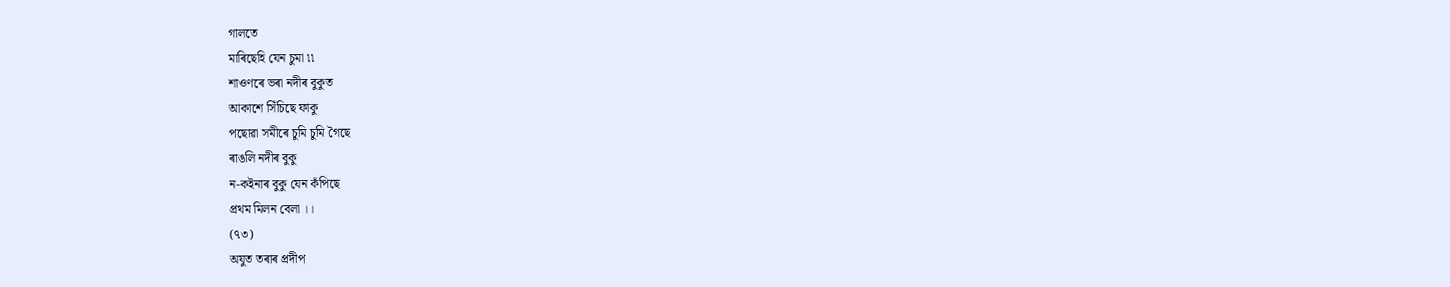গালতে
মাৰিছেহি যেন চুমা ৷৷
শাওণৰে ভৰা নদীৰ বুকুত
আকাশে সিঁচিছে ফাকু
পছোৱা সমীৰে চুমি চুমি গৈছে
ৰাঙলি নদীৰ বুকু
ন-কইনাৰ বুকু যেন কঁপিছে
প্রথম মিলন বেলা ।।
(৭৩)
অযুত তৰাৰ প্ৰদীপ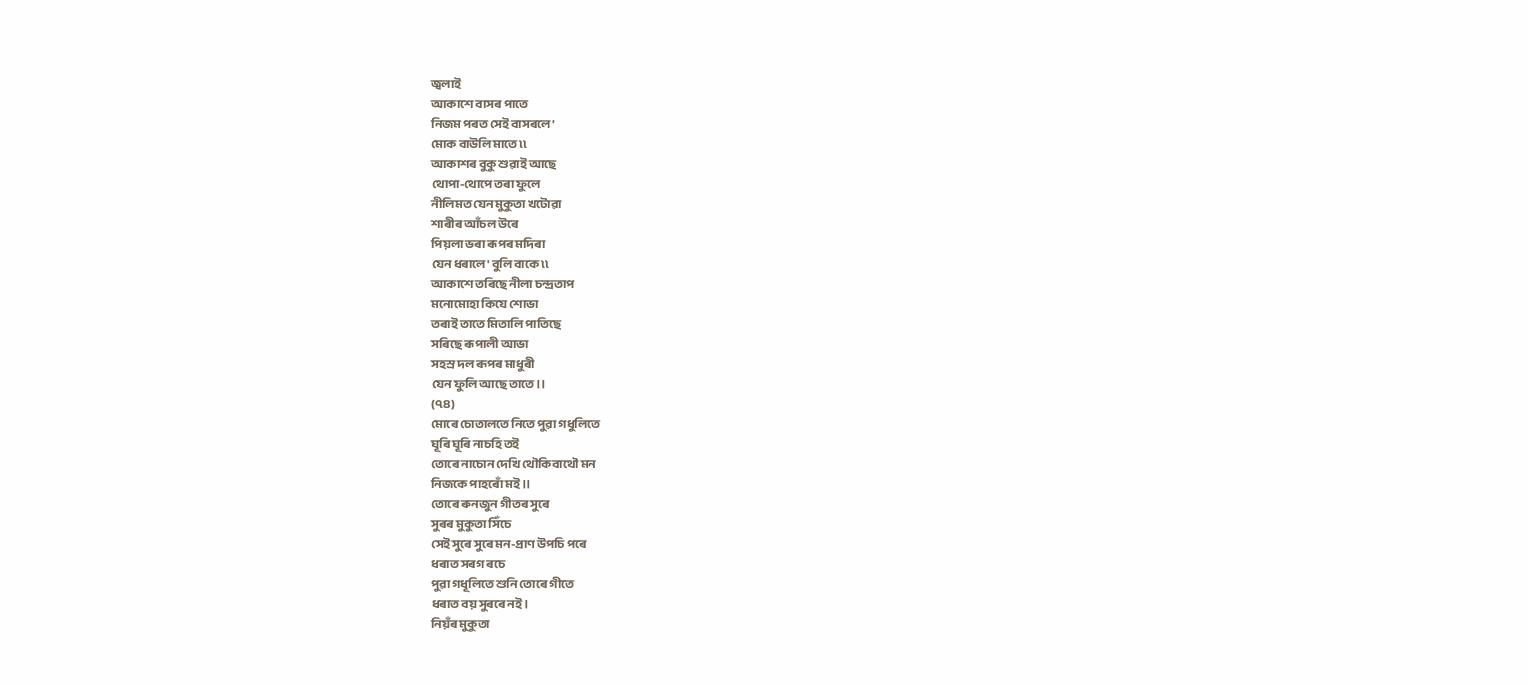জ্বলাই
আকাশে বাসৰ পাতে
নিজম পৰত সেই বাসৰলে’
মোক বাউলি মাতে ৷৷
আকাশৰ বুকু শুৱাই আছে
থোপা-থোপে তৰা ফুলে
নীলিমত যেন মুকুতা খটোৱা
শাৰীৰ আঁচল উৰে
পিয়লা ভৰা ৰূপৰ মদিৰা
যেন ধৰালে' বুলি বাকে ৷৷
আকাশে তৰিছে নীলা চন্দ্ৰতাপ
মনোমোহা কিযে শোভা
তৰাই তাতে মিতালি পাতিছে
সৰিছে ৰূপালী আভা
সহস্ৰ দল ৰূপৰ মাধুৰী
যেন ফুলি আছে তাতে।।
(৭৪)
মোৰে চোতালতে নিতে পুৱা গধুলিতে
ঘূৰি ঘূৰি নাচহি তই
তোৰে নাচোন দেখি থৌকিবাথৌ মন
নিজকে পাহৰোঁ মই ।।
তোৰে ৰুনজুন গীতৰ সুৰে
সুৰৰ মুকুতা সিঁচে
সেই সুৰে সুৰে মন-প্রাণ উপচি পৰে
ধৰাত সৰগ ৰচে
পুৱা গধূলিতে শুনি তোৰে গীতে
ধৰাত বয় সুৰৰে নই।
নিয়ঁৰ মুকুতা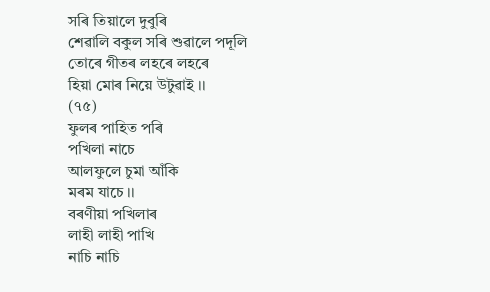সৰি তিয়ালে দুবুৰি
শেৱালি বকুল সৰি শুৱালে পদূলি
তোৰে গীতৰ লহৰে লহৰে
হিয়া মোৰ নিয়ে উটুৱাই ।।
(৭৫)
ফুলৰ পাহিত পৰি
পখিলা নাচে
আলফুলে চুমা আঁকি
মৰম যাচে ।।
বৰণীয়া পখিলাৰ
লাহী লাহী পাখি
নাচি নাচি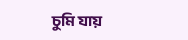চুমি যায়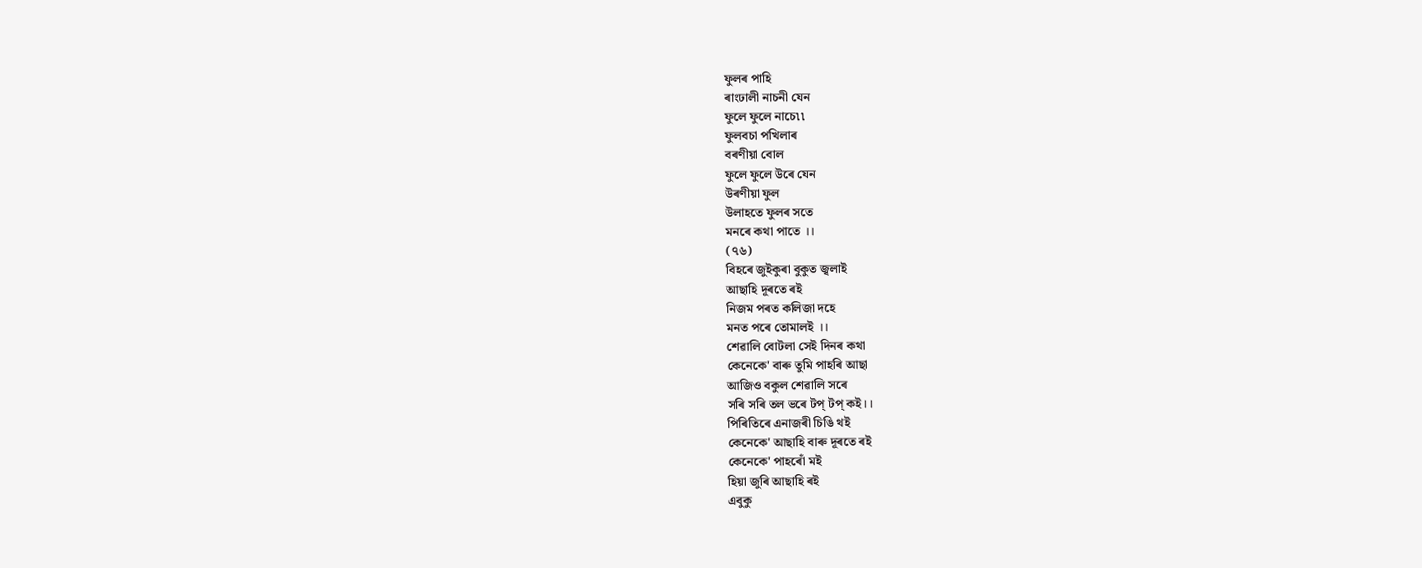ফুলৰ পাহি
ৰাংঢালী নাচনী যেন
ফুলে ফুলে নাচে৷৷
ফুলবচা পখিলাৰ
বৰণীয়া বোল
ফুলে ফুলে উৰে যেন
উৰণীয়া ফুল
উলাহতে ফুলৰ সতে
মনৰে কথা পাতে ।।
(৭৬)
বিহৰে জুইকুৰা বুকুত জ্বলাই
আছাহি দূৰতে ৰই
নিজম পৰত কলিজা দহে
মনত পৰে তোমালই ।।
শেৱালি বোটলা সেই দিনৰ কথা
কেনেকে' বাৰু তুমি পাহৰি আছা
আজিও বকুল শেৱালি সৰে
সৰি সৰি তল ভৰে টপ্ টপ্ কই।।
পিৰিতিৰে এনাজৰী চিঙি থই
কেনেকে' আছাহি বাৰু দূৰতে ৰই
কেনেকে' পাহৰোঁ মই
হিয়া জুৰি আছাহি ৰই
এবুকু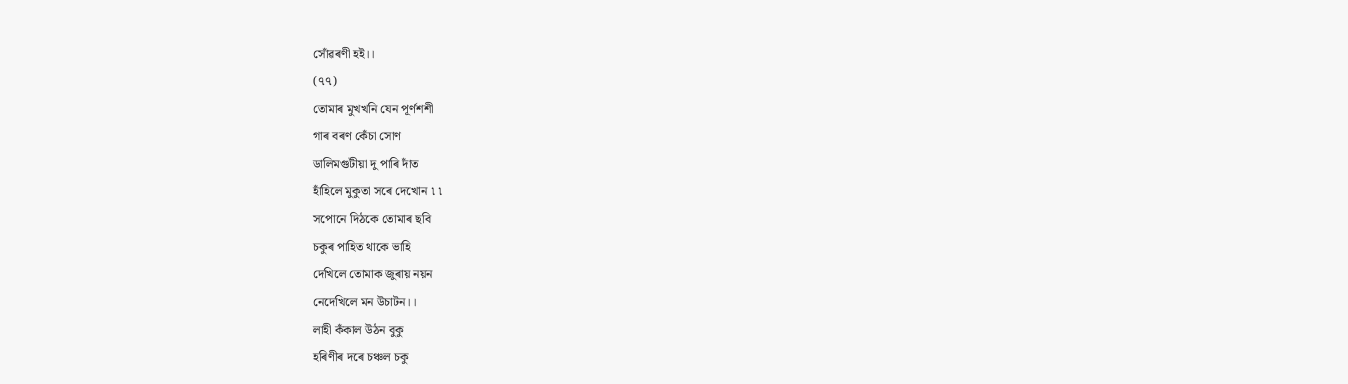সোঁৱৰণী হই।।
(৭৭)
তোমাৰ মুখখনি যেন পূর্ণশশী
গাৰ বৰণ কেঁচা সোণ
ডালিমগুটীয়া দু পাৰি দাঁত
হাঁহিলে মুকুতা সৰে দেখোন ৷ ৷
সপোনে দিঠকে তোমাৰ ছবি
চকুৰ পাহিত থাকে ভাহি
দেখিলে তোমাক জুৰায় নয়ন
নেদেখিলে মন উচাটন।।
লাহী কঁকাল উঠন বুকু
হৰিণীৰ দৰে চঞ্চল চকু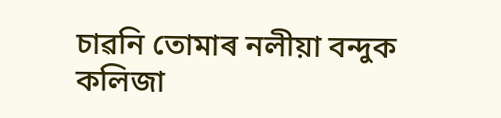চাৱনি তোমাৰ নলীয়া বন্দুক
কলিজা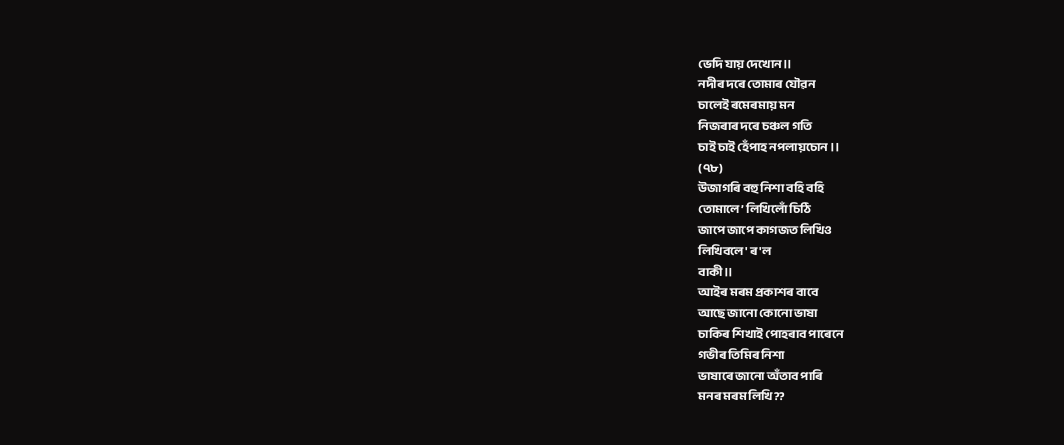ভেদি যায় দেখোন।।
নদীৰ দৰে তোমাৰ যৌৱন
চালেই ৰমেৰমায় মন
নিজৰাৰ দৰে চঞ্চল গতি
চাই চাই হেঁপাহ নপলায়চোন ।।
(৭৮)
উজাগৰি বহু নিশা বহি বহি
তোমালে’ লিখিলোঁ চিঠি
জাপে জাপে কাগজত লিখিও
লিখিবলে' ৰ'ল
বাকী।।
আইৰ মৰম প্ৰকাশৰ বাবে
আছে জানো কোনো ভাষা
চাকিৰ শিখাই পোহৰাব পাৰেনে
গভীৰ তিমিৰ নিশা
ভাষাৰে জানো অঁতাব পাৰি
মনৰ মৰম লিখি??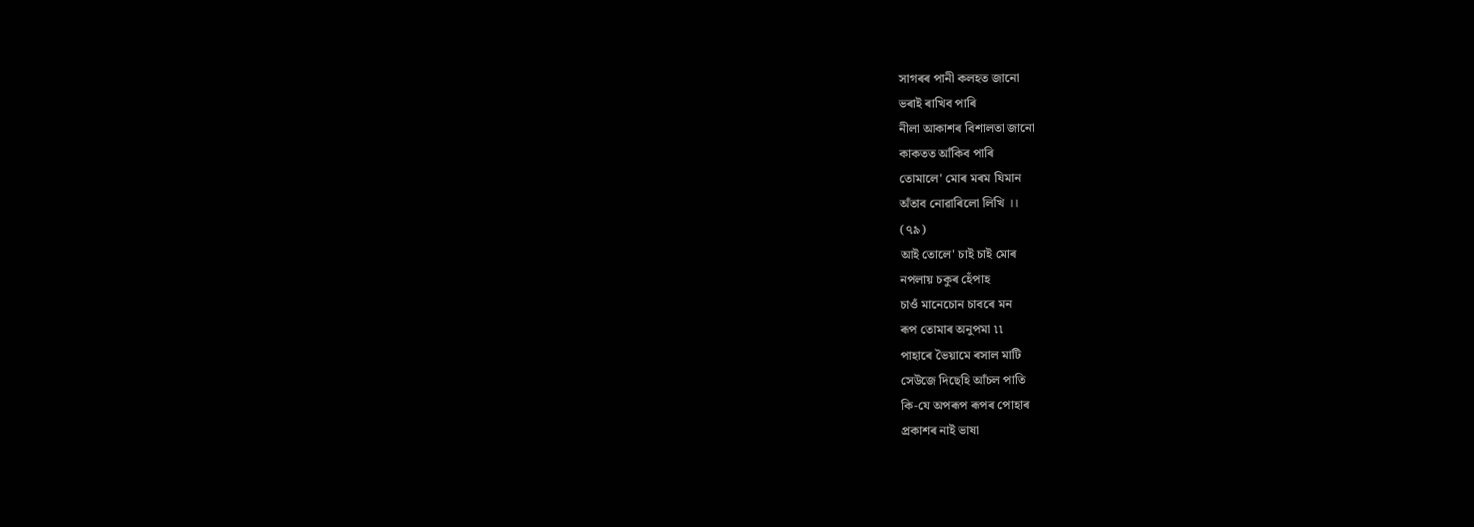সাগৰৰ পানী কলহত জানো
ভৰাই ৰাখিব পাৰি
নীলা আকাশৰ বিশালতা জানো
কাকতত আঁকিব পাৰি
তোমালে' মোৰ মৰম যিমান
অঁতাব নোৱাৰিলো লিখি ।।
(৭৯)
আই তোলে' চাই চাই মোৰ
নপলায় চকুৰ হেঁপাহ
চাওঁ মানেচোন চাবৰে মন
ৰূপ তোমাৰ অনুপমা ৷৷
পাহাৰে ভৈয়ামে ৰসাল মাটি
সেউজে দিছেহি আঁচল পাতি
কি-যে অপৰূপ ৰূপৰ পোহাৰ
প্ৰকাশৰ নাই ভাষা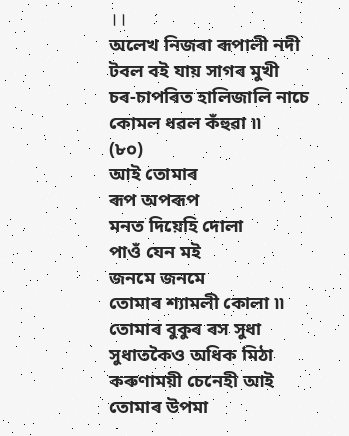।।
অলেখ নিজৰা ৰূপালী নদী
টবল বই যায় সাগৰ মুখী
চৰ-চাপৰিত হালিজালি নাচে
কোমল ধৱল কঁহুৱা ৷৷
(৮০)
আই তোমাৰ
ৰূপ অপৰূপ
মনত দিয়েহি দোলা
পাওঁ যেন মই
জনমে জনমে
তোমাৰ শ্যামলী কোলা ৷৷
তোমাৰ বুকুৰ ৰস সুধা
সুধাতকৈও অধিক মিঠা
কৰুণাময়ী চেনেহী আই
তোমাৰ উপমা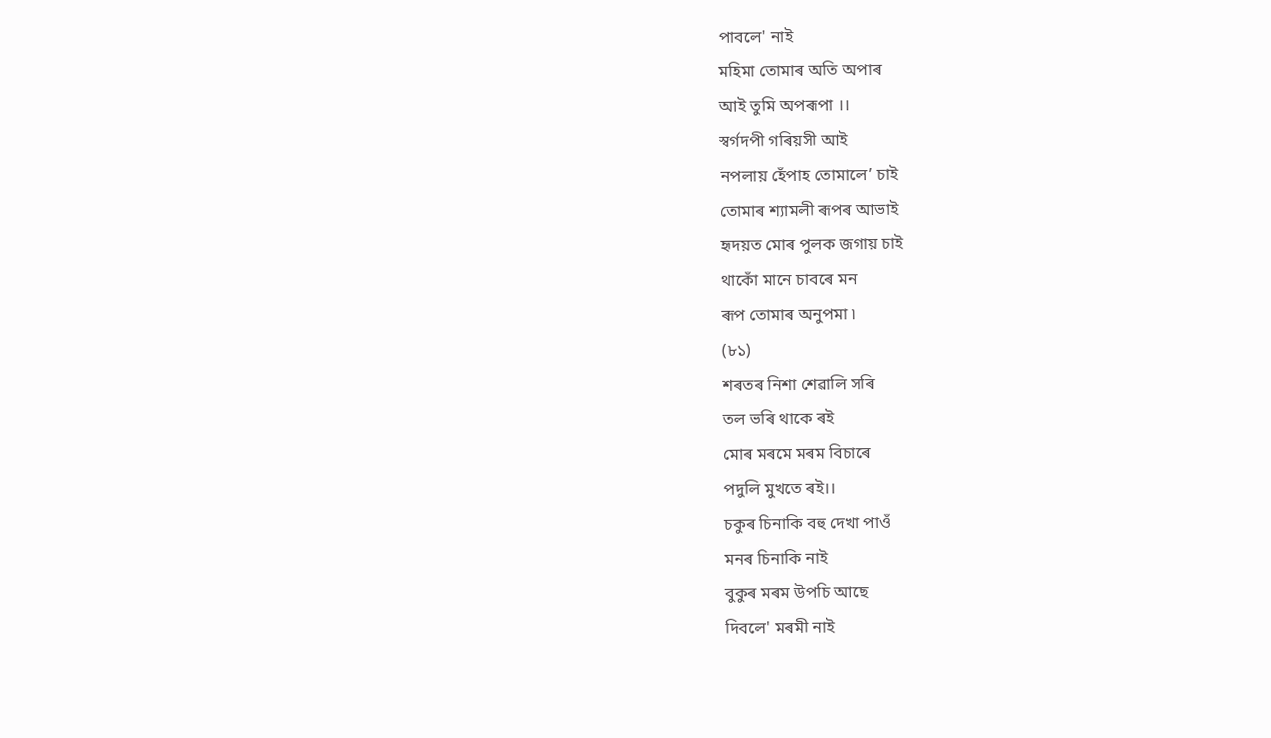পাবলে' নাই
মহিমা তোমাৰ অতি অপাৰ
আই তুমি অপৰূপা ।।
স্বৰ্গদপী গৰিয়সী আই
নপলায় হেঁপাহ তোমালে’ চাই
তোমাৰ শ্যামলী ৰূপৰ আভাই
হৃদয়ত মোৰ পুলক জগায় চাই
থাকোঁ মানে চাবৰে মন
ৰূপ তোমাৰ অনুপমা ৷
(৮১)
শৰতৰ নিশা শেৱালি সৰি
তল ভৰি থাকে ৰই
মোৰ মৰমে মৰম বিচাৰে
পদুলি মুখতে ৰই।।
চকুৰ চিনাকি বহু দেখা পাওঁ
মনৰ চিনাকি নাই
বুকুৰ মৰম উপচি আছে
দিবলে' মৰমী নাই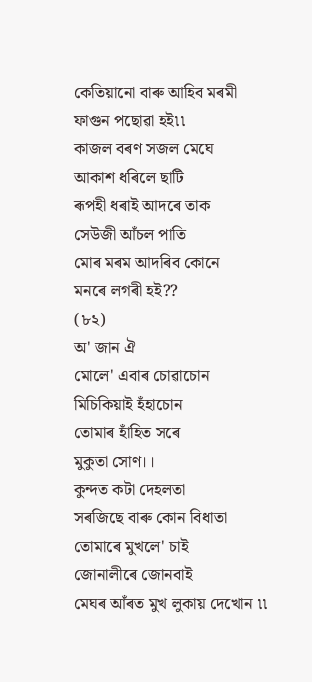কেতিয়ানো বাৰু আহিব মৰমী
ফাগুন পছোৱা হই৷৷
কাজল বৰণ সজল মেঘে
আকাশ ধৰিলে ছাটি
ৰূপহী ধৰাই আদৰে তাক
সেউজী আঁচল পাতি
মোৰ মৰম আদৰিব কোনে
মনৰে লগৰী হই??
(৮২)
অ' জান ঐ
মোলে' এবাৰ চোৱাচোন
মিচিকিয়াই হঁহাচোন
তোমাৰ হাঁহিত সৰে
মুকুতা সোণ।।
কুন্দত কটা দেহলতা
সৰজিছে বাৰু কোন বিধাতা
তোমাৰে মুখলে' চাই
জোনালীৰে জোনবাই
মেঘৰ আঁৰত মুখ লুকায় দেখোন ৷৷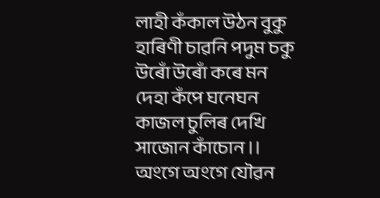লাহী কঁকাল উঠন বুকু
হাৰিণী চাৱনি পদুম চকু
উৰোঁ উৰোঁ কৰে মন
দেহা কঁপে ঘনেঘন
কাজল চুলিৰ দেখি
সাজোন কাঁচোন ।।
অংগে অংগে যৌৱন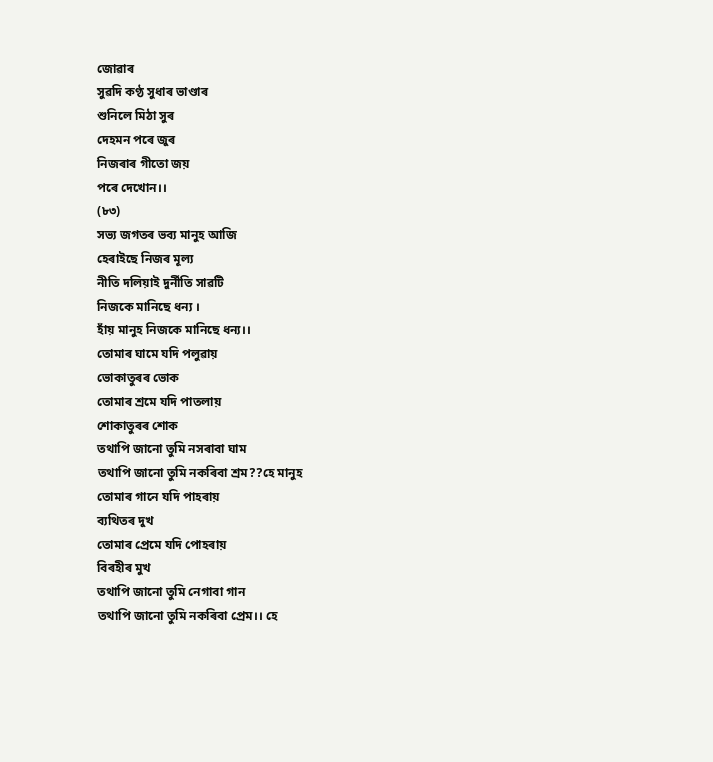জোৱাৰ
সুৱদি কণ্ঠ সুধাৰ ভাণ্ডাৰ
শুনিলে মিঠা সুৰ
দেহমন পৰে জুৰ
নিজৰাৰ গীতো জয়
পৰে দেখোন।।
(৮৩)
সভ্য জগতৰ ভব্য মানুহ আজি
হেৰাইছে নিজৰ মূল্য
নীতি দলিয়াই দুর্নীতি সাৱটি
নিজকে মানিছে ধন্য ।
হাঁয় মানুহ নিজকে মানিছে ধন্য।।
তোমাৰ ঘামে যদি পলুৱায়
ভোকাতুৰৰ ভোক
তোমাৰ শ্ৰমে যদি পাতলায়
শোকাতুৰৰ শোক
তথাপি জানো তুমি নসৰাবা ঘাম
তথাপি জানো তুমি নকৰিবা শ্ৰম??হে মানুহ
তোমাৰ গানে যদি পাহৰায়
ব্যথিতৰ দুখ
তোমাৰ প্ৰেমে যদি পোহৰায়
বিৰহীৰ মুখ
তথাপি জানো তুমি নেগাবা গান
তথাপি জানো তুমি নকৰিবা প্রেম।। হে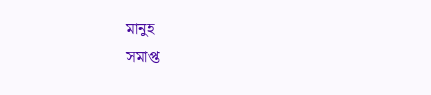মানুহ
সমাপ্ত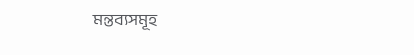মন্তব্যসমূহ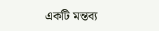একটি মন্তব্য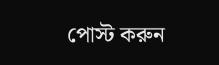পোস্ট করুন